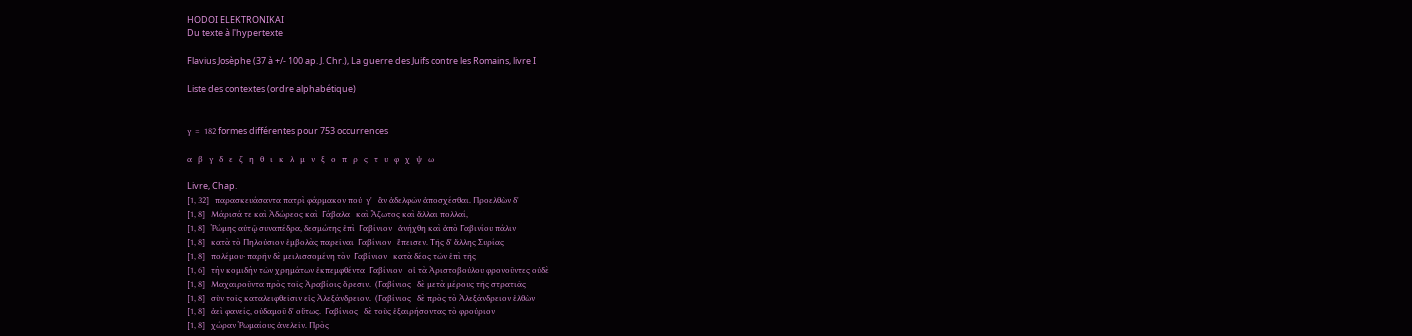HODOI ELEKTRONIKAI
Du texte à l'hypertexte

Flavius Josèphe (37 à +/- 100 ap. J. Chr.), La guerre des Juifs contre les Romains, livre I

Liste des contextes (ordre alphabétique)


γ  =  182 formes différentes pour 753 occurrences

α   β   γ   δ   ε   ζ   η   θ   ι   κ   λ   μ   ν   ξ   ο   π   ρ   ς   τ   υ   φ   χ   ψ   ω

Livre, Chap.
[1, 32]   παρασκευάσαντα πατρὶ φάρμακον πού  γ'   ἂν ἀδελφῶν ἀποσχέσθαι. Προελθὼν δ'
[1, 8]   Μάρισά τε καὶ Ἀδώρεος καὶ  Γάβαλα   καὶ Ἄζωτος καὶ ἄλλαι πολλαί,
[1, 8]   Ῥώμης αὐτῷ συναπέδρα, δεσμώτης ἐπὶ  Γαβίνιον   ἀνήχθη καὶ ἀπὸ Γαβινίου πάλιν
[1, 8]   κατὰ τὸ Πηλούσιον ἐμβολὰς παρεῖναι  Γαβίνιον   ἔπεισεν. Τῆς δ' ἄλλης Συρίας
[1, 8]   πολέμου· παρῆν δὲ μειλισσομένη τὸν  Γαβίνιον   κατὰ δέος τῶν ἐπὶ τῆς
[1, 6]   τὴν κομιδὴν τῶν χρημάτων ἐκπεμφθέντα  Γαβίνιον   οἱ τὰ Ἀριστοβούλου φρονοῦντες οὐδὲ
[1, 8]   Μαχαιροῦντα πρὸς τοῖς Ἀραβίοις ὄρεσιν.  (Γαβίνιος   δὲ μετὰ μέρους τῆς στρατιᾶς
[1, 8]   σὺν τοῖς καταλειφθεῖσιν εἰς Ἀλεξάνδρειον.  (Γαβίνιος   δὲ πρὸς τὸ Ἀλεξάνδρειον ἐλθὼν
[1, 8]   ἀεὶ φανείς, οὐδαμοῦ δ' οὕτως.  Γαβίνιος   δὲ τοὺς ἐξαιρήσοντας τὸ φρούριον
[1, 8]   χώραν Ῥωμαίους ἀνελεῖν. Πρὸς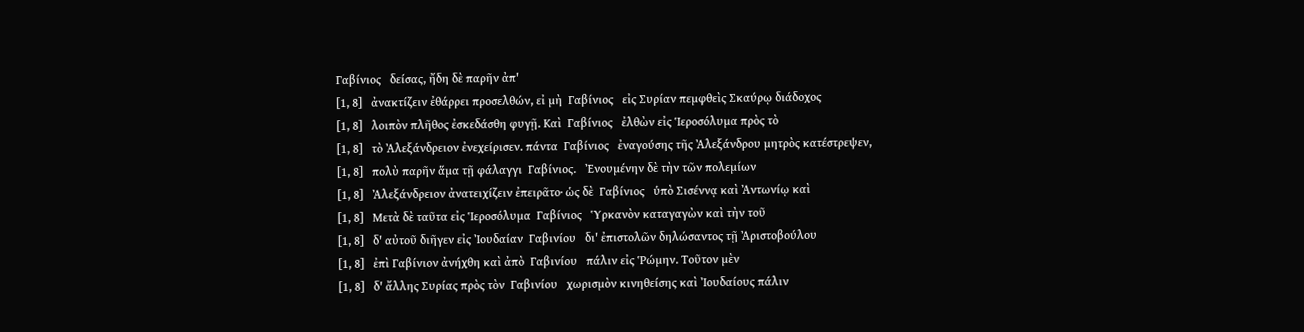Γαβίνιος   δείσας, ἤδη δὲ παρῆν ἀπ'
[1, 8]   ἀνακτίζειν ἐθάρρει προσελθών, εἰ μὴ  Γαβίνιος   εἰς Συρίαν πεμφθεὶς Σκαύρῳ διάδοχος
[1, 8]   λοιπὸν πλῆθος ἐσκεδάσθη φυγῇ. Καὶ  Γαβίνιος   ἐλθὼν εἰς Ἱεροσόλυμα πρὸς τὸ
[1, 8]   τὸ Ἀλεξάνδρειον ἐνεχείρισεν. πάντα  Γαβίνιος   ἐναγούσης τῆς Ἀλεξάνδρου μητρὸς κατέστρεψεν,
[1, 8]   πολὺ παρῆν ἅμα τῇ φάλαγγι  Γαβίνιος.   Ἐνουμένην δὲ τὴν τῶν πολεμίων
[1, 8]   Ἀλεξάνδρειον ἀνατειχίζειν ἐπειρᾶτο· ὡς δὲ  Γαβίνιος   ὑπὸ Σισέννᾳ καὶ Ἀντωνίῳ καὶ
[1, 8]   Μετὰ δὲ ταῦτα εἰς Ἱεροσόλυμα  Γαβίνιος   Ὑρκανὸν καταγαγὼν καὶ τὴν τοῦ
[1, 8]   δ' αὐτοῦ διῆγεν εἰς Ἰουδαίαν  Γαβινίου   δι' ἐπιστολῶν δηλώσαντος τῇ Ἀριστοβούλου
[1, 8]   ἐπὶ Γαβίνιον ἀνήχθη καὶ ἀπὸ  Γαβινίου   πάλιν εἰς Ῥώμην. Τοῦτον μὲν
[1, 8]   δ' ἄλλης Συρίας πρὸς τὸν  Γαβινίου   χωρισμὸν κινηθείσης καὶ Ἰουδαίους πάλιν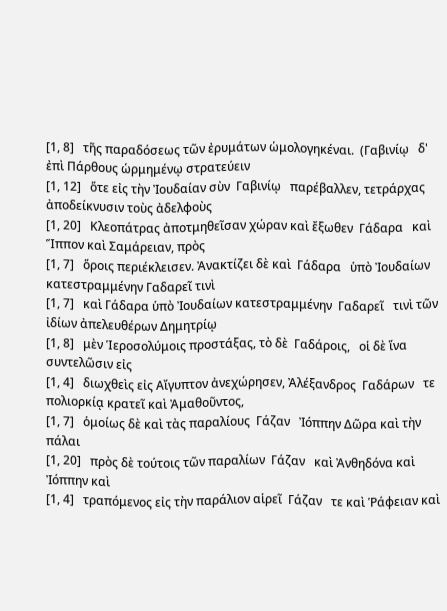[1, 8]   τῆς παραδόσεως τῶν ἐρυμάτων ὡμολογηκέναι.  (Γαβινίῳ   δ' ἐπὶ Πάρθους ὡρμημένῳ στρατεύειν
[1, 12]   ὅτε εἰς τὴν Ἰουδαίαν σὺν  Γαβινίῳ   παρέβαλλεν, τετράρχας ἀποδείκνυσιν τοὺς ἀδελφοὺς
[1, 20]   Κλεοπάτρας ἀποτμηθεῖσαν χώραν καὶ ἔξωθεν  Γάδαρα   καὶ Ἵππον καὶ Σαμάρειαν, πρὸς
[1, 7]   ὅροις περιέκλεισεν. Ἀνακτίζει δὲ καὶ  Γάδαρα   ὑπὸ Ἰουδαίων κατεστραμμένην Γαδαρεῖ τινὶ
[1, 7]   καὶ Γάδαρα ὑπὸ Ἰουδαίων κατεστραμμένην  Γαδαρεῖ   τινὶ τῶν ἰδίων ἀπελευθέρων Δημητρίῳ
[1, 8]   μὲν Ἱεροσολύμοις προστάξας, τὸ δὲ  Γαδάροις,   οἱ δὲ ἵνα συντελῶσιν εἰς
[1, 4]   διωχθεὶς εἰς Αἴγυπτον ἀνεχώρησεν, Ἀλέξανδρος  Γαδάρων   τε πολιορκίᾳ κρατεῖ καὶ Ἀμαθοῦντος,
[1, 7]   ὁμοίως δὲ καὶ τὰς παραλίους  Γάζαν   Ἰόππην Δῶρα καὶ τὴν πάλαι
[1, 20]   πρὸς δὲ τούτοις τῶν παραλίων  Γάζαν   καὶ Ἀνθηδόνα καὶ Ἰόππην καὶ
[1, 4]   τραπόμενος εἰς τὴν παράλιον αἱρεῖ  Γάζαν   τε καὶ Ῥάφειαν καὶ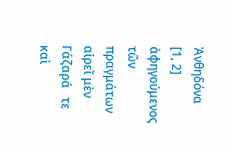Ἀνθηδόνα
[1, 2]   ἀφηγούμενος τῶν πραγμάτων αἱρεῖ μὲν  Γάζαρά   τε καὶ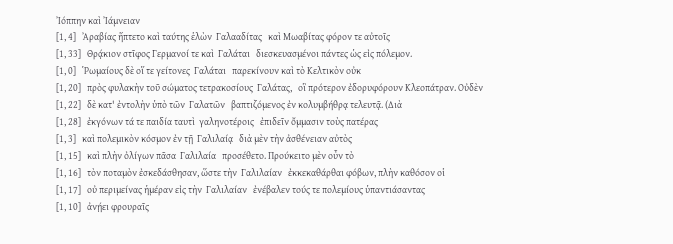Ἰόππην καὶ Ἰάμνειαν
[1, 4]   Ἀραβίας ἥπτετο καὶ ταύτης ἑλὼν  Γαλααδίτας   καὶ Μωαβίτας φόρον τε αὐτοῖς
[1, 33]   Θρᾴκιον στῖφος Γερμανοί τε καὶ  Γαλάται   διεσκευασμένοι πάντες ὡς εἰς πόλεμον.
[1, 0]   Ῥωμαίους δὲ οἵ τε γείτονες  Γαλάται   παρεκίνουν καὶ τὸ Κελτικὸν οὐκ
[1, 20]   πρὸς φυλακὴν τοῦ σώματος τετρακοσίους  Γαλάτας,   οἳ πρότερον ἐδορυφόρουν Κλεοπάτραν. Οὐδὲν
[1, 22]   δὲ κατ' ἐντολὴν ὑπὸ τῶν  Γαλατῶν   βαπτιζόμενος ἐν κολυμβήθρᾳ τελευτᾷ. (Διὰ
[1, 28]   ἐκγόνων τά τε παιδία ταυτὶ  γαληνοτέροις   ἐπιδεῖν ὄμμασιν τοὺς πατέρας
[1, 3]   καὶ πολεμικὸν κόσμον ἐν τῇ  Γαλιλαίᾳ   διὰ μὲν τὴν ἀσθένειαν αὐτὸς
[1, 15]   καὶ πλὴν ὀλίγων πᾶσα  Γαλιλαία   προσέθετο. Προύκειτο μὲν οὖν τὸ
[1, 16]   τὸν ποταμὸν ἐσκεδάσθησαν, ὥστε τὴν  Γαλιλαίαν   ἐκκεκαθάρθαι φόβων, πλὴν καθόσον οἱ
[1, 17]   οὐ περιμείνας ἡμέραν εἰς τὴν  Γαλιλαίαν   ἐνέβαλεν τούς τε πολεμίους ὑπαντιάσαντας
[1, 10]   ἀνῄει φρουραῖς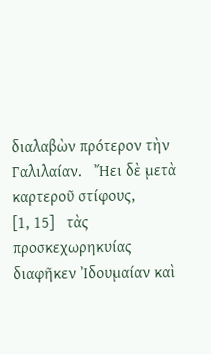διαλαβὼν πρότερον τὴν  Γαλιλαίαν.   Ἤει δὲ μετὰ καρτεροῦ στίφους,
[1, 15]   τὰς προσκεχωρηκυίας διαφῆκεν Ἰδουμαίαν καὶ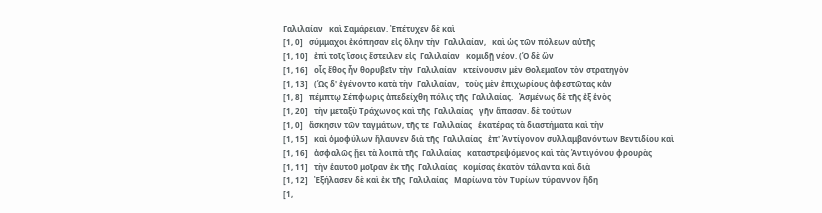Γαλιλαίαν   καὶ Σαμάρειαν. Ἐπέτυχεν δὲ καὶ
[1, 0]   σύμμαχοι ἐκόπησαν εἰς ὅλην τὴν  Γαλιλαίαν,   καὶ ὡς τῶν πόλεων αὐτῆς
[1, 10]   ἐπὶ τοῖς ἴσοις ἔστειλεν εἰς  Γαλιλαίαν   κομιδῇ νέον. (Ὁ δὲ ὢν
[1, 16]   οἷς ἔθος ἦν θορυβεῖν τὴν  Γαλιλαίαν   κτείνουσιν μὲν Θολεμαῖον τὸν στρατηγὸν
[1, 13]   (Ὡς δ' ἐγένοντο κατὰ τὴν  Γαλιλαίαν,   τοὺς μὲν ἐπιχωρίους ἀφεστῶτας κἀν
[1, 8]   πέμπτῳ Σέπφωρις ἀπεδείχθη πόλις τῆς  Γαλιλαίας.   Ἀσμένως δὲ τῆς ἐξ ἑνὸς
[1, 20]   τὴν μεταξὺ Τράχωνος καὶ τῆς  Γαλιλαίας   γῆν ἅπασαν. δὲ τούτων
[1, 0]   ἄσκησιν τῶν ταγμάτων, τῆς τε  Γαλιλαίας   ἑκατέρας τὰ διαστήματα καὶ τὴν
[1, 15]   καὶ ὁμοφύλων ἤλαυνεν διὰ τῆς  Γαλιλαίας   ἐπ' Ἀντίγονον συλλαμβανόντων Βεντιδίου καὶ
[1, 16]   ἀσφαλῶς ᾔει τὰ λοιπὰ τῆς  Γαλιλαίας   καταστρεψόμενος καὶ τὰς Ἀντιγόνου φρουρὰς
[1, 11]   τὴν ἑαυτοῦ μοῖραν ἐκ τῆς  Γαλιλαίας   κομίσας ἑκατὸν τάλαντα καὶ διὰ
[1, 12]   Ἐξήλασεν δὲ καὶ ἐκ τῆς  Γαλιλαίας   Μαρίωνα τὸν Τυρίων τύραννον ἤδη
[1,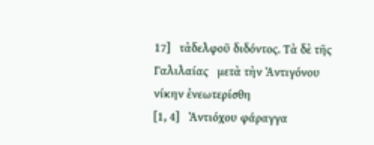17]   τἀδελφοῦ διδόντος. Τὰ δὲ τῆς  Γαλιλαίας   μετὰ τὴν Ἀντιγόνου νίκην ἐνεωτερίσθη
[1, 4]   Ἀντιόχου φάραγγα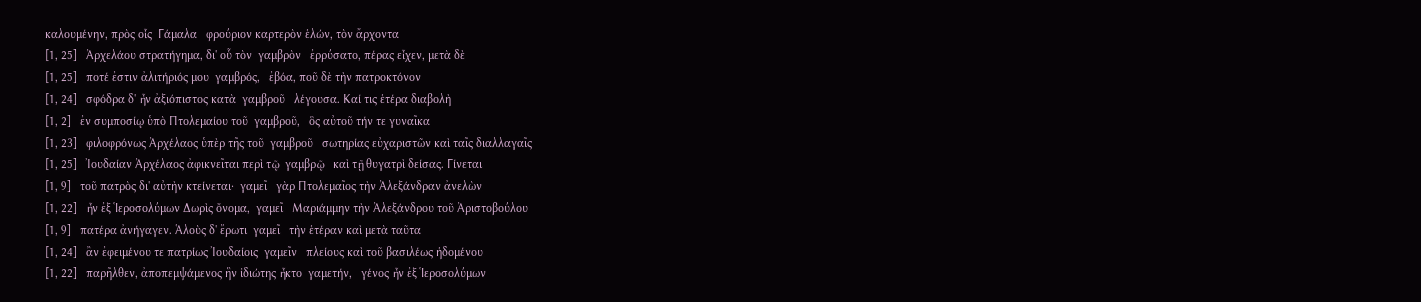καλουμένην, πρὸς οἷς  Γάμαλα   φρούριον καρτερὸν ἑλών, τὸν ἄρχοντα
[1, 25]   Ἀρχελάου στρατήγημα, δι' οὗ τὸν  γαμβρὸν   ἐρρύσατο, πέρας εἶχεν, μετὰ δὲ
[1, 25]   ποτέ ἐστιν ἀλιτήριός μου  γαμβρός,   ἐβόα, ποῦ δὲ τὴν πατροκτόνον
[1, 24]   σφόδρα δ' ἦν ἀξιόπιστος κατὰ  γαμβροῦ   λέγουσα. Καί τις ἑτέρα διαβολὴ
[1, 2]   ἐν συμποσίῳ ὑπὸ Πτολεμαίου τοῦ  γαμβροῦ,   ὃς αὐτοῦ τήν τε γυναῖκα
[1, 23]   φιλοφρόνως Ἀρχέλαος ὑπὲρ τῆς τοῦ  γαμβροῦ   σωτηρίας εὐχαριστῶν καὶ ταῖς διαλλαγαῖς
[1, 25]   Ἰουδαίαν Ἀρχέλαος ἀφικνεῖται περὶ τῷ  γαμβρῷ   καὶ τῇ θυγατρὶ δείσας. Γίνεται
[1, 9]   τοῦ πατρὸς δι' αὐτὴν κτείνεται·  γαμεῖ   γὰρ Πτολεμαῖος τὴν Ἀλεξάνδραν ἀνελὼν
[1, 22]   ἦν ἐξ Ἱεροσολύμων Δωρὶς ὄνομα,  γαμεῖ   Μαριάμμην τὴν Ἀλεξάνδρου τοῦ Ἀριστοβούλου
[1, 9]   πατέρα ἀνήγαγεν. Ἁλοὺς δ' ἔρωτι  γαμεῖ   τὴν ἑτέραν καὶ μετὰ ταῦτα
[1, 24]   ἂν ἐφειμένου τε πατρίως Ἰουδαίοις  γαμεῖν   πλείους καὶ τοῦ βασιλέως ἡδομένου
[1, 22]   παρῆλθεν, ἀποπεμψάμενος ἣν ἰδιώτης ἦκτο  γαμετήν,   γένος ἦν ἐξ Ἱεροσολύμων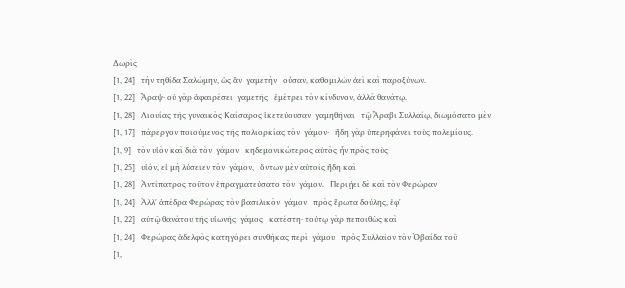Δωρὶς
[1, 24]   τὴν τηθίδα Σαλώμην, ὡς ἂν  γαμετὴν   οὖσαν, καθομιλῶν ἀεὶ καὶ παροξύνων.
[1, 22]   Ἄραψ· οὐ γὰρ ἀφαιρέσει  γαμετῆς   ἐμέτρει τὸν κίνδυνον, ἀλλὰ θανάτῳ.
[1, 28]   Λιουίας τῆς γυναικὸς Καίσαρος ἱκετεύουσαν  γαμηθῆναι   τῷ Ἄραβι Συλλαίῳ, διωμόσατο μὲν
[1, 17]   πάρεργον ποιούμενος τῆς πολιορκίας τὸν  γάμον·   ἤδη γὰρ ὑπερηφάνει τοὺς πολεμίους.
[1, 9]   τὸν υἱὸν καὶ διὰ τὸν  γάμον   κηδεμονικώτερος αὐτὸς ἦν πρὸς τοὺς
[1, 25]   υἱόν, εἰ μὴ λύσειεν τὸν  γάμον,   ὄντων μὲν αὐτοῖς ἤδη καὶ
[1, 28]   Ἀντίπατρος τοῦτον ἐπραγματεύσατο τὸν  γάμον.   Περιῄει δὲ καὶ τὸν Φερώραν
[1, 24]   Ἀλλ' ἀπέδρα Φερώρας τὸν βασιλικὸν  γάμον   πρὸς ἔρωτα δούλης, ἐφ'
[1, 22]   αὐτῷ θανάτου τῆς υἱωνῆς  γάμος   κατέστη· τούτῳ γὰρ πεποιθὼς καὶ
[1, 24]   Φερώρας ἁδελφὸς κατηγόρει συνθήκας περὶ  γάμου   πρὸς Συλλαῖον τὸν Ὀβαίδα τοῦ
[1,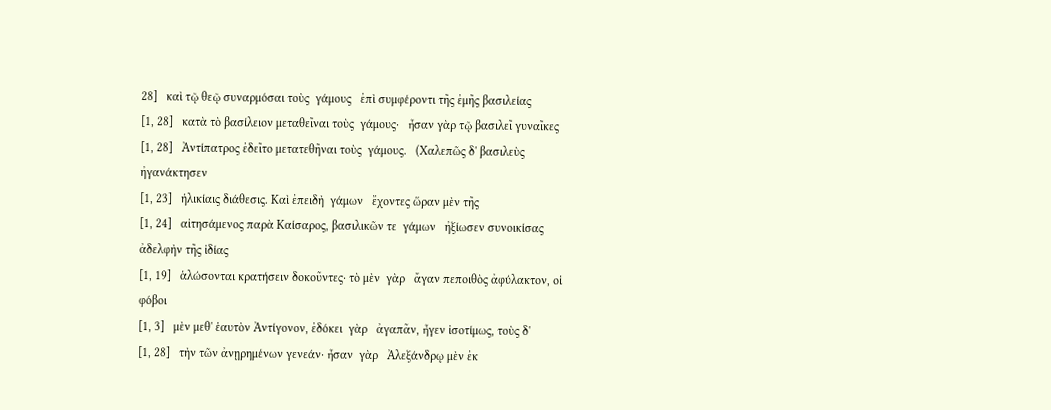28]   καὶ τῷ θεῷ συναρμόσαι τοὺς  γάμους   ἐπὶ συμφέροντι τῆς ἐμῆς βασιλείας
[1, 28]   κατὰ τὸ βασίλειον μεταθεῖναι τοὺς  γάμους·   ἦσαν γὰρ τῷ βασιλεῖ γυναῖκες
[1, 28]   Ἀντίπατρος ἐδεῖτο μετατεθῆναι τοὺς  γάμους.   (Χαλεπῶς δ' βασιλεὺς ἠγανάκτησεν
[1, 23]   ἡλικίαις διάθεσις. Καὶ ἐπειδὴ  γάμων   ἔχοντες ὥραν μὲν τῆς
[1, 24]   αἰτησάμενος παρὰ Καίσαρος, βασιλικῶν τε  γάμων   ἠξίωσεν συνοικίσας ἀδελφὴν τῆς ἰδίας
[1, 19]   ἁλώσονται κρατήσειν δοκοῦντες· τὸ μὲν  γὰρ   ἄγαν πεποιθὸς ἀφύλακτον, οἱ φόβοι
[1, 3]   μὲν μεθ' ἑαυτὸν Ἀντίγονον, ἐδόκει  γὰρ   ἀγαπᾶν, ἦγεν ἰσοτίμως, τοὺς δ'
[1, 28]   τὴν τῶν ἀνῃρημένων γενεάν· ἦσαν  γὰρ   Ἀλεξάνδρῳ μὲν ἐκ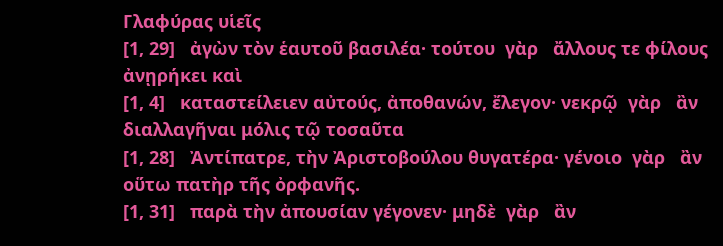Γλαφύρας υἱεῖς
[1, 29]   ἀγὼν τὸν ἑαυτοῦ βασιλέα· τούτου  γὰρ   ἄλλους τε φίλους ἀνῃρήκει καὶ
[1, 4]   καταστείλειεν αὐτούς, ἀποθανών, ἔλεγον· νεκρῷ  γὰρ   ἂν διαλλαγῆναι μόλις τῷ τοσαῦτα
[1, 28]   Ἀντίπατρε, τὴν Ἀριστοβούλου θυγατέρα· γένοιο  γὰρ   ἂν οὕτω πατὴρ τῆς ὀρφανῆς.
[1, 31]   παρὰ τὴν ἀπουσίαν γέγονεν· μηδὲ  γὰρ   ἂν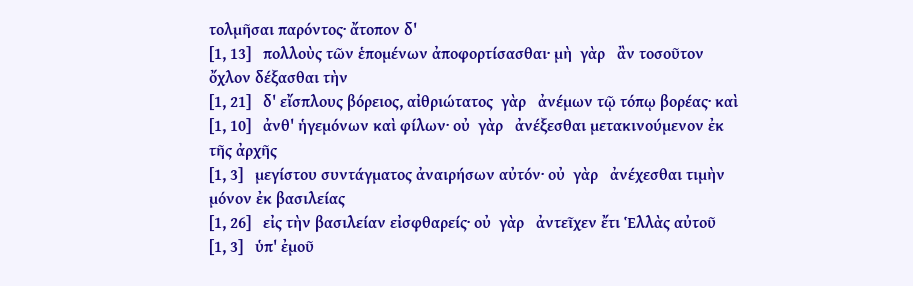τολμῆσαι παρόντος· ἄτοπον δ'
[1, 13]   πολλοὺς τῶν ἑπομένων ἀποφορτίσασθαι· μὴ  γὰρ   ἂν τοσοῦτον ὄχλον δέξασθαι τὴν
[1, 21]   δ' εἴσπλους βόρειος, αἰθριώτατος  γὰρ   ἀνέμων τῷ τόπῳ βορέας· καὶ
[1, 10]   ἀνθ' ἡγεμόνων καὶ φίλων· οὐ  γὰρ   ἀνέξεσθαι μετακινούμενον ἐκ τῆς ἀρχῆς
[1, 3]   μεγίστου συντάγματος ἀναιρήσων αὐτόν· οὐ  γὰρ   ἀνέχεσθαι τιμὴν μόνον ἐκ βασιλείας
[1, 26]   εἰς τὴν βασιλείαν εἰσφθαρείς· οὐ  γὰρ   ἀντεῖχεν ἔτι Ἑλλὰς αὐτοῦ
[1, 3]   ὑπ' ἐμοῦ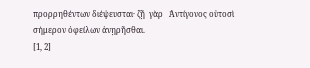προρρηθέντων διέψευσται· ζῇ  γὰρ   Ἀντίγονος οὑτοσὶ σήμερον ὀφείλων ἀνῃρῆσθαι.
[1, 2]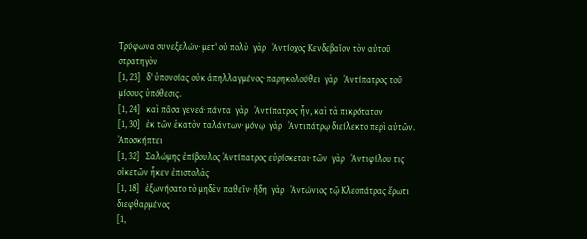Τρύφωνα συνεξελών· μετ' οὐ πολὺ  γὰρ   Ἀντίοχος Κενδεβαῖον τὸν αὐτοῦ στρατηγὸν
[1, 23]   δ' ὑπονοίας οὐκ ἀπηλλαγμένος· παρηκολούθει  γὰρ   Ἀντίπατρος τοῦ μίσους ὑπόθεσις.
[1, 24]   καὶ πᾶσα γενεά· πάντα  γὰρ   Ἀντίπατρος ἦν, καὶ τὰ πικρότατον
[1, 30]   ἐκ τῶν ἑκατὸν ταλάντων· μόνῳ  γὰρ   Ἀντιπάτρῳ διείλεκτο περὶ αὐτῶν. Ἀποσκήπτει
[1, 32]   Σαλώμης ἐπίβουλος Ἀντίπατρος εὑρίσκεται· τῶν  γὰρ   Ἀντιφίλου τις οἰκετῶν ἧκεν ἐπιστολὰς
[1, 18]   ἐξωνήσατο τὸ μηδὲν παθεῖν· ἤδη  γὰρ   Ἀντώνιος τῷ Κλεοπάτρας ἔρωτι διεφθαρμένος
[1,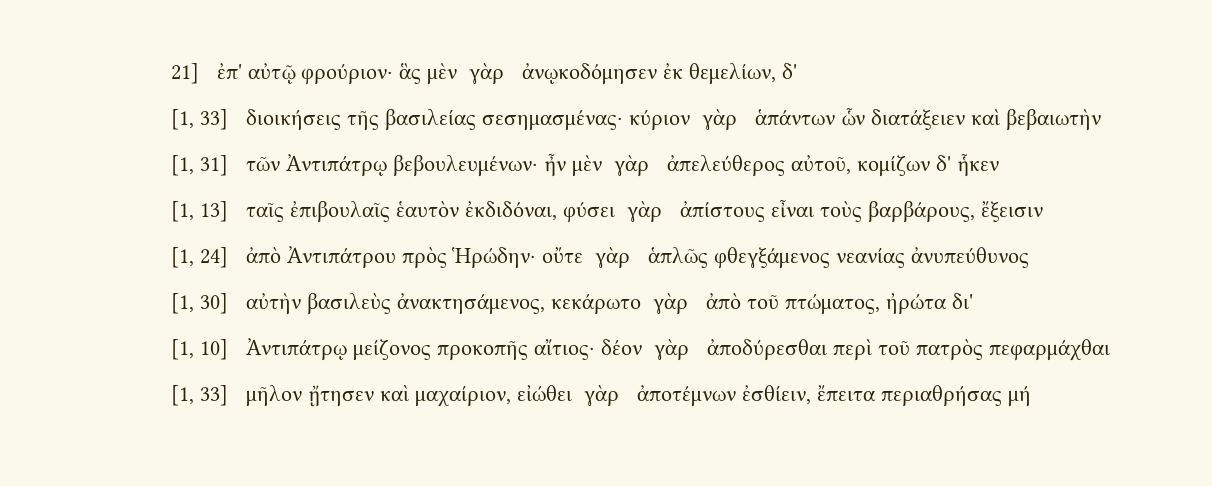21]   ἐπ' αὐτῷ φρούριον· ἃς μὲν  γὰρ   ἀνῳκοδόμησεν ἐκ θεμελίων, δ'
[1, 33]   διοικήσεις τῆς βασιλείας σεσημασμένας· κύριον  γὰρ   ἁπάντων ὧν διατάξειεν καὶ βεβαιωτὴν
[1, 31]   τῶν Ἀντιπάτρῳ βεβουλευμένων· ἦν μὲν  γὰρ   ἀπελεύθερος αὐτοῦ, κομίζων δ' ἧκεν
[1, 13]   ταῖς ἐπιβουλαῖς ἑαυτὸν ἐκδιδόναι, φύσει  γὰρ   ἀπίστους εἶναι τοὺς βαρβάρους, ἔξεισιν
[1, 24]   ἀπὸ Ἀντιπάτρου πρὸς Ἡρώδην· οὔτε  γὰρ   ἁπλῶς φθεγξάμενος νεανίας ἀνυπεύθυνος
[1, 30]   αὐτὴν βασιλεὺς ἀνακτησάμενος, κεκάρωτο  γὰρ   ἀπὸ τοῦ πτώματος, ἠρώτα δι'
[1, 10]   Ἀντιπάτρῳ μείζονος προκοπῆς αἴτιος· δέον  γὰρ   ἀποδύρεσθαι περὶ τοῦ πατρὸς πεφαρμάχθαι
[1, 33]   μῆλον ᾔτησεν καὶ μαχαίριον, εἰώθει  γὰρ   ἀποτέμνων ἐσθίειν, ἔπειτα περιαθρήσας μή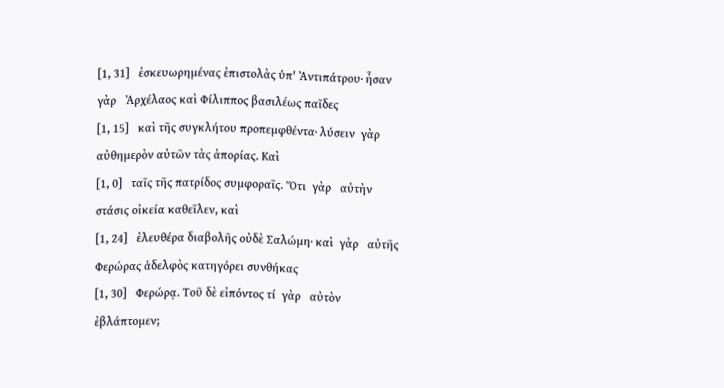[1, 31]   ἐσκευωρημένας ἐπιστολὰς ὑπ' Ἀντιπάτρου· ἦσαν  γὰρ   Ἀρχέλαος καὶ Φίλιππος βασιλέως παῖδες
[1, 15]   καὶ τῆς συγκλήτου προπεμφθέντα· λύσειν  γὰρ   αὐθημερὸν αὐτῶν τὰς ἀπορίας. Καὶ
[1, 0]   ταῖς τῆς πατρίδος συμφοραῖς. Ὅτι  γὰρ   αὐτὴν στάσις οἰκεία καθεῖλεν, καὶ
[1, 24]   ἐλευθέρα διαβολῆς οὐδὲ Σαλώμη· καὶ  γὰρ   αὐτῆς Φερώρας ἁδελφὸς κατηγόρει συνθήκας
[1, 30]   Φερώρᾳ. Τοῦ δὲ εἰπόντος τί  γὰρ   αὐτὸν ἐβλάπτομεν;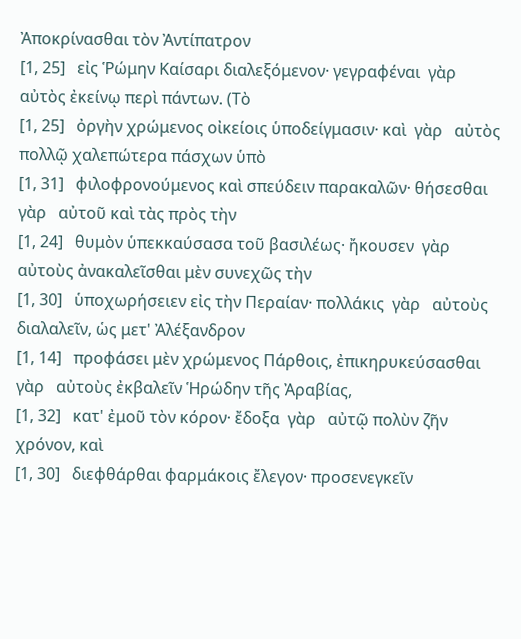Ἀποκρίνασθαι τὸν Ἀντίπατρον
[1, 25]   εἰς Ῥώμην Καίσαρι διαλεξόμενον· γεγραφέναι  γὰρ   αὐτὸς ἐκείνῳ περὶ πάντων. (Τὸ
[1, 25]   ὀργὴν χρώμενος οἰκείοις ὑποδείγμασιν· καὶ  γὰρ   αὐτὸς πολλῷ χαλεπώτερα πάσχων ὑπὸ
[1, 31]   φιλοφρονούμενος καὶ σπεύδειν παρακαλῶν· θήσεσθαι  γὰρ   αὐτοῦ καὶ τὰς πρὸς τὴν
[1, 24]   θυμὸν ὑπεκκαύσασα τοῦ βασιλέως· ἤκουσεν  γὰρ   αὐτοὺς ἀνακαλεῖσθαι μὲν συνεχῶς τὴν
[1, 30]   ὑποχωρήσειεν εἰς τὴν Περαίαν· πολλάκις  γὰρ   αὐτοὺς διαλαλεῖν, ὡς μετ' Ἀλέξανδρον
[1, 14]   προφάσει μὲν χρώμενος Πάρθοις, ἐπικηρυκεύσασθαι  γὰρ   αὐτοὺς ἐκβαλεῖν Ἡρώδην τῆς Ἀραβίας,
[1, 32]   κατ' ἐμοῦ τὸν κόρον· ἔδοξα  γὰρ   αὐτῷ πολὺν ζῆν χρόνον, καὶ
[1, 30]   διεφθάρθαι φαρμάκοις ἔλεγον· προσενεγκεῖν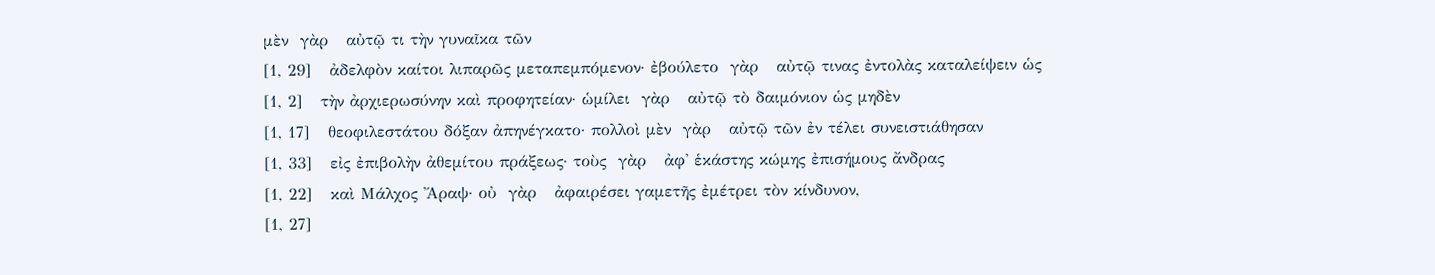μὲν  γὰρ   αὐτῷ τι τὴν γυναῖκα τῶν
[1, 29]   ἀδελφὸν καίτοι λιπαρῶς μεταπεμπόμενον· ἐβούλετο  γὰρ   αὐτῷ τινας ἐντολὰς καταλείψειν ὡς
[1, 2]   τὴν ἀρχιερωσύνην καὶ προφητείαν· ὡμίλει  γὰρ   αὐτῷ τὸ δαιμόνιον ὡς μηδὲν
[1, 17]   θεοφιλεστάτου δόξαν ἀπηνέγκατο· πολλοὶ μὲν  γὰρ   αὐτῷ τῶν ἐν τέλει συνειστιάθησαν
[1, 33]   εἰς ἐπιβολὴν ἀθεμίτου πράξεως· τοὺς  γὰρ   ἀφ' ἑκάστης κώμης ἐπισήμους ἄνδρας
[1, 22]   καὶ Μάλχος Ἄραψ· οὐ  γὰρ   ἀφαιρέσει γαμετῆς ἐμέτρει τὸν κίνδυνον,
[1, 27]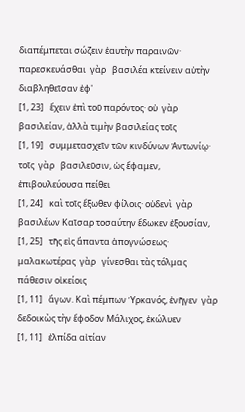διαπέμπεται σώζειν ἑαυτὴν παραινῶν· παρεσκευάσθαι  γὰρ   βασιλέα κτείνειν αὐτὴν διαβληθεῖσαν ἐφ'
[1, 23]   ἔχειν ἐπὶ τοῦ παρόντος· οὐ  γὰρ   βασιλείαν, ἀλλὰ τιμὴν βασιλείας τοῖς
[1, 19]   συμμετασχεῖν τῶν κινδύνων Ἀντωνίῳ· τοῖς  γὰρ   βασιλεῦσιν, ὡς ἔφαμεν, ἐπιβουλεύουσα πείθει
[1, 24]   καὶ τοῖς ἔξωθεν φίλοις· οὐδενὶ  γὰρ   βασιλέων Καῖσαρ τοσαύτην ἔδωκεν ἐξουσίαν,
[1, 25]   τῆς εἰς ἅπαντα ἀπογνώσεως· μαλακωτέρας  γὰρ   γίνεσθαι τὰς τόλμας πάθεσιν οἰκείοις
[1, 11]   ἄγων. Καὶ πέμπων Ὑρκανός, ἐνῆγεν  γὰρ   δεδοικὼς τὴν ἔφοδον Μάλιχος, ἐκώλυεν
[1, 11]   ἐλπίδα αἰτίαν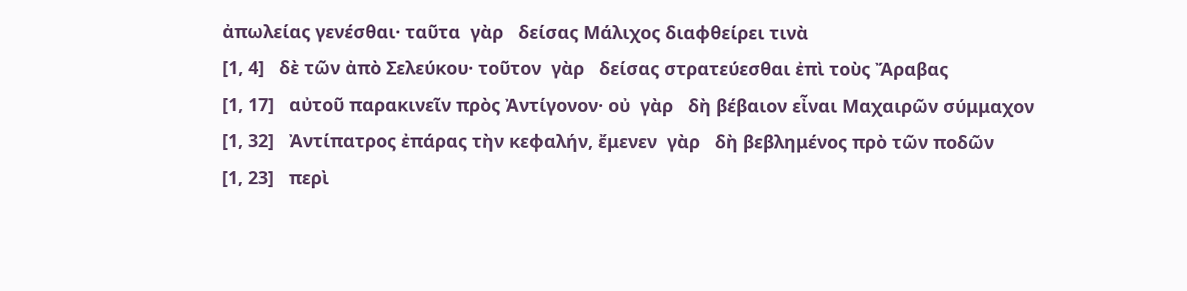ἀπωλείας γενέσθαι· ταῦτα  γὰρ   δείσας Μάλιχος διαφθείρει τινὰ
[1, 4]   δὲ τῶν ἀπὸ Σελεύκου· τοῦτον  γὰρ   δείσας στρατεύεσθαι ἐπὶ τοὺς Ἄραβας
[1, 17]   αὐτοῦ παρακινεῖν πρὸς Ἀντίγονον· οὐ  γὰρ   δὴ βέβαιον εἶναι Μαχαιρῶν σύμμαχον
[1, 32]   Ἀντίπατρος ἐπάρας τὴν κεφαλήν, ἔμενεν  γὰρ   δὴ βεβλημένος πρὸ τῶν ποδῶν
[1, 23]   περὶ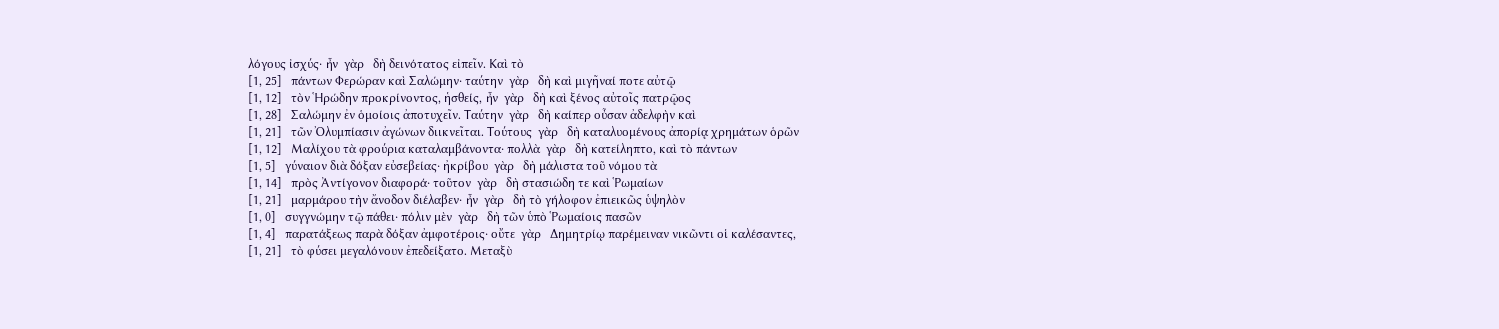λόγους ἰσχύς· ἦν  γὰρ   δὴ δεινότατος εἰπεῖν. Καὶ τὸ
[1, 25]   πάντων Φερώραν καὶ Σαλώμην· ταύτην  γὰρ   δὴ καὶ μιγῆναί ποτε αὐτῷ
[1, 12]   τὸν Ἡρώδην προκρίνοντος, ἡσθείς, ἦν  γὰρ   δὴ καὶ ξένος αὐτοῖς πατρῷος
[1, 28]   Σαλώμην ἐν ὁμοίοις ἀποτυχεῖν. Ταύτην  γὰρ   δὴ καίπερ οὖσαν ἀδελφὴν καὶ
[1, 21]   τῶν Ὀλυμπίασιν ἀγώνων διικνεῖται. Τούτους  γὰρ   δὴ καταλυομένους ἀπορίᾳ χρημάτων ὁρῶν
[1, 12]   Μαλίχου τὰ φρούρια καταλαμβάνοντα· πολλὰ  γὰρ   δὴ κατείληπτο, καὶ τὸ πάντων
[1, 5]   γύναιον διὰ δόξαν εὐσεβείας· ἠκρίβου  γὰρ   δὴ μάλιστα τοῦ νόμου τὰ
[1, 14]   πρὸς Ἀντίγονον διαφορά· τοῦτον  γὰρ   δὴ στασιώδη τε καὶ Ῥωμαίων
[1, 21]   μαρμάρου τὴν ἄνοδον διέλαβεν· ἦν  γὰρ   δὴ τὸ γήλοφον ἐπιεικῶς ὑψηλὸν
[1, 0]   συγγνώμην τῷ πάθει· πόλιν μὲν  γὰρ   δὴ τῶν ὑπὸ Ῥωμαίοις πασῶν
[1, 4]   παρατάξεως παρὰ δόξαν ἀμφοτέροις· οὔτε  γὰρ   Δημητρίῳ παρέμειναν νικῶντι οἱ καλέσαντες,
[1, 21]   τὸ φύσει μεγαλόνουν ἐπεδείξατο. Μεταξὺ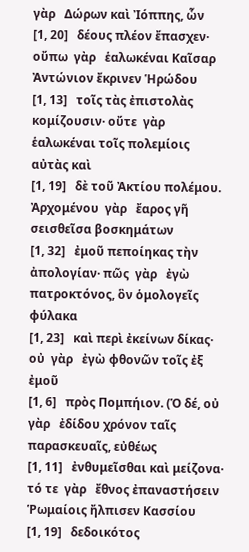γὰρ   Δώρων καὶ Ἰόππης, ὧν
[1, 20]   δέους πλέον ἔπασχεν· οὔπω  γὰρ   ἑαλωκέναι Καῖσαρ Ἀντώνιον ἔκρινεν Ἡρώδου
[1, 13]   τοῖς τὰς ἐπιστολὰς κομίζουσιν· οὔτε  γὰρ   ἑαλωκέναι τοῖς πολεμίοις αὐτὰς καὶ
[1, 19]   δὲ τοῦ Ἀκτίου πολέμου. Ἀρχομένου  γὰρ   ἔαρος γῆ σεισθεῖσα βοσκημάτων
[1, 32]   ἐμοῦ πεποίηκας τὴν ἀπολογίαν· πῶς  γὰρ   ἐγὼ πατροκτόνος, ὃν ὁμολογεῖς φύλακα
[1, 23]   καὶ περὶ ἐκείνων δίκας· οὐ  γὰρ   ἐγὼ φθονῶν τοῖς ἐξ ἐμοῦ
[1, 6]   πρὸς Πομπήιον. (Ὁ δέ, οὐ  γὰρ   ἐδίδου χρόνον ταῖς παρασκευαῖς, εὐθέως
[1, 11]   ἐνθυμεῖσθαι καὶ μείζονα· τό τε  γὰρ   ἔθνος ἐπαναστήσειν Ῥωμαίοις ἤλπισεν Κασσίου
[1, 19]   δεδοικότος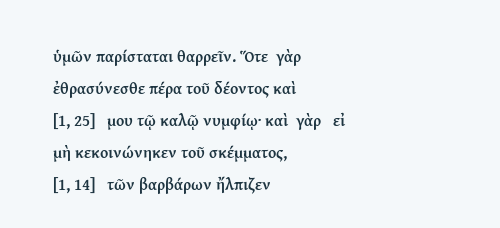ὑμῶν παρίσταται θαρρεῖν. Ὅτε  γὰρ   ἐθρασύνεσθε πέρα τοῦ δέοντος καὶ
[1, 25]   μου τῷ καλῷ νυμφίῳ· καὶ  γὰρ   εἰ μὴ κεκοινώνηκεν τοῦ σκέμματος,
[1, 14]   τῶν βαρβάρων ἤλπιζεν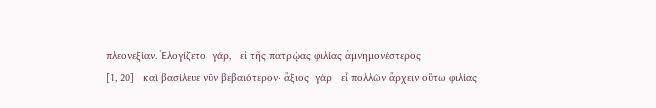πλεονεξίαν. Ἐλογίζετο  γάρ,   εἰ τῆς πατρῴας φιλίας ἀμνημονέστερος
[1, 20]   καὶ βασίλευε νῦν βεβαιότερον· ἄξιος  γὰρ   εἶ πολλῶν ἄρχειν οὕτω φιλίας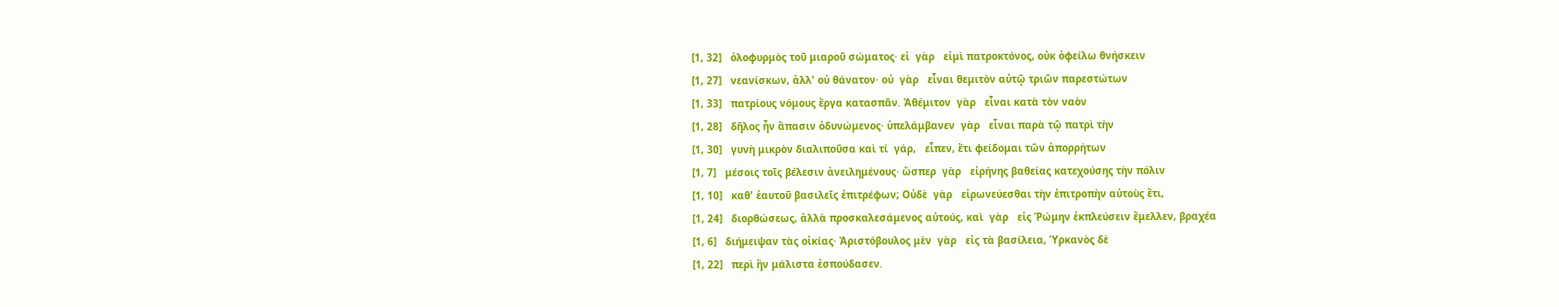[1, 32]   ὀλοφυρμὸς τοῦ μιαροῦ σώματος· εἰ  γὰρ   εἰμὶ πατροκτόνος, οὐκ ὀφείλω θνήσκειν
[1, 27]   νεανίσκων, ἀλλ' οὐ θάνατον· οὐ  γὰρ   εἶναι θεμιτὸν αὐτῷ τριῶν παρεστώτων
[1, 33]   πατρίους νόμους ἔργα κατασπᾶν. Ἀθέμιτον  γὰρ   εἶναι κατὰ τὸν ναὸν
[1, 28]   δῆλος ἦν ἅπασιν ὀδυνώμενος· ὑπελάμβανεν  γὰρ   εἶναι παρὰ τῷ πατρὶ τὴν
[1, 30]   γυνὴ μικρὸν διαλιποῦσα καὶ τί  γάρ,   εἶπεν, ἔτι φείδομαι τῶν ἀπορρήτων
[1, 7]   μέσοις τοῖς βέλεσιν ἀνειλημένους· ὥσπερ  γὰρ   εἰρήνης βαθείας κατεχούσης τὴν πόλιν
[1, 10]   καθ' ἑαυτοῦ βασιλεῖς ἐπιτρέφων; Οὐδὲ  γὰρ   εἰρωνεύεσθαι τὴν ἐπιτροπὴν αὐτοὺς ἔτι,
[1, 24]   διορθώσεως, ἀλλὰ προσκαλεσάμενος αὐτούς, καὶ  γὰρ   εἰς Ῥώμην ἐκπλεύσειν ἔμελλεν, βραχέα
[1, 6]   διήμειψαν τὰς οἰκίας· Ἀριστόβουλος μὲν  γὰρ   εἰς τὰ βασίλεια, Ὑρκανὸς δὲ
[1, 22]   περὶ ἣν μάλιστα ἐσπούδασεν.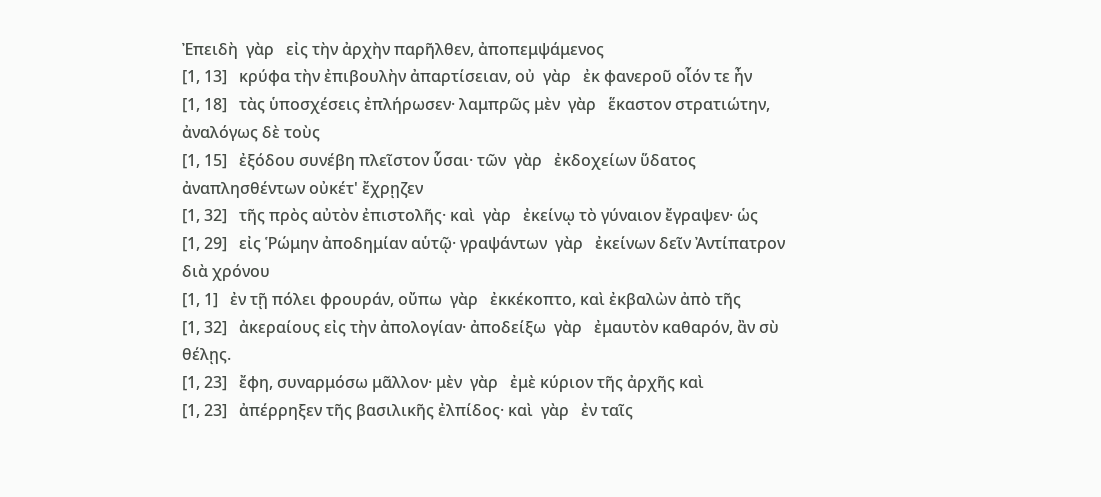Ἐπειδὴ  γὰρ   εἰς τὴν ἀρχὴν παρῆλθεν, ἀποπεμψάμενος
[1, 13]   κρύφα τὴν ἐπιβουλὴν ἀπαρτίσειαν, οὐ  γὰρ   ἐκ φανεροῦ οἷόν τε ἦν
[1, 18]   τὰς ὑποσχέσεις ἐπλήρωσεν· λαμπρῶς μὲν  γὰρ   ἕκαστον στρατιώτην, ἀναλόγως δὲ τοὺς
[1, 15]   ἐξόδου συνέβη πλεῖστον ὗσαι· τῶν  γὰρ   ἐκδοχείων ὕδατος ἀναπλησθέντων οὐκέτ' ἔχρῃζεν
[1, 32]   τῆς πρὸς αὐτὸν ἐπιστολῆς· καὶ  γὰρ   ἐκείνῳ τὸ γύναιον ἔγραψεν· ὡς
[1, 29]   εἰς Ῥώμην ἀποδημίαν αὑτῷ· γραψάντων  γὰρ   ἐκείνων δεῖν Ἀντίπατρον διὰ χρόνου
[1, 1]   ἐν τῇ πόλει φρουράν, οὔπω  γὰρ   ἐκκέκοπτο, καὶ ἐκβαλὼν ἀπὸ τῆς
[1, 32]   ἀκεραίους εἰς τὴν ἀπολογίαν· ἀποδείξω  γὰρ   ἐμαυτὸν καθαρόν, ἂν σὺ θέλῃς.
[1, 23]   ἔφη, συναρμόσω μᾶλλον· μὲν  γὰρ   ἐμὲ κύριον τῆς ἀρχῆς καὶ
[1, 23]   ἀπέρρηξεν τῆς βασιλικῆς ἐλπίδος· καὶ  γὰρ   ἐν ταῖς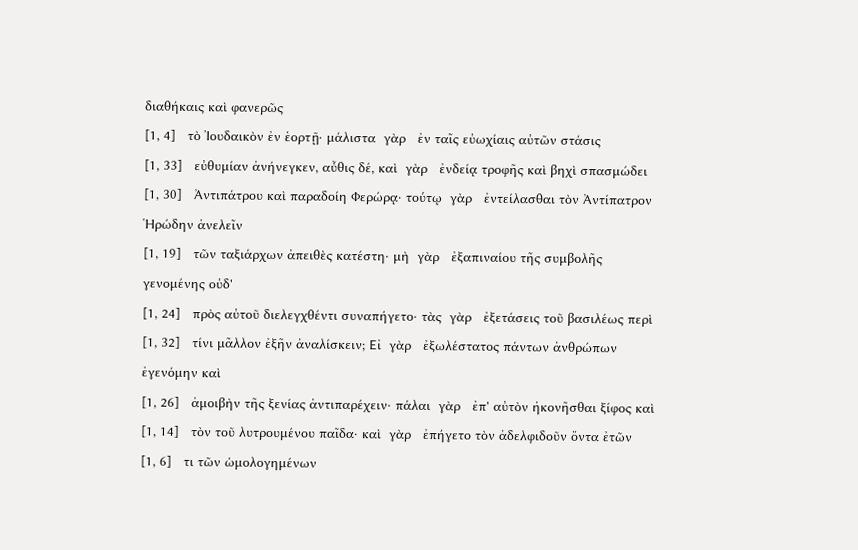διαθήκαις καὶ φανερῶς
[1, 4]   τὸ Ἰουδαικὸν ἐν ἑορτῇ· μάλιστα  γὰρ   ἐν ταῖς εὐωχίαις αὐτῶν στάσις
[1, 33]   εὐθυμίαν ἀνήνεγκεν, αὖθις δέ, καὶ  γὰρ   ἐνδείᾳ τροφῆς καὶ βηχὶ σπασμώδει
[1, 30]   Ἀντιπάτρου καὶ παραδοίη Φερώρᾳ· τούτῳ  γὰρ   ἐντείλασθαι τὸν Ἀντίπατρον Ἡρώδην ἀνελεῖν
[1, 19]   τῶν ταξιάρχων ἀπειθὲς κατέστη· μὴ  γὰρ   ἐξαπιναίου τῆς συμβολῆς γενομένης οὐδ'
[1, 24]   πρὸς αὐτοῦ διελεγχθέντι συναπήγετο· τὰς  γὰρ   ἐξετάσεις τοῦ βασιλέως περὶ
[1, 32]   τίνι μᾶλλον ἐξῆν ἀναλίσκειν; Εἰ  γὰρ   ἐξωλέστατος πάντων ἀνθρώπων ἐγενόμην καὶ
[1, 26]   ἀμοιβὴν τῆς ξενίας ἀντιπαρέχειν· πάλαι  γὰρ   ἐπ' αὐτὸν ἠκονῆσθαι ξίφος καὶ
[1, 14]   τὸν τοῦ λυτρουμένου παῖδα· καὶ  γὰρ   ἐπήγετο τὸν ἀδελφιδοῦν ὄντα ἐτῶν
[1, 6]   τι τῶν ὡμολογημένων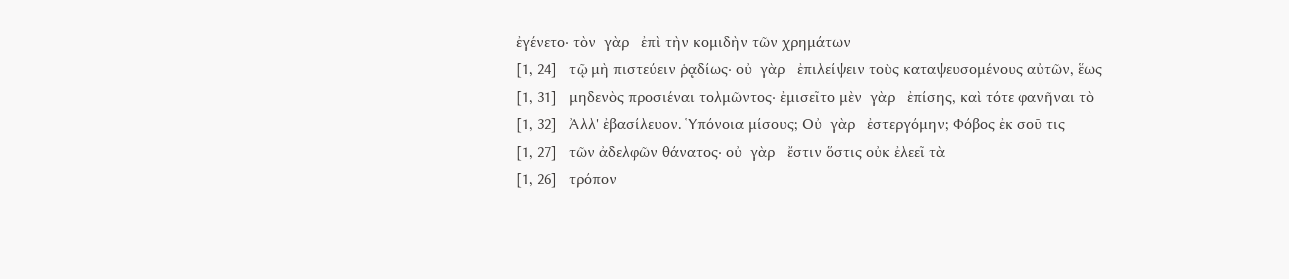ἐγένετο· τὸν  γὰρ   ἐπὶ τὴν κομιδὴν τῶν χρημάτων
[1, 24]   τῷ μὴ πιστεύειν ῥᾳδίως· οὐ  γὰρ   ἐπιλείψειν τοὺς καταψευσομένους αὐτῶν, ἕως
[1, 31]   μηδενὸς προσιέναι τολμῶντος· ἐμισεῖτο μὲν  γὰρ   ἐπίσης, καὶ τότε φανῆναι τὸ
[1, 32]   Ἀλλ' ἐβασίλευον. Ὑπόνοια μίσους; Οὐ  γὰρ   ἐστεργόμην; Φόβος ἐκ σοῦ τις
[1, 27]   τῶν ἀδελφῶν θάνατος· οὐ  γὰρ   ἔστιν ὅστις οὐκ ἐλεεῖ τὰ
[1, 26]   τρόπον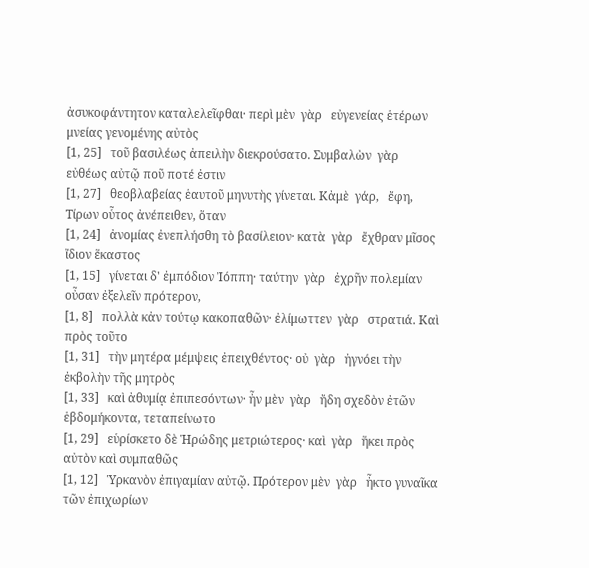ἀσυκοφάντητον καταλελεῖφθαι· περὶ μὲν  γὰρ   εὐγενείας ἑτέρων μνείας γενομένης αὐτὸς
[1, 25]   τοῦ βασιλέως ἀπειλὴν διεκρούσατο. Συμβαλὼν  γὰρ   εὐθέως αὐτῷ ποῦ ποτέ ἐστιν
[1, 27]   θεοβλαβείας ἑαυτοῦ μηνυτὴς γίνεται. Κἀμὲ  γάρ,   ἔφη, Τίρων οὗτος ἀνέπειθεν, ὅταν
[1, 24]   ἀνομίας ἐνεπλήσθη τὸ βασίλειον· κατὰ  γὰρ   ἔχθραν μῖσος ἴδιον ἕκαστος
[1, 15]   γίνεται δ' ἐμπόδιον Ἰόππη· ταύτην  γὰρ   ἐχρῆν πολεμίαν οὖσαν ἐξελεῖν πρότερον,
[1, 8]   πολλὰ κἀν τούτῳ κακοπαθῶν· ἐλίμωττεν  γὰρ   στρατιά. Καὶ πρὸς τοῦτο
[1, 31]   τὴν μητέρα μέμψεις ἐπειχθέντος· οὐ  γὰρ   ἠγνόει τὴν ἐκβολὴν τῆς μητρὸς
[1, 33]   καὶ ἀθυμίᾳ ἐπιπεσόντων· ἦν μὲν  γὰρ   ἤδη σχεδὸν ἐτῶν ἑβδομήκοντα, τεταπείνωτο
[1, 29]   εὑρίσκετο δὲ Ἡρώδης μετριώτερος· καὶ  γὰρ   ἥκει πρὸς αὐτὸν καὶ συμπαθῶς
[1, 12]   Ὑρκανὸν ἐπιγαμίαν αὐτῷ. Πρότερον μὲν  γὰρ   ἦκτο γυναῖκα τῶν ἐπιχωρίων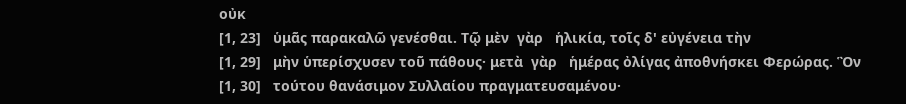οὐκ
[1, 23]   ὑμᾶς παρακαλῶ γενέσθαι. Τῷ μὲν  γὰρ   ἡλικία, τοῖς δ' εὐγένεια τὴν
[1, 29]   μὴν ὑπερίσχυσεν τοῦ πάθους· μετὰ  γὰρ   ἡμέρας ὀλίγας ἀποθνήσκει Φερώρας. Ὃν
[1, 30]   τούτου θανάσιμον Συλλαίου πραγματευσαμένου·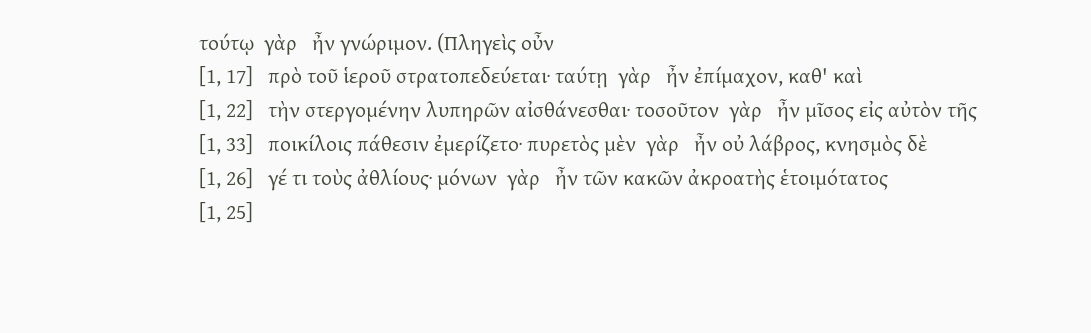τούτῳ  γὰρ   ἦν γνώριμον. (Πληγεὶς οὖν
[1, 17]   πρὸ τοῦ ἱεροῦ στρατοπεδεύεται· ταύτῃ  γὰρ   ἦν ἐπίμαχον, καθ' καὶ
[1, 22]   τὴν στεργομένην λυπηρῶν αἰσθάνεσθαι· τοσοῦτον  γὰρ   ἦν μῖσος εἰς αὐτὸν τῆς
[1, 33]   ποικίλοις πάθεσιν ἐμερίζετο· πυρετὸς μὲν  γὰρ   ἦν οὐ λάβρος, κνησμὸς δὲ
[1, 26]   γέ τι τοὺς ἀθλίους· μόνων  γὰρ   ἦν τῶν κακῶν ἀκροατὴς ἑτοιμότατος
[1, 25]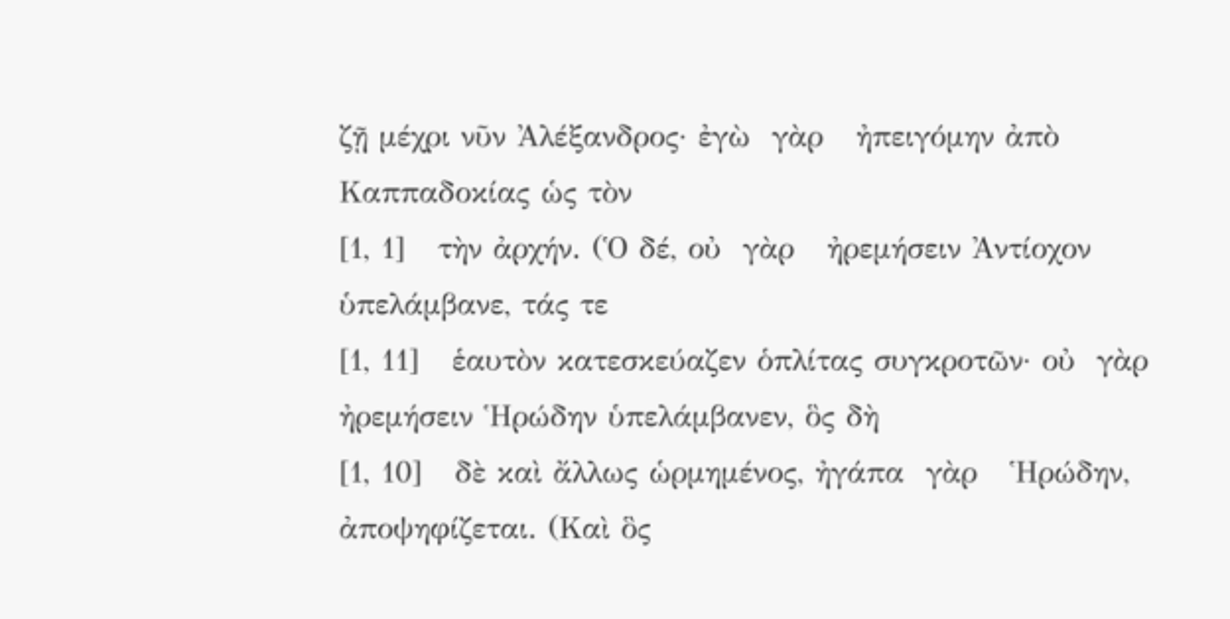ζῇ μέχρι νῦν Ἀλέξανδρος· ἐγὼ  γὰρ   ἠπειγόμην ἀπὸ Καππαδοκίας ὡς τὸν
[1, 1]   τὴν ἀρχήν. (Ὁ δέ, οὐ  γὰρ   ἠρεμήσειν Ἀντίοχον ὑπελάμβανε, τάς τε
[1, 11]   ἑαυτὸν κατεσκεύαζεν ὁπλίτας συγκροτῶν· οὐ  γὰρ   ἠρεμήσειν Ἡρώδην ὑπελάμβανεν, ὃς δὴ
[1, 10]   δὲ καὶ ἄλλως ὡρμημένος, ἠγάπα  γὰρ   Ἡρώδην, ἀποψηφίζεται. (Καὶ ὃς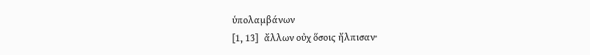ὑπολαμβάνων
[1, 13]   ἄλλων οὐχ ὅσοις ἤλπισαν·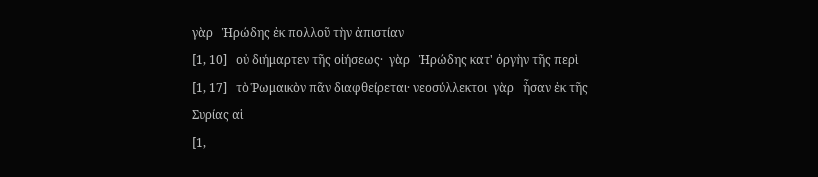γὰρ   Ἡρώδης ἐκ πολλοῦ τὴν ἀπιστίαν
[1, 10]   οὐ διήμαρτεν τῆς οἰήσεως·  γὰρ   Ἡρώδης κατ' ὀργὴν τῆς περὶ
[1, 17]   τὸ Ῥωμαικὸν πᾶν διαφθείρεται· νεοσύλλεκτοι  γὰρ   ἦσαν ἐκ τῆς Συρίας αἱ
[1,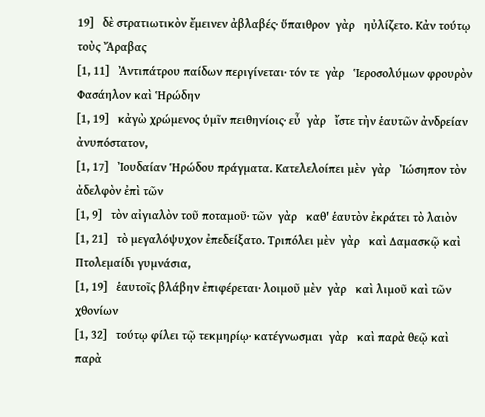19]   δὲ στρατιωτικὸν ἔμεινεν ἀβλαβές· ὕπαιθρον  γὰρ   ηὐλίζετο. Κἀν τούτῳ τοὺς Ἄραβας
[1, 11]   Ἀντιπάτρου παίδων περιγίνεται· τόν τε  γὰρ   Ἱεροσολύμων φρουρὸν Φασάηλον καὶ Ἡρώδην
[1, 19]   κἀγὼ χρώμενος ὑμῖν πειθηνίοις· εὖ  γὰρ   ἴστε τὴν ἑαυτῶν ἀνδρείαν ἀνυπόστατον,
[1, 17]   Ἰουδαίαν Ἡρώδου πράγματα. Κατελελοίπει μὲν  γὰρ   Ἰώσηπον τὸν ἀδελφὸν ἐπὶ τῶν
[1, 9]   τὸν αἰγιαλὸν τοῦ ποταμοῦ· τῶν  γὰρ   καθ' ἑαυτὸν ἐκράτει τὸ λαιὸν
[1, 21]   τὸ μεγαλόψυχον ἐπεδείξατο. Τριπόλει μὲν  γὰρ   καὶ Δαμασκῷ καὶ Πτολεμαίδι γυμνάσια,
[1, 19]   ἑαυτοῖς βλάβην ἐπιφέρεται· λοιμοῦ μὲν  γὰρ   καὶ λιμοῦ καὶ τῶν χθονίων
[1, 32]   τούτῳ φίλει τῷ τεκμηρίῳ· κατέγνωσμαι  γὰρ   καὶ παρὰ θεῷ καὶ παρὰ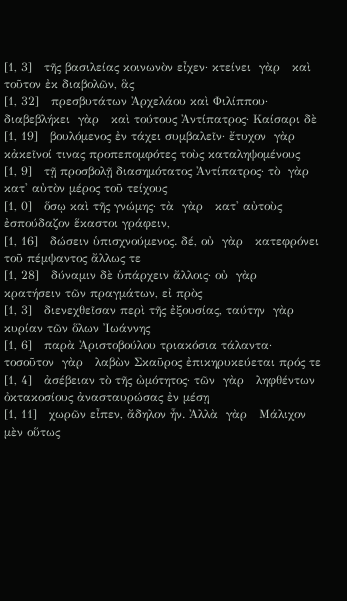[1, 3]   τῆς βασιλείας κοινωνὸν εἶχεν· κτείνει  γὰρ   καὶ τοῦτον ἐκ διαβολῶν, ἃς
[1, 32]   πρεσβυτάτων Ἀρχελάου καὶ Φιλίππου· διαβεβλήκει  γὰρ   καὶ τούτους Ἀντίπατρος· Καίσαρι δὲ
[1, 19]   βουλόμενος ἐν τάχει συμβαλεῖν· ἔτυχον  γὰρ   κἀκεῖνοί τινας προπεπομφότες τοὺς καταληψομένους
[1, 9]   τῇ προσβολῇ διασημότατος Ἀντίπατρος· τὸ  γὰρ   κατ' αὐτὸν μέρος τοῦ τείχους
[1, 0]   ὅσῳ καὶ τῆς γνώμης· τὰ  γὰρ   κατ' αὐτοὺς ἐσπούδαζον ἕκαστοι γράφειν,
[1, 16]   δώσειν ὑπισχνούμενος. δέ, οὐ  γὰρ   κατεφρόνει τοῦ πέμψαντος ἄλλως τε
[1, 28]   δύναμιν δὲ ὑπάρχειν ἄλλοις· οὐ  γὰρ   κρατήσειν τῶν πραγμάτων, εἰ πρὸς
[1, 3]   διενεχθεῖσαν περὶ τῆς ἐξουσίας, ταύτην  γὰρ   κυρίαν τῶν ὅλων Ἰωάννης
[1, 6]   παρὰ Ἀριστοβούλου τριακόσια τάλαντα· τοσοῦτον  γὰρ   λαβὼν Σκαῦρος ἐπικηρυκεύεται πρός τε
[1, 4]   ἀσέβειαν τὸ τῆς ὠμότητος· τῶν  γὰρ   ληφθέντων ὀκτακοσίους ἀνασταυρώσας ἐν μέσῃ
[1, 11]   χωρῶν εἶπεν, ἄδηλον ἦν. Ἀλλὰ  γὰρ   Μάλιχον μὲν οὕτως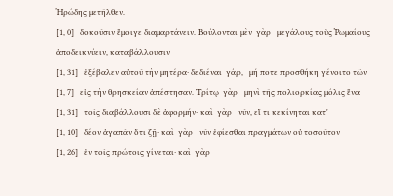Ἡρώδης μετῆλθεν.
[1, 0]   δοκοῦσιν ἔμοιγε διαμαρτάνειν. Βούλονται μὲν  γὰρ   μεγάλους τοὺς Ῥωμαίους ἀποδεικνύειν, καταβάλλουσιν
[1, 31]   ἐξέβαλεν αὐτοῦ τὴν μητέρα· δεδιέναι  γάρ,   μή ποτε προσθήκη γένοιτο τῶν
[1, 7]   εἰς τὴν θρησκείαν ἀπέστησαν. Τρίτῳ  γὰρ   μηνὶ τῆς πολιορκίας μόλις ἕνα
[1, 31]   τοῖς διαβάλλουσι δὲ ἀφορμήν· καὶ  γὰρ   νῦν, εἴ τι κεκίνηται κατ'
[1, 10]   δέον ἀγαπᾶν ὅτι ζῇ· καὶ  γὰρ   νῦν ἐφίεσθαι πραγμάτων οὐ τοσοῦτον
[1, 26]   ἐν τοῖς πρώτοις γίνεται· καὶ  γὰρ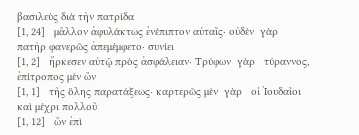βασιλεὺς διὰ τὴν πατρίδα
[1, 24]   μᾶλλον ἀφυλάκτως ἐνέπιπτον αὐταῖς· οὐδὲν  γὰρ   πατὴρ φανερῶς ἀπεμέμφετο· συνίει
[1, 2]   ἤρκεσεν αὐτῷ πρὸς ἀσφάλειαν· Τρύφων  γὰρ   τύραννος, ἐπίτροπος μὲν ὢν
[1, 1]   τῆς ὅλης παρατάξεως· καρτερῶς μὲν  γὰρ   οἱ Ἰουδαῖοι καὶ μέχρι πολλοῦ
[1, 12]   ὢν ἐπὶ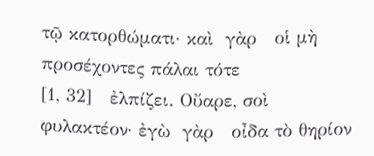τῷ κατορθώματι· καὶ  γὰρ   οἱ μὴ προσέχοντες πάλαι τότε
[1, 32]   ἐλπίζει. Οὔαρε, σοὶ φυλακτέον· ἐγὼ  γὰρ   οἶδα τὸ θηρίον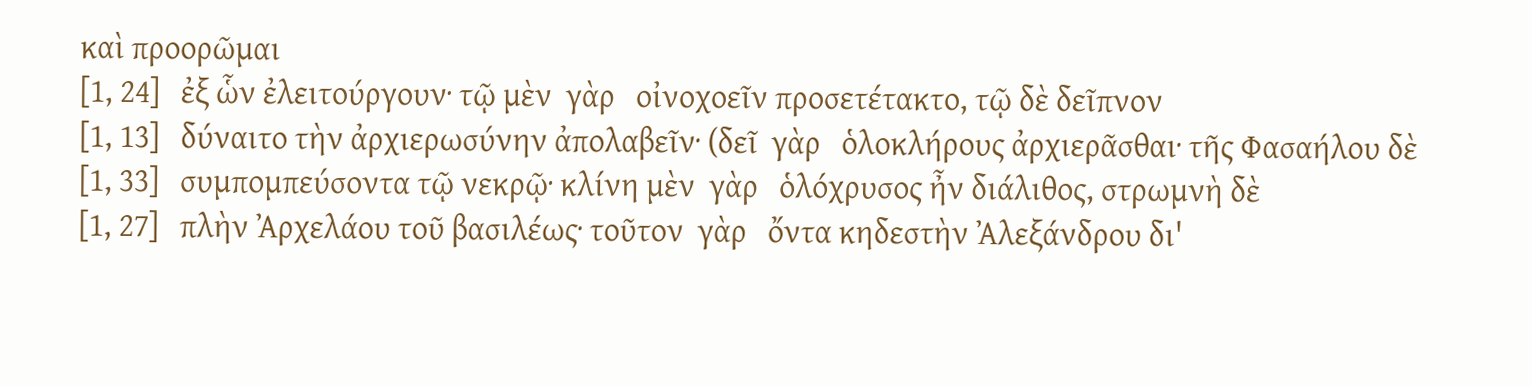καὶ προορῶμαι
[1, 24]   ἐξ ὧν ἐλειτούργουν· τῷ μὲν  γὰρ   οἰνοχοεῖν προσετέτακτο, τῷ δὲ δεῖπνον
[1, 13]   δύναιτο τὴν ἀρχιερωσύνην ἀπολαβεῖν· (δεῖ  γὰρ   ὁλοκλήρους ἀρχιερᾶσθαι· τῆς Φασαήλου δὲ
[1, 33]   συμπομπεύσοντα τῷ νεκρῷ· κλίνη μὲν  γὰρ   ὁλόχρυσος ἦν διάλιθος, στρωμνὴ δὲ
[1, 27]   πλὴν Ἀρχελάου τοῦ βασιλέως· τοῦτον  γὰρ   ὄντα κηδεστὴν Ἀλεξάνδρου δι'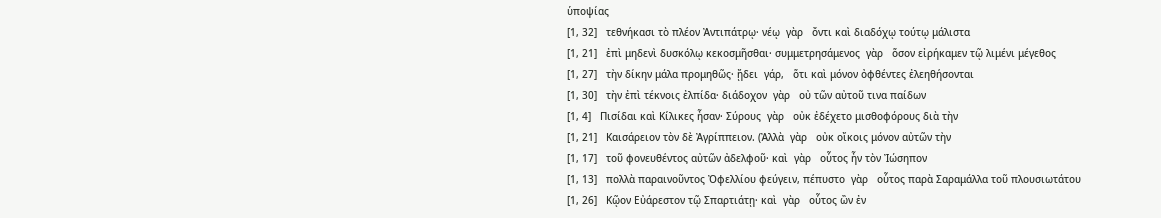ὑποψίας
[1, 32]   τεθνήκασι τὸ πλέον Ἀντιπάτρῳ· νέῳ  γὰρ   ὄντι καὶ διαδόχῳ τούτῳ μάλιστα
[1, 21]   ἐπὶ μηδενὶ δυσκόλῳ κεκοσμῆσθαι· συμμετρησάμενος  γὰρ   ὅσον εἰρήκαμεν τῷ λιμένι μέγεθος
[1, 27]   τὴν δίκην μάλα προμηθῶς· ᾔδει  γάρ,   ὅτι καὶ μόνον ὀφθέντες ἐλεηθήσονται
[1, 30]   τὴν ἐπὶ τέκνοις ἐλπίδα· διάδοχον  γὰρ   οὐ τῶν αὐτοῦ τινα παίδων
[1, 4]   Πισίδαι καὶ Κίλικες ἦσαν· Σύρους  γὰρ   οὐκ ἐδέχετο μισθοφόρους διὰ τὴν
[1, 21]   Καισάρειον τὸν δὲ Ἀγρίππειον. (Ἀλλὰ  γὰρ   οὐκ οἴκοις μόνον αὐτῶν τὴν
[1, 17]   τοῦ φονευθέντος αὐτῶν ἀδελφοῦ· καὶ  γὰρ   οὗτος ἦν τὸν Ἰώσηπον
[1, 13]   πολλὰ παραινοῦντος Ὀφελλίου φεύγειν, πέπυστο  γὰρ   οὗτος παρὰ Σαραμάλλα τοῦ πλουσιωτάτου
[1, 26]   Κῷον Εὐάρεστον τῷ Σπαρτιάτῃ· καὶ  γὰρ   οὗτος ὢν ἐν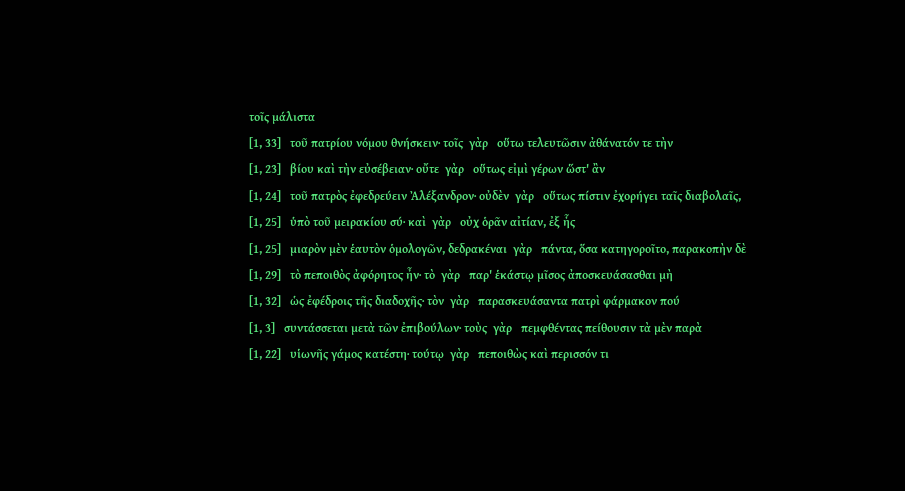τοῖς μάλιστα
[1, 33]   τοῦ πατρίου νόμου θνήσκειν· τοῖς  γὰρ   οὕτω τελευτῶσιν ἀθάνατόν τε τὴν
[1, 23]   βίου καὶ τὴν εὐσέβειαν· οὔτε  γὰρ   οὕτως εἰμὶ γέρων ὥστ' ἂν
[1, 24]   τοῦ πατρὸς ἐφεδρεύειν Ἀλέξανδρον· οὐδὲν  γὰρ   οὕτως πίστιν ἐχορήγει ταῖς διαβολαῖς,
[1, 25]   ὑπὸ τοῦ μειρακίου σύ· καὶ  γὰρ   οὐχ ὁρᾶν αἰτίαν, ἐξ ἧς
[1, 25]   μιαρὸν μὲν ἑαυτὸν ὁμολογῶν, δεδρακέναι  γὰρ   πάντα, ὅσα κατηγοροῖτο, παρακοπὴν δὲ
[1, 29]   τὸ πεποιθὸς ἀφόρητος ἦν· τὸ  γὰρ   παρ' ἑκάστῳ μῖσος ἀποσκευάσασθαι μὴ
[1, 32]   ὡς ἐφέδροις τῆς διαδοχῆς· τὸν  γὰρ   παρασκευάσαντα πατρὶ φάρμακον πού
[1, 3]   συντάσσεται μετὰ τῶν ἐπιβούλων· τοὺς  γὰρ   πεμφθέντας πείθουσιν τὰ μὲν παρὰ
[1, 22]   υἱωνῆς γάμος κατέστη· τούτῳ  γὰρ   πεποιθὼς καὶ περισσόν τι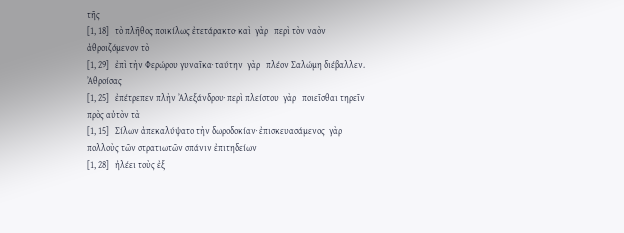τῆς
[1, 18]   τὸ πλῆθος ποικίλως ἐτετάρακτο· καὶ  γὰρ   περὶ τὸν ναὸν ἀθροιζόμενον τὸ
[1, 29]   ἐπὶ τὴν Φερώρου γυναῖκα· ταύτην  γὰρ   πλέον Σαλώμη διέβαλλεν. Ἀθροίσας
[1, 25]   ἐπέτρεπεν πλὴν Ἀλεξάνδρου· περὶ πλείστου  γὰρ   ποιεῖσθαι τηρεῖν πρὸς αὐτὸν τὰ
[1, 15]   Σίλων ἀπεκαλύψατο τὴν δωροδοκίαν· ἐπισκευασάμενος  γὰρ   πολλοὺς τῶν στρατιωτῶν σπάνιν ἐπιτηδείων
[1, 28]   ἠλέει τοὺς ἐξ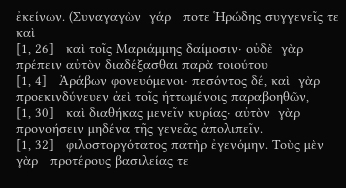ἐκείνων. (Συναγαγὼν  γάρ   ποτε Ἡρώδης συγγενεῖς τε καὶ
[1, 26]   καὶ τοῖς Μαριάμμης δαίμοσιν· οὐδὲ  γὰρ   πρέπειν αὐτὸν διαδέξασθαι παρὰ τοιούτου
[1, 4]   Ἀράβων φονευόμενοι· πεσόντος δέ, καὶ  γὰρ   προεκινδύνευεν ἀεὶ τοῖς ἡττωμένοις παραβοηθῶν,
[1, 30]   καὶ διαθήκας μενεῖν κυρίας· αὐτὸν  γὰρ   προνοήσειν μηδένα τῆς γενεᾶς ἀπολιπεῖν.
[1, 32]   φιλοστοργότατος πατὴρ ἐγενόμην. Τοὺς μὲν  γὰρ   προτέρους βασιλείας τε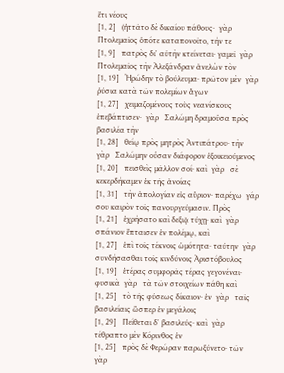ἔτι νέους
[1, 2]   (ἡττᾶτο δὲ δικαίου πάθους·  γὰρ   Πτολεμαῖος ὁπότε καταπονοῖτο, τήν τε
[1, 9]   πατρὸς δι' αὐτὴν κτείνεται· γαμεῖ  γὰρ   Πτολεμαῖος τὴν Ἀλεξάνδραν ἀνελὼν τὸν
[1, 19]   Ἡρώδην τὸ βούλευμα· πρῶτον μὲν  γὰρ   ῥύσια κατὰ τῶν πολεμίων ἄγων
[1, 27]   χειμαζομένους τοὺς νεανίσκους ἐπεβάπτισεν·  γὰρ   Σαλώμη δραμοῦσα πρὸς βασιλέα τὴν
[1, 28]   θείῳ πρὸς μητρὸς Ἀντιπάτρου· τὴν  γὰρ   Σαλώμην οὖσαν διάφορον ἐξοικειούμενος
[1, 20]   πεισθεὶς μᾶλλον σοί· καὶ  γὰρ   σὲ κεκερδήκαμεν ἐκ τῆς ἀνοίας
[1, 31]   τὴν ἀπολογίαν εἰς αὔριον· παρέχω  γάρ   σου καιρὸν τοῖς πανουργεύμασιν. Πρὸς
[1, 21]   ἐχρήσατο καὶ δεξιᾷ τύχῃ· καὶ  γὰρ   σπάνιον ἔπταισεν ἐν πολέμῳ, καὶ
[1, 27]   ἐπὶ τοῖς τέκνοις ὠμότητα· ταύτην  γὰρ   συνδήσασθαι τοῖς κινδύνοις Ἀριστόβουλος
[1, 19]   ἑτέρας συμφορᾶς τέρας γεγονέναι· φυσικὰ  γὰρ   τὰ τῶν στοιχείων πάθη καὶ
[1, 25]   τὸ τῆς φύσεως δίκαιον· ἐν  γὰρ   ταῖς βασιλείαις ὥσπερ ἐν μεγάλοις
[1, 29]   Πείθεται δ' βασιλεύς· καὶ  γὰρ   τέθραπτο μὲν Κόρινθος ἐν
[1, 25]   πρὸς δὲ Φερώραν παρωξύνετο· τῶν  γὰρ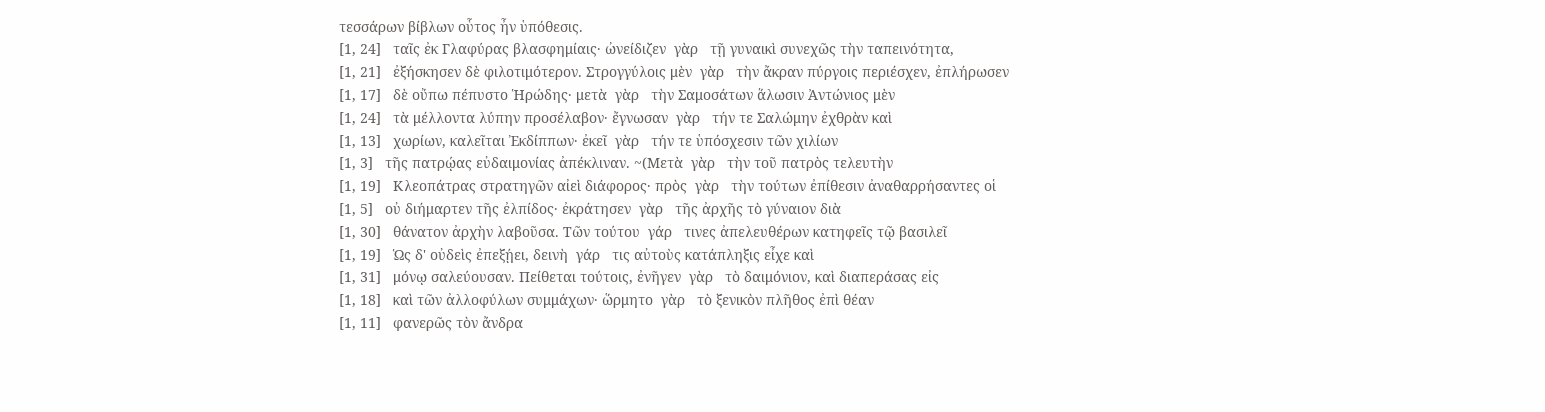τεσσάρων βίβλων οὗτος ἦν ὑπόθεσις.
[1, 24]   ταῖς ἐκ Γλαφύρας βλασφημίαις· ὠνείδιζεν  γὰρ   τῇ γυναικὶ συνεχῶς τὴν ταπεινότητα,
[1, 21]   ἐξήσκησεν δὲ φιλοτιμότερον. Στρογγύλοις μὲν  γὰρ   τὴν ἄκραν πύργοις περιέσχεν, ἐπλήρωσεν
[1, 17]   δὲ οὔπω πέπυστο Ἡρώδης· μετὰ  γὰρ   τὴν Σαμοσάτων ἅλωσιν Ἀντώνιος μὲν
[1, 24]   τὰ μέλλοντα λύπην προσέλαβον· ἔγνωσαν  γὰρ   τήν τε Σαλώμην ἐχθρὰν καὶ
[1, 13]   χωρίων, καλεῖται Ἐκδίππων· ἐκεῖ  γὰρ   τήν τε ὑπόσχεσιν τῶν χιλίων
[1, 3]   τῆς πατρῴας εὐδαιμονίας ἀπέκλιναν. ~(Μετὰ  γὰρ   τὴν τοῦ πατρὸς τελευτὴν
[1, 19]   Κλεοπάτρας στρατηγῶν αἰεὶ διάφορος· πρὸς  γὰρ   τὴν τούτων ἐπίθεσιν ἀναθαρρήσαντες οἱ
[1, 5]   οὐ διήμαρτεν τῆς ἐλπίδος· ἐκράτησεν  γὰρ   τῆς ἀρχῆς τὸ γύναιον διὰ
[1, 30]   θάνατον ἀρχὴν λαβοῦσα. Τῶν τούτου  γάρ   τινες ἀπελευθέρων κατηφεῖς τῷ βασιλεῖ
[1, 19]   Ὡς δ' οὐδεὶς ἐπεξῄει, δεινὴ  γάρ   τις αὐτοὺς κατάπληξις εἶχε καὶ
[1, 31]   μόνῳ σαλεύουσαν. Πείθεται τούτοις, ἐνῆγεν  γὰρ   τὸ δαιμόνιον, καὶ διαπεράσας εἰς
[1, 18]   καὶ τῶν ἀλλοφύλων συμμάχων· ὥρμητο  γὰρ   τὸ ξενικὸν πλῆθος ἐπὶ θέαν
[1, 11]   φανερῶς τὸν ἄνδρα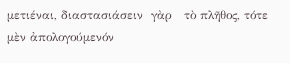μετιέναι, διαστασιάσειν  γὰρ   τὸ πλῆθος, τότε μὲν ἀπολογούμενόν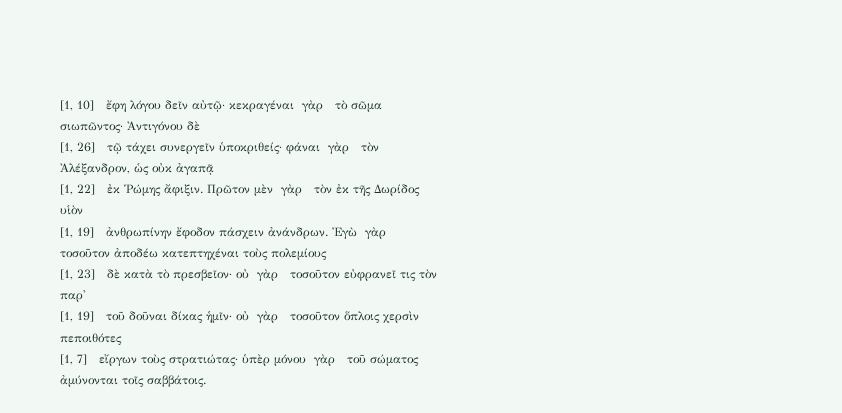[1, 10]   ἔφη λόγου δεῖν αὐτῷ· κεκραγέναι  γὰρ   τὸ σῶμα σιωπῶντος· Ἀντιγόνου δὲ
[1, 26]   τῷ τάχει συνεργεῖν ὑποκριθείς· φάναι  γὰρ   τὸν Ἀλέξανδρον, ὡς οὐκ ἀγαπᾷ
[1, 22]   ἐκ Ῥώμης ἄφιξιν. Πρῶτον μὲν  γὰρ   τὸν ἐκ τῆς Δωρίδος υἱὸν
[1, 19]   ἀνθρωπίνην ἔφοδον πάσχειν ἀνάνδρων. Ἐγὼ  γὰρ   τοσοῦτον ἀποδέω κατεπτηχέναι τοὺς πολεμίους
[1, 23]   δὲ κατὰ τὸ πρεσβεῖον· οὐ  γὰρ   τοσοῦτον εὐφρανεῖ τις τὸν παρ'
[1, 19]   τοῦ δοῦναι δίκας ἡμῖν· οὐ  γὰρ   τοσοῦτον ὅπλοις χερσὶν πεποιθότες
[1, 7]   εἴργων τοὺς στρατιώτας· ὑπὲρ μόνου  γὰρ   τοῦ σώματος ἀμύνονται τοῖς σαββάτοις.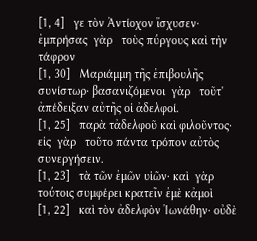[1, 4]   γε τὸν Ἀντίοχον ἴσχυσεν· ἐμπρήσας  γὰρ   τοὺς πύργους καὶ τὴν τάφρον
[1, 30]   Μαριάμμη τῆς ἐπιβουλῆς συνίστωρ· βασανιζόμενοι  γὰρ   τοῦτ' ἀπέδειξαν αὐτῆς οἱ ἀδελφοί.
[1, 25]   παρὰ τἀδελφοῦ καὶ φιλοῦντος· εἰς  γὰρ   τοῦτο πάντα τρόπον αὐτὸς συνεργήσειν.
[1, 23]   τὰ τῶν ἐμῶν υἱῶν· καὶ  γὰρ   τούτοις συμφέρει κρατεῖν ἐμὲ κἀμοὶ
[1, 22]   καὶ τὸν ἀδελφὸν Ἰωνάθην· οὐδὲ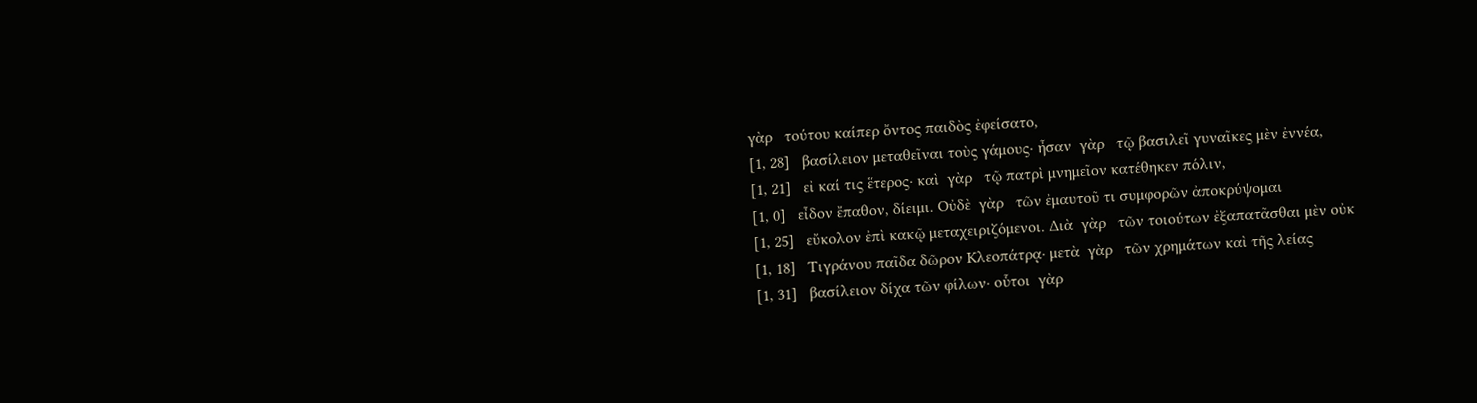γὰρ   τούτου καίπερ ὄντος παιδὸς ἐφείσατο,
[1, 28]   βασίλειον μεταθεῖναι τοὺς γάμους· ἦσαν  γὰρ   τῷ βασιλεῖ γυναῖκες μὲν ἐννέα,
[1, 21]   εἰ καί τις ἕτερος· καὶ  γὰρ   τῷ πατρὶ μνημεῖον κατέθηκεν πόλιν,
[1, 0]   εἶδον ἔπαθον, δίειμι. Οὐδὲ  γὰρ   τῶν ἐμαυτοῦ τι συμφορῶν ἀποκρύψομαι
[1, 25]   εὔκολον ἐπὶ κακῷ μεταχειριζόμενοι. Διὰ  γὰρ   τῶν τοιούτων ἐξαπατᾶσθαι μὲν οὐκ
[1, 18]   Τιγράνου παῖδα δῶρον Κλεοπάτρᾳ· μετὰ  γὰρ   τῶν χρημάτων καὶ τῆς λείας
[1, 31]   βασίλειον δίχα τῶν φίλων· οὗτοι  γὰρ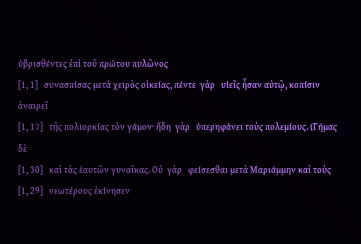ὑβρισθέντες ἐπὶ τοῦ πρώτου πυλῶνος
[1, 1]   συνασπίσας μετὰ χειρὸς οἰκείας, πέντε  γὰρ   υἱεῖς ἦσαν αὐτῷ, κοπίσιν ἀναιρεῖ
[1, 17]   τῆς πολιορκίας τὸν γάμον· ἤδη  γὰρ   ὑπερηφάνει τοὺς πολεμίους. (Γήμας δὲ
[1, 30]   καὶ τὰς ἑαυτῶν γυναῖκας. Οὐ  γὰρ   φείσεσθαι μετὰ Μαριάμμην καὶ τοὺς
[1, 29]   νεωτέρους ἐκίνησεν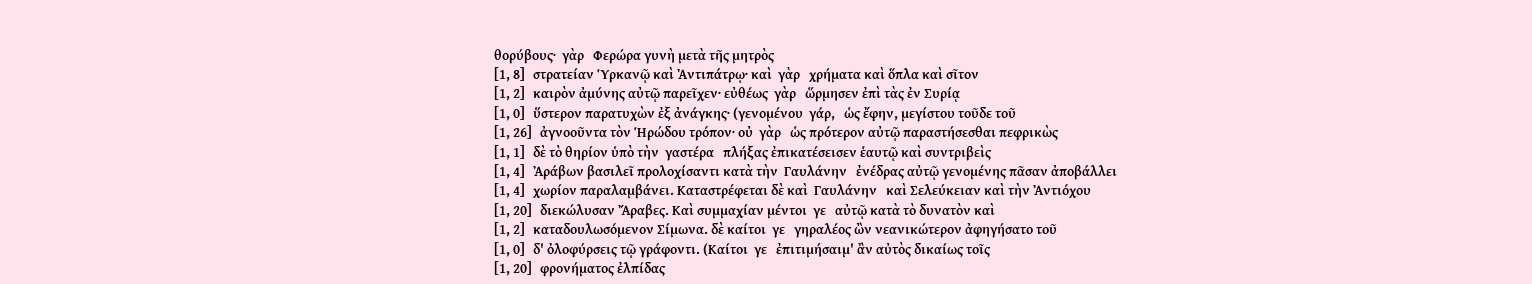θορύβους·  γὰρ   Φερώρα γυνὴ μετὰ τῆς μητρὸς
[1, 8]   στρατείαν Ὑρκανῷ καὶ Ἀντιπάτρῳ· καὶ  γὰρ   χρήματα καὶ ὅπλα καὶ σῖτον
[1, 2]   καιρὸν ἀμύνης αὐτῷ παρεῖχεν· εὐθέως  γὰρ   ὥρμησεν ἐπὶ τὰς ἐν Συρίᾳ
[1, 0]   ὕστερον παρατυχὼν ἐξ ἀνάγκης· (γενομένου  γάρ,   ὡς ἔφην, μεγίστου τοῦδε τοῦ
[1, 26]   ἀγνοοῦντα τὸν Ἡρώδου τρόπον· οὐ  γὰρ   ὡς πρότερον αὐτῷ παραστήσεσθαι πεφρικὼς
[1, 1]   δὲ τὸ θηρίον ὑπὸ τὴν  γαστέρα   πλήξας ἐπικατέσεισεν ἑαυτῷ καὶ συντριβεὶς
[1, 4]   Ἀράβων βασιλεῖ προλοχίσαντι κατὰ τὴν  Γαυλάνην   ἐνέδρας αὐτῷ γενομένης πᾶσαν ἀποβάλλει
[1, 4]   χωρίον παραλαμβάνει. Καταστρέφεται δὲ καὶ  Γαυλάνην   καὶ Σελεύκειαν καὶ τὴν Ἀντιόχου
[1, 20]   διεκώλυσαν Ἄραβες. Καὶ συμμαχίαν μέντοι  γε   αὐτῷ κατὰ τὸ δυνατὸν καὶ
[1, 2]   καταδουλωσόμενον Σίμωνα. δὲ καίτοι  γε   γηραλέος ὢν νεανικώτερον ἀφηγήσατο τοῦ
[1, 0]   δ' ὀλοφύρσεις τῷ γράφοντι. (Καίτοι  γε   ἐπιτιμήσαιμ' ἂν αὐτὸς δικαίως τοῖς
[1, 20]   φρονήματος ἐλπίδας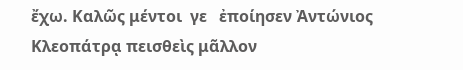ἔχω. Καλῶς μέντοι  γε   ἐποίησεν Ἀντώνιος Κλεοπάτρᾳ πεισθεὶς μᾶλλον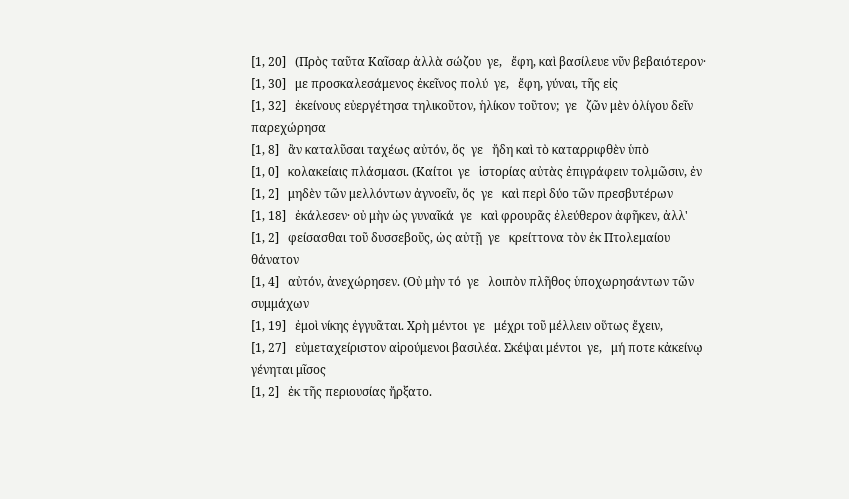[1, 20]   (Πρὸς ταῦτα Καῖσαρ ἀλλὰ σώζου  γε,   ἔφη, καὶ βασίλευε νῦν βεβαιότερον·
[1, 30]   με προσκαλεσάμενος ἐκεῖνος πολύ  γε,   ἔφη, γύναι, τῆς εἰς
[1, 32]   ἐκείνους εὐεργέτησα τηλικοῦτον, ἡλίκον τοῦτον;  γε   ζῶν μὲν ὀλίγου δεῖν παρεχώρησα
[1, 8]   ἂν καταλῦσαι ταχέως αὐτόν, ὅς  γε   ἤδη καὶ τὸ καταρριφθὲν ὑπὸ
[1, 0]   κολακείαις πλάσμασι. (Καίτοι  γε   ἱστορίας αὐτὰς ἐπιγράφειν τολμῶσιν, ἐν
[1, 2]   μηδὲν τῶν μελλόντων ἀγνοεῖν, ὅς  γε   καὶ περὶ δύο τῶν πρεσβυτέρων
[1, 18]   ἐκάλεσεν· οὐ μὴν ὡς γυναῖκά  γε   καὶ φρουρᾶς ἐλεύθερον ἀφῆκεν, ἀλλ'
[1, 2]   φείσασθαι τοῦ δυσσεβοῦς, ὡς αὐτῇ  γε   κρείττονα τὸν ἐκ Πτολεμαίου θάνατον
[1, 4]   αὐτόν, ἀνεχώρησεν. (Οὐ μὴν τό  γε   λοιπὸν πλῆθος ὑποχωρησάντων τῶν συμμάχων
[1, 19]   ἐμοὶ νίκης ἐγγυᾶται. Χρὴ μέντοι  γε   μέχρι τοῦ μέλλειν οὕτως ἔχειν,
[1, 27]   εὐμεταχείριστον αἱρούμενοι βασιλέα. Σκέψαι μέντοι  γε,   μή ποτε κἀκείνῳ γένηται μῖσος
[1, 2]   ἐκ τῆς περιουσίας ἤρξατο.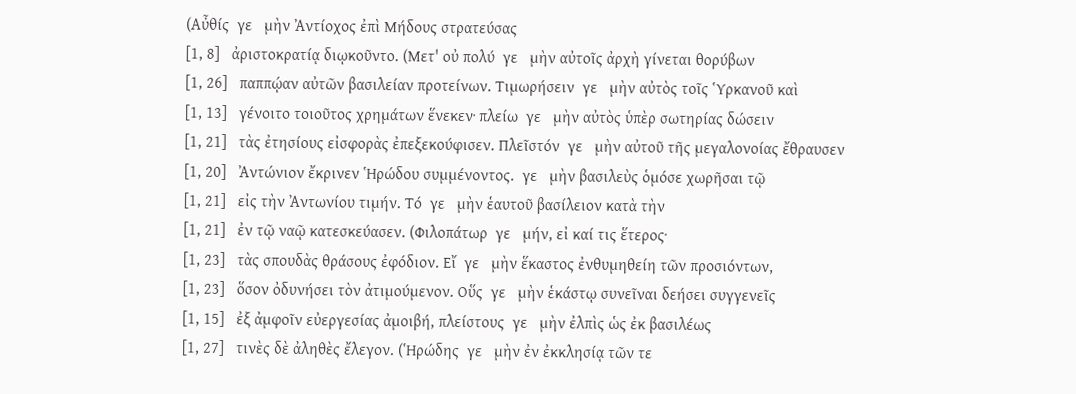(Αὖθίς  γε   μὴν Ἀντίοχος ἐπὶ Μήδους στρατεύσας
[1, 8]   ἀριστοκρατίᾳ διῳκοῦντο. (Μετ' οὐ πολύ  γε   μὴν αὐτοῖς ἀρχὴ γίνεται θορύβων
[1, 26]   παππῴαν αὐτῶν βασιλείαν προτείνων. Τιμωρήσειν  γε   μὴν αὐτὸς τοῖς Ὑρκανοῦ καὶ
[1, 13]   γένοιτο τοιοῦτος χρημάτων ἕνεκεν· πλείω  γε   μὴν αὐτὸς ὑπὲρ σωτηρίας δώσειν
[1, 21]   τὰς ἐτησίους εἰσφορὰς ἐπεξεκούφισεν. Πλεῖστόν  γε   μὴν αὐτοῦ τῆς μεγαλονοίας ἔθραυσεν
[1, 20]   Ἀντώνιον ἔκρινεν Ἡρώδου συμμένοντος.  γε   μὴν βασιλεὺς ὁμόσε χωρῆσαι τῷ
[1, 21]   εἰς τὴν Ἀντωνίου τιμήν. Τό  γε   μὴν ἑαυτοῦ βασίλειον κατὰ τὴν
[1, 21]   ἐν τῷ ναῷ κατεσκεύασεν. (Φιλοπάτωρ  γε   μήν, εἰ καί τις ἕτερος·
[1, 23]   τὰς σπουδὰς θράσους ἐφόδιον. Εἴ  γε   μὴν ἕκαστος ἐνθυμηθείη τῶν προσιόντων,
[1, 23]   ὅσον ὀδυνήσει τὸν ἀτιμούμενον. Οὕς  γε   μὴν ἑκάστῳ συνεῖναι δεήσει συγγενεῖς
[1, 15]   ἐξ ἀμφοῖν εὐεργεσίας ἀμοιβή, πλείστους  γε   μὴν ἐλπὶς ὡς ἐκ βασιλέως
[1, 27]   τινὲς δὲ ἀληθὲς ἔλεγον. (Ἡρώδης  γε   μὴν ἐν ἐκκλησίᾳ τῶν τε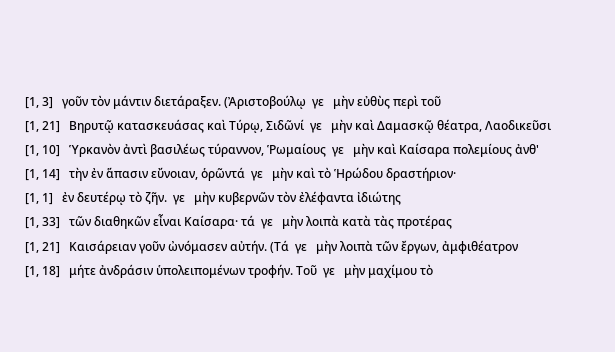[1, 3]   γοῦν τὸν μάντιν διετάραξεν. (Ἀριστοβούλῳ  γε   μὴν εὐθὺς περὶ τοῦ
[1, 21]   Βηρυτῷ κατασκευάσας καὶ Τύρῳ, Σιδῶνί  γε   μὴν καὶ Δαμασκῷ θέατρα, Λαοδικεῦσι
[1, 10]   Ὑρκανὸν ἀντὶ βασιλέως τύραννον, Ῥωμαίους  γε   μὴν καὶ Καίσαρα πολεμίους ἀνθ'
[1, 14]   τὴν ἐν ἅπασιν εὔνοιαν, ὁρῶντά  γε   μὴν καὶ τὸ Ἡρώδου δραστήριον·
[1, 1]   ἐν δευτέρῳ τὸ ζῆν.  γε   μὴν κυβερνῶν τὸν ἐλέφαντα ἰδιώτης
[1, 33]   τῶν διαθηκῶν εἶναι Καίσαρα· τά  γε   μὴν λοιπὰ κατὰ τὰς προτέρας
[1, 21]   Καισάρειαν γοῦν ὠνόμασεν αὐτήν. (Τά  γε   μὴν λοιπὰ τῶν ἔργων, ἀμφιθέατρον
[1, 18]   μήτε ἀνδράσιν ὑπολειπομένων τροφήν. Τοῦ  γε   μὴν μαχίμου τὸ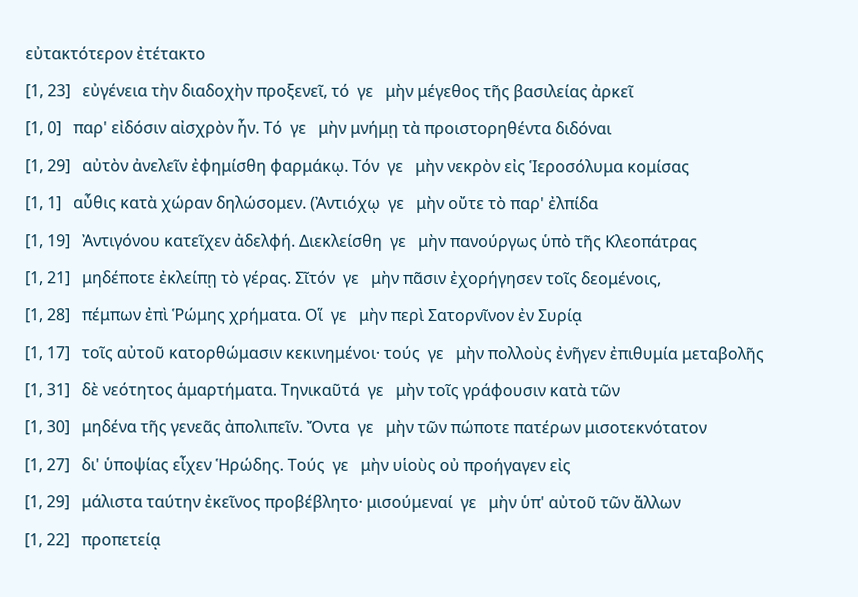εὐτακτότερον ἐτέτακτο
[1, 23]   εὐγένεια τὴν διαδοχὴν προξενεῖ, τό  γε   μὴν μέγεθος τῆς βασιλείας ἀρκεῖ
[1, 0]   παρ' εἰδόσιν αἰσχρὸν ἦν. Τό  γε   μὴν μνήμῃ τὰ προιστορηθέντα διδόναι
[1, 29]   αὐτὸν ἀνελεῖν ἐφημίσθη φαρμάκῳ. Τόν  γε   μὴν νεκρὸν εἰς Ἱεροσόλυμα κομίσας
[1, 1]   αὖθις κατὰ χώραν δηλώσομεν. (Ἀντιόχῳ  γε   μὴν οὔτε τὸ παρ' ἐλπίδα
[1, 19]   Ἀντιγόνου κατεῖχεν ἀδελφή. Διεκλείσθη  γε   μὴν πανούργως ὑπὸ τῆς Κλεοπάτρας
[1, 21]   μηδέποτε ἐκλείπῃ τὸ γέρας. Σῖτόν  γε   μὴν πᾶσιν ἐχορήγησεν τοῖς δεομένοις,
[1, 28]   πέμπων ἐπὶ Ῥώμης χρήματα. Οἵ  γε   μὴν περὶ Σατορνῖνον ἐν Συρίᾳ
[1, 17]   τοῖς αὐτοῦ κατορθώμασιν κεκινημένοι· τούς  γε   μὴν πολλοὺς ἐνῆγεν ἐπιθυμία μεταβολῆς
[1, 31]   δὲ νεότητος ἁμαρτήματα. Τηνικαῦτά  γε   μὴν τοῖς γράφουσιν κατὰ τῶν
[1, 30]   μηδένα τῆς γενεᾶς ἀπολιπεῖν. Ὄντα  γε   μὴν τῶν πώποτε πατέρων μισοτεκνότατον
[1, 27]   δι' ὑποψίας εἶχεν Ἡρώδης. Τούς  γε   μὴν υἱοὺς οὐ προήγαγεν εἰς
[1, 29]   μάλιστα ταύτην ἐκεῖνος προβέβλητο· μισούμεναί  γε   μὴν ὑπ' αὐτοῦ τῶν ἄλλων
[1, 22]   προπετείᾳ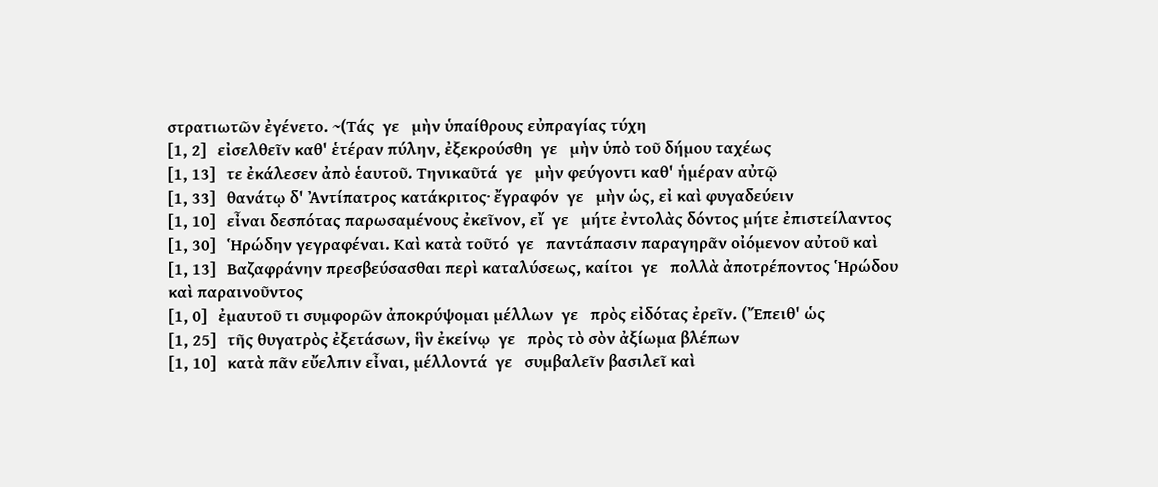στρατιωτῶν ἐγένετο. ~(Τάς  γε   μὴν ὑπαίθρους εὐπραγίας τύχη
[1, 2]   εἰσελθεῖν καθ' ἑτέραν πύλην, ἐξεκρούσθη  γε   μὴν ὑπὸ τοῦ δήμου ταχέως
[1, 13]   τε ἐκάλεσεν ἀπὸ ἑαυτοῦ. Τηνικαῦτά  γε   μὴν φεύγοντι καθ' ἡμέραν αὐτῷ
[1, 33]   θανάτῳ δ' Ἀντίπατρος κατάκριτος· ἔγραφόν  γε   μὴν ὡς, εἰ καὶ φυγαδεύειν
[1, 10]   εἶναι δεσπότας παρωσαμένους ἐκεῖνον, εἴ  γε   μήτε ἐντολὰς δόντος μήτε ἐπιστείλαντος
[1, 30]   Ἡρώδην γεγραφέναι. Καὶ κατὰ τοῦτό  γε   παντάπασιν παραγηρᾶν οἰόμενον αὐτοῦ καὶ
[1, 13]   Βαζαφράνην πρεσβεύσασθαι περὶ καταλύσεως, καίτοι  γε   πολλὰ ἀποτρέποντος Ἡρώδου καὶ παραινοῦντος
[1, 0]   ἐμαυτοῦ τι συμφορῶν ἀποκρύψομαι μέλλων  γε   πρὸς εἰδότας ἐρεῖν. (Ἔπειθ' ὡς
[1, 25]   τῆς θυγατρὸς ἐξετάσων, ἣν ἐκείνῳ  γε   πρὸς τὸ σὸν ἀξίωμα βλέπων
[1, 10]   κατὰ πᾶν εὔελπιν εἶναι, μέλλοντά  γε   συμβαλεῖν βασιλεῖ καὶ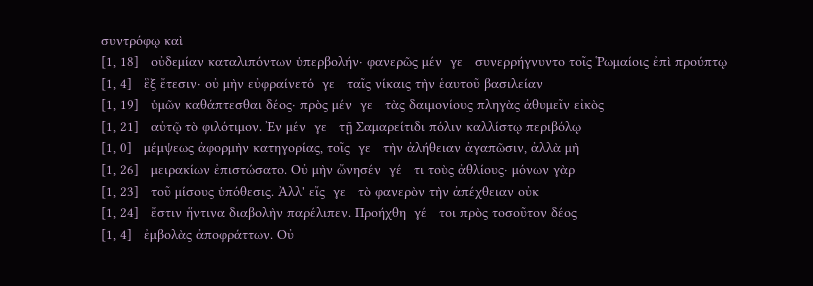συντρόφῳ καὶ
[1, 18]   οὐδεμίαν καταλιπόντων ὑπερβολήν· φανερῶς μέν  γε   συνερρήγνυντο τοῖς Ῥωμαίοις ἐπὶ προύπτῳ
[1, 4]   ἓξ ἔτεσιν· οὐ μὴν εὐφραίνετό  γε   ταῖς νίκαις τὴν ἑαυτοῦ βασιλείαν
[1, 19]   ὑμῶν καθάπτεσθαι δέος· πρὸς μέν  γε   τὰς δαιμονίους πληγὰς ἀθυμεῖν εἰκὸς
[1, 21]   αὐτῷ τὸ φιλότιμον. Ἐν μέν  γε   τῇ Σαμαρείτιδι πόλιν καλλίστῳ περιβόλῳ
[1, 0]   μέμψεως ἀφορμὴν κατηγορίας, τοῖς  γε   τὴν ἀλήθειαν ἀγαπῶσιν, ἀλλὰ μὴ
[1, 26]   μειρακίων ἐπιστώσατο. Οὐ μὴν ὤνησέν  γέ   τι τοὺς ἀθλίους· μόνων γὰρ
[1, 23]   τοῦ μίσους ὑπόθεσις. Ἀλλ' εἴς  γε   τὸ φανερὸν τὴν ἀπέχθειαν οὐκ
[1, 24]   ἔστιν ἥντινα διαβολὴν παρέλιπεν. Προήχθη  γέ   τοι πρὸς τοσοῦτον δέος
[1, 4]   ἐμβολὰς ἀποφράττων. Οὐ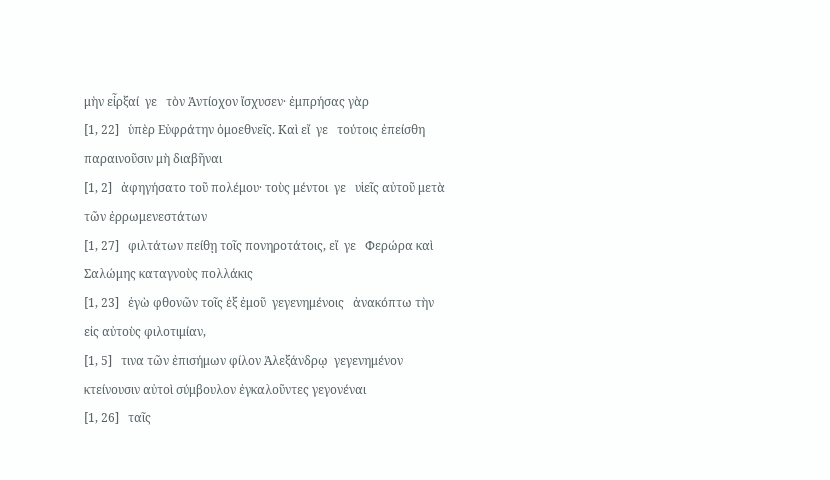μὴν εἶρξαί  γε   τὸν Ἀντίοχον ἴσχυσεν· ἐμπρήσας γὰρ
[1, 22]   ὑπὲρ Εὐφράτην ὁμοεθνεῖς. Καὶ εἴ  γε   τούτοις ἐπείσθη παραινοῦσιν μὴ διαβῆναι
[1, 2]   ἀφηγήσατο τοῦ πολέμου· τοὺς μέντοι  γε   υἱεῖς αὐτοῦ μετὰ τῶν ἐρρωμενεστάτων
[1, 27]   φιλτάτων πείθῃ τοῖς πονηροτάτοις, εἴ  γε   Φερώρα καὶ Σαλώμης καταγνοὺς πολλάκις
[1, 23]   ἐγὼ φθονῶν τοῖς ἐξ ἐμοῦ  γεγενημένοις   ἀνακόπτω τὴν εἰς αὐτοὺς φιλοτιμίαν,
[1, 5]   τινα τῶν ἐπισήμων φίλον Ἀλεξάνδρῳ  γεγενημένον   κτείνουσιν αὐτοὶ σύμβουλον ἐγκαλοῦντες γεγονέναι
[1, 26]   ταῖς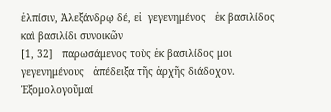ἐλπίσιν, Ἀλεξάνδρῳ δέ, εἰ  γεγενημένος   ἐκ βασιλίδος καὶ βασιλίδι συνοικῶν
[1, 32]   παρωσάμενος τοὺς ἐκ βασιλίδος μοι  γεγενημένους   ἀπέδειξα τῆς ἀρχῆς διάδοχον. Ἐξομολογοῦμαί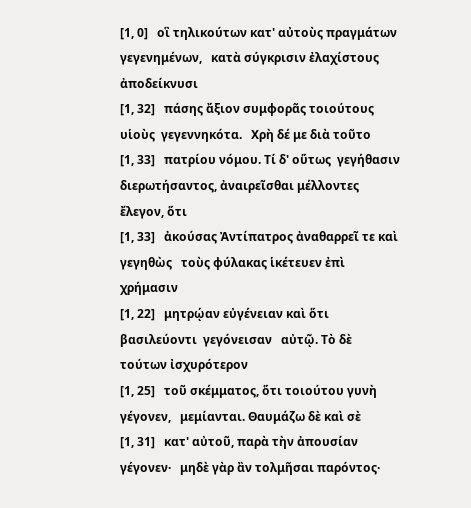[1, 0]   οἳ τηλικούτων κατ' αὐτοὺς πραγμάτων  γεγενημένων,   κατὰ σύγκρισιν ἐλαχίστους ἀποδείκνυσι
[1, 32]   πάσης ἄξιον συμφορᾶς τοιούτους υἱοὺς  γεγεννηκότα.   Χρὴ δέ με διὰ τοῦτο
[1, 33]   πατρίου νόμου. Τί δ' οὕτως  γεγήθασιν   διερωτήσαντος, ἀναιρεῖσθαι μέλλοντες ἔλεγον, ὅτι
[1, 33]   ἀκούσας Ἀντίπατρος ἀναθαρρεῖ τε καὶ  γεγηθὼς   τοὺς φύλακας ἱκέτευεν ἐπὶ χρήμασιν
[1, 22]   μητρῴαν εὐγένειαν καὶ ὅτι βασιλεύοντι  γεγόνεισαν   αὐτῷ. Τὸ δὲ τούτων ἰσχυρότερον
[1, 25]   τοῦ σκέμματος, ὅτι τοιούτου γυνὴ  γέγονεν,   μεμίανται. Θαυμάζω δὲ καὶ σὲ
[1, 31]   κατ' αὐτοῦ, παρὰ τὴν ἀπουσίαν  γέγονεν·   μηδὲ γὰρ ἂν τολμῆσαι παρόντος·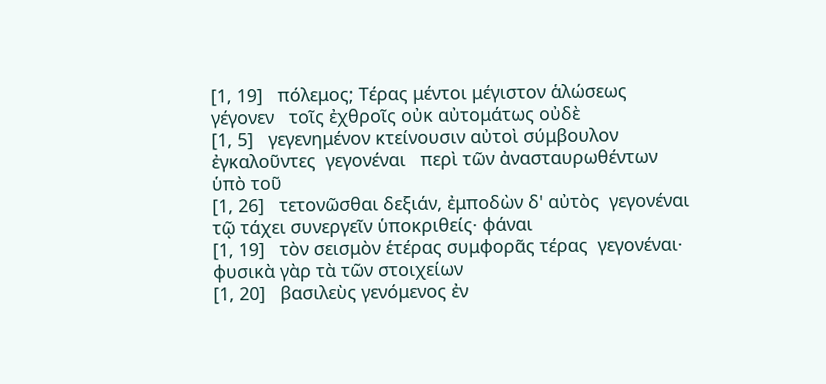[1, 19]   πόλεμος; Τέρας μέντοι μέγιστον ἁλώσεως  γέγονεν   τοῖς ἐχθροῖς οὐκ αὐτομάτως οὐδὲ
[1, 5]   γεγενημένον κτείνουσιν αὐτοὶ σύμβουλον ἐγκαλοῦντες  γεγονέναι   περὶ τῶν ἀνασταυρωθέντων ὑπὸ τοῦ
[1, 26]   τετονῶσθαι δεξιάν, ἐμποδὼν δ' αὐτὸς  γεγονέναι   τῷ τάχει συνεργεῖν ὑποκριθείς· φάναι
[1, 19]   τὸν σεισμὸν ἑτέρας συμφορᾶς τέρας  γεγονέναι·   φυσικὰ γὰρ τὰ τῶν στοιχείων
[1, 20]   βασιλεὺς γενόμενος ἐν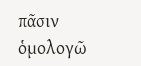πᾶσιν ὁμολογῶ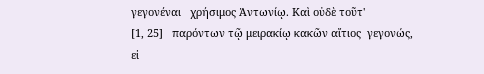γεγονέναι   χρήσιμος Ἀντωνίῳ. Καὶ οὐδὲ τοῦτ'
[1, 25]   παρόντων τῷ μειρακίῳ κακῶν αἴτιος  γεγονώς,   εἰ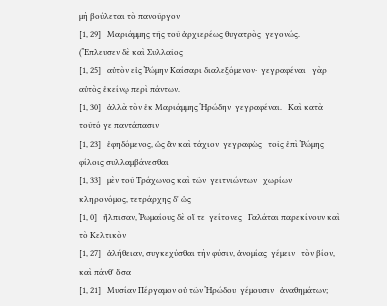μὴ βούλεται τὸ πανοῦργον
[1, 29]   Μαριάμμης τῆς τοῦ ἀρχιερέως θυγατρὸς  γεγονώς.   (Ἔπλευσεν δὲ καὶ Συλλαῖος
[1, 25]   αὐτὸν εἰς Ῥώμην Καίσαρι διαλεξόμενον·  γεγραφέναι   γὰρ αὐτὸς ἐκείνῳ περὶ πάντων.
[1, 30]   ἀλλὰ τὸν ἐκ Μαριάμμης Ἡρώδην  γεγραφέναι.   Καὶ κατὰ τοῦτό γε παντάπασιν
[1, 23]   ἐφηδόμενος, ὡς ἂν καὶ τάχιον  γεγραφὼς   τοῖς ἐπὶ Ῥώμης φίλοις συλλαμβάνεσθαι
[1, 33]   μὲν τοῦ Τράχωνος καὶ τῶν  γειτνιώντων   χωρίων κληρονόμος, τετράρχης δ' ὡς
[1, 0]   ἤλπισαν, Ῥωμαίους δὲ οἵ τε  γείτονες   Γαλάται παρεκίνουν καὶ τὸ Κελτικὸν
[1, 27]   ἀλήθειαν, συγκεχύσθαι τὴν φύσιν, ἀνομίας  γέμειν   τὸν βίον, καὶ πάνθ' ὅσα
[1, 21]   Μυσίαν Πέργαμον οὐ τῶν Ἡρώδου  γέμουσιν   ἀναθημάτων;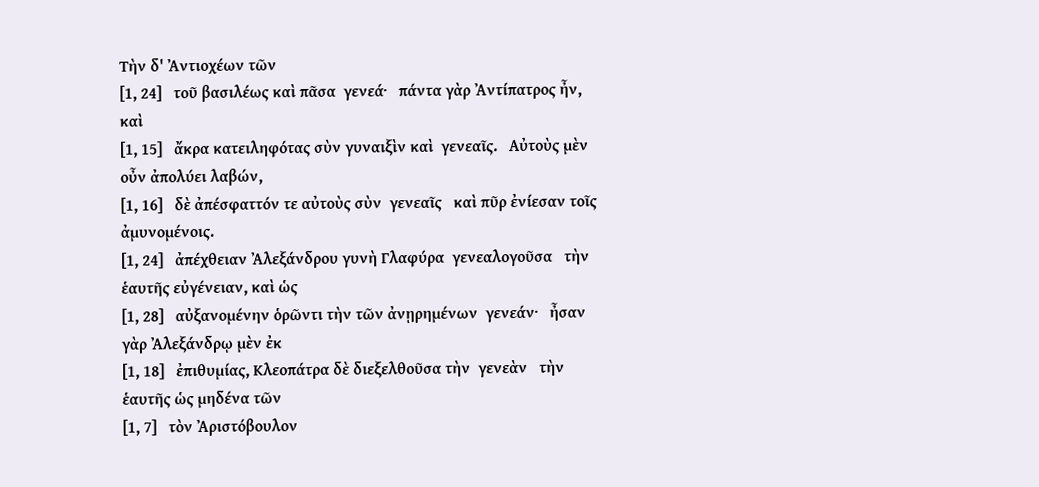Τὴν δ' Ἀντιοχέων τῶν
[1, 24]   τοῦ βασιλέως καὶ πᾶσα  γενεά·   πάντα γὰρ Ἀντίπατρος ἦν, καὶ
[1, 15]   ἄκρα κατειληφότας σὺν γυναιξὶν καὶ  γενεαῖς.   Αὐτοὺς μὲν οὖν ἀπολύει λαβών,
[1, 16]   δὲ ἀπέσφαττόν τε αὐτοὺς σὺν  γενεαῖς   καὶ πῦρ ἐνίεσαν τοῖς ἀμυνομένοις.
[1, 24]   ἀπέχθειαν Ἀλεξάνδρου γυνὴ Γλαφύρα  γενεαλογοῦσα   τὴν ἑαυτῆς εὐγένειαν, καὶ ὡς
[1, 28]   αὐξανομένην ὁρῶντι τὴν τῶν ἀνῃρημένων  γενεάν·   ἦσαν γὰρ Ἀλεξάνδρῳ μὲν ἐκ
[1, 18]   ἐπιθυμίας, Κλεοπάτρα δὲ διεξελθοῦσα τὴν  γενεὰν   τὴν ἑαυτῆς ὡς μηδένα τῶν
[1, 7]   τὸν Ἀριστόβουλον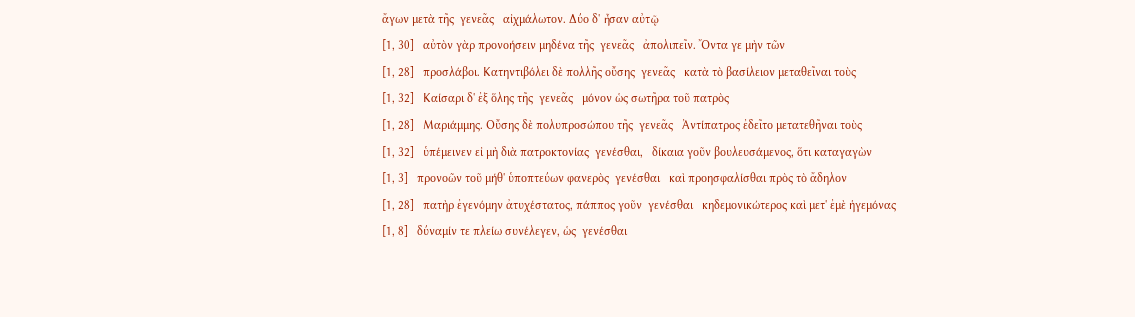ἄγων μετὰ τῆς  γενεᾶς   αἰχμάλωτον. Δύο δ' ἦσαν αὐτῷ
[1, 30]   αὐτὸν γὰρ προνοήσειν μηδένα τῆς  γενεᾶς   ἀπολιπεῖν. Ὄντα γε μὴν τῶν
[1, 28]   προσλάβοι. Κατηντιβόλει δὲ πολλῆς οὔσης  γενεᾶς   κατὰ τὸ βασίλειον μεταθεῖναι τοὺς
[1, 32]   Καίσαρι δ' ἐξ ὅλης τῆς  γενεᾶς   μόνον ὡς σωτῆρα τοῦ πατρὸς
[1, 28]   Μαριάμμης. Οὔσης δὲ πολυπροσώπου τῆς  γενεᾶς   Ἀντίπατρος ἐδεῖτο μετατεθῆναι τοὺς
[1, 32]   ὑπέμεινεν εἰ μὴ διὰ πατροκτονίας  γενέσθαι,   δίκαια γοῦν βουλευσάμενος, ὅτι καταγαγὼν
[1, 3]   προνοῶν τοῦ μήθ' ὑποπτεύων φανερὸς  γενέσθαι   καὶ προησφαλίσθαι πρὸς τὸ ἄδηλον
[1, 28]   πατὴρ ἐγενόμην ἀτυχέστατος, πάππος γοῦν  γενέσθαι   κηδεμονικώτερος καὶ μετ' ἐμὲ ἡγεμόνας
[1, 8]   δύναμίν τε πλείω συνέλεγεν, ὡς  γενέσθαι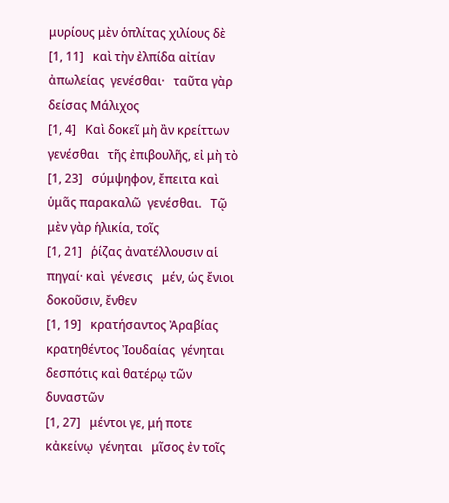μυρίους μὲν ὁπλίτας χιλίους δὲ
[1, 11]   καὶ τὴν ἐλπίδα αἰτίαν ἀπωλείας  γενέσθαι·   ταῦτα γὰρ δείσας Μάλιχος
[1, 4]   Καὶ δοκεῖ μὴ ἂν κρείττων  γενέσθαι   τῆς ἐπιβουλῆς, εἰ μὴ τὸ
[1, 23]   σύμψηφον, ἔπειτα καὶ ὑμᾶς παρακαλῶ  γενέσθαι.   Τῷ μὲν γὰρ ἡλικία, τοῖς
[1, 21]   ῥίζας ἀνατέλλουσιν αἱ πηγαί· καὶ  γένεσις   μέν, ὡς ἔνιοι δοκοῦσιν, ἔνθεν
[1, 19]   κρατήσαντος Ἀραβίας κρατηθέντος Ἰουδαίας  γένηται   δεσπότις καὶ θατέρῳ τῶν δυναστῶν
[1, 27]   μέντοι γε, μή ποτε κἀκείνῳ  γένηται   μῖσος ἐν τοῖς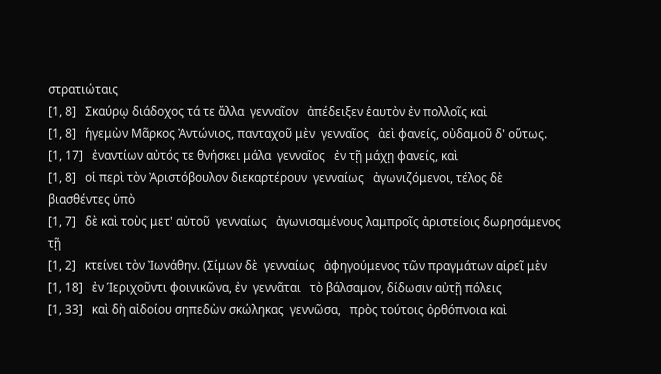στρατιώταις
[1, 8]   Σκαύρῳ διάδοχος τά τε ἄλλα  γενναῖον   ἀπέδειξεν ἑαυτὸν ἐν πολλοῖς καὶ
[1, 8]   ἡγεμὼν Μᾶρκος Ἀντώνιος, πανταχοῦ μὲν  γενναῖος   ἀεὶ φανείς, οὐδαμοῦ δ' οὕτως.
[1, 17]   ἐναντίων αὐτός τε θνήσκει μάλα  γενναῖος   ἐν τῇ μάχῃ φανείς, καὶ
[1, 8]   οἱ περὶ τὸν Ἀριστόβουλον διεκαρτέρουν  γενναίως   ἀγωνιζόμενοι, τέλος δὲ βιασθέντες ὑπὸ
[1, 7]   δὲ καὶ τοὺς μετ' αὐτοῦ  γενναίως   ἀγωνισαμένους λαμπροῖς ἀριστείοις δωρησάμενος τῇ
[1, 2]   κτείνει τὸν Ἰωνάθην. (Σίμων δὲ  γενναίως   ἀφηγούμενος τῶν πραγμάτων αἱρεῖ μὲν
[1, 18]   ἐν Ἱεριχοῦντι φοινικῶνα, ἐν  γεννᾶται   τὸ βάλσαμον, δίδωσιν αὐτῇ πόλεις
[1, 33]   καὶ δὴ αἰδοίου σηπεδὼν σκώληκας  γεννῶσα,   πρὸς τούτοις ὀρθόπνοια καὶ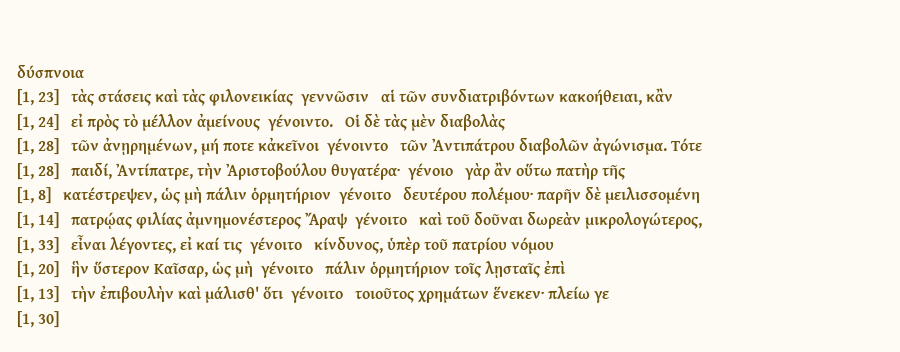δύσπνοια
[1, 23]   τὰς στάσεις καὶ τὰς φιλονεικίας  γεννῶσιν   αἱ τῶν συνδιατριβόντων κακοήθειαι, κἂν
[1, 24]   εἰ πρὸς τὸ μέλλον ἀμείνους  γένοιντο.   Οἱ δὲ τὰς μὲν διαβολὰς
[1, 28]   τῶν ἀνῃρημένων, μή ποτε κἀκεῖνοι  γένοιντο   τῶν Ἀντιπάτρου διαβολῶν ἀγώνισμα. Τότε
[1, 28]   παιδί, Ἀντίπατρε, τὴν Ἀριστοβούλου θυγατέρα·  γένοιο   γὰρ ἂν οὕτω πατὴρ τῆς
[1, 8]   κατέστρεψεν, ὡς μὴ πάλιν ὁρμητήριον  γένοιτο   δευτέρου πολέμου· παρῆν δὲ μειλισσομένη
[1, 14]   πατρῴας φιλίας ἀμνημονέστερος Ἄραψ  γένοιτο   καὶ τοῦ δοῦναι δωρεὰν μικρολογώτερος,
[1, 33]   εἶναι λέγοντες, εἰ καί τις  γένοιτο   κίνδυνος, ὑπὲρ τοῦ πατρίου νόμου
[1, 20]   ἣν ὕστερον Καῖσαρ, ὡς μὴ  γένοιτο   πάλιν ὁρμητήριον τοῖς λῃσταῖς ἐπὶ
[1, 13]   τὴν ἐπιβουλὴν καὶ μάλισθ' ὅτι  γένοιτο   τοιοῦτος χρημάτων ἕνεκεν· πλείω γε
[1, 30]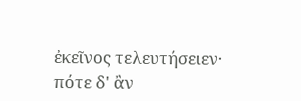ἐκεῖνος τελευτήσειεν· πότε δ' ἂν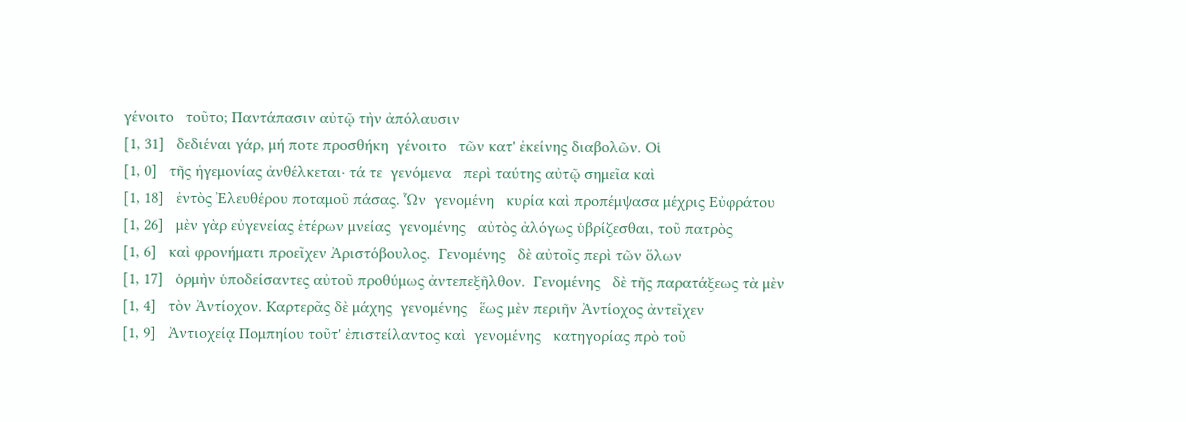γένοιτο   τοῦτο; Παντάπασιν αὐτῷ τὴν ἀπόλαυσιν
[1, 31]   δεδιέναι γάρ, μή ποτε προσθήκη  γένοιτο   τῶν κατ' ἐκείνης διαβολῶν. Οἱ
[1, 0]   τῆς ἡγεμονίας ἀνθέλκεται· τά τε  γενόμενα   περὶ ταύτης αὐτῷ σημεῖα καὶ
[1, 18]   ἐντὸς Ἐλευθέρου ποταμοῦ πάσας. Ὧν  γενομένη   κυρία καὶ προπέμψασα μέχρις Εὐφράτου
[1, 26]   μὲν γὰρ εὐγενείας ἑτέρων μνείας  γενομένης   αὐτὸς ἀλόγως ὑβρίζεσθαι, τοῦ πατρὸς
[1, 6]   καὶ φρονήματι προεῖχεν Ἀριστόβουλος.  Γενομένης   δὲ αὐτοῖς περὶ τῶν ὅλων
[1, 17]   ὁρμὴν ὑποδείσαντες αὐτοῦ προθύμως ἀντεπεξῆλθον.  Γενομένης   δὲ τῆς παρατάξεως τὰ μὲν
[1, 4]   τὸν Ἀντίοχον. Καρτερᾶς δὲ μάχης  γενομένης   ἕως μὲν περιῆν Ἀντίοχος ἀντεῖχεν
[1, 9]   Ἀντιοχείᾳ Πομπηίου τοῦτ' ἐπιστείλαντος καὶ  γενομένης   κατηγορίας πρὸ τοῦ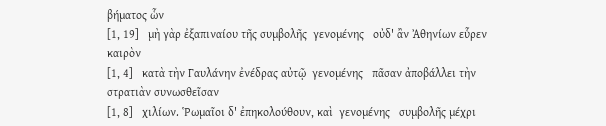βήματος ὧν
[1, 19]   μὴ γὰρ ἐξαπιναίου τῆς συμβολῆς  γενομένης   οὐδ' ἂν Ἀθηνίων εὗρεν καιρὸν
[1, 4]   κατὰ τὴν Γαυλάνην ἐνέδρας αὐτῷ  γενομένης   πᾶσαν ἀποβάλλει τὴν στρατιὰν συνωσθεῖσαν
[1, 8]   χιλίων. Ῥωμαῖοι δ' ἐπηκολούθουν, καὶ  γενομένης   συμβολῆς μέχρι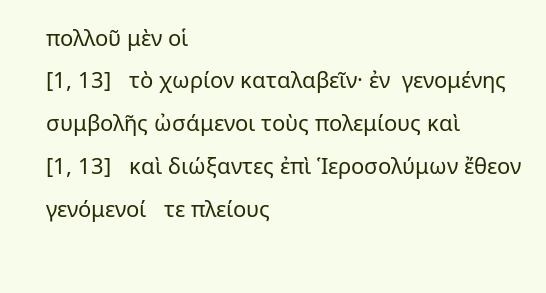πολλοῦ μὲν οἱ
[1, 13]   τὸ χωρίον καταλαβεῖν· ἐν  γενομένης   συμβολῆς ὠσάμενοι τοὺς πολεμίους καὶ
[1, 13]   καὶ διώξαντες ἐπὶ Ἱεροσολύμων ἔθεον  γενόμενοί   τε πλείους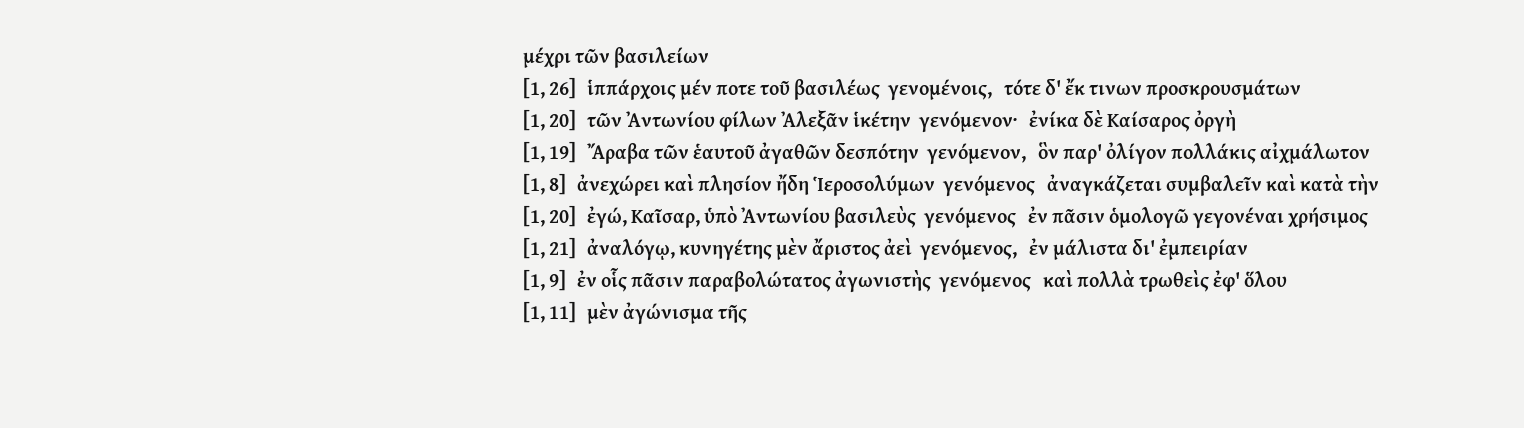μέχρι τῶν βασιλείων
[1, 26]   ἱππάρχοις μέν ποτε τοῦ βασιλέως  γενομένοις,   τότε δ' ἔκ τινων προσκρουσμάτων
[1, 20]   τῶν Ἀντωνίου φίλων Ἀλεξᾶν ἱκέτην  γενόμενον·   ἐνίκα δὲ Καίσαρος ὀργὴ
[1, 19]   Ἄραβα τῶν ἑαυτοῦ ἀγαθῶν δεσπότην  γενόμενον,   ὃν παρ' ὀλίγον πολλάκις αἰχμάλωτον
[1, 8]   ἀνεχώρει καὶ πλησίον ἤδη Ἱεροσολύμων  γενόμενος   ἀναγκάζεται συμβαλεῖν καὶ κατὰ τὴν
[1, 20]   ἐγώ, Καῖσαρ, ὑπὸ Ἀντωνίου βασιλεὺς  γενόμενος   ἐν πᾶσιν ὁμολογῶ γεγονέναι χρήσιμος
[1, 21]   ἀναλόγῳ, κυνηγέτης μὲν ἄριστος ἀεὶ  γενόμενος,   ἐν μάλιστα δι' ἐμπειρίαν
[1, 9]   ἐν οἷς πᾶσιν παραβολώτατος ἀγωνιστὴς  γενόμενος   καὶ πολλὰ τρωθεὶς ἐφ' ὅλου
[1, 11]   μὲν ἀγώνισμα τῆς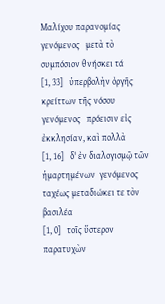Μαλίχου παρανομίας  γενόμενος   μετὰ τὸ συμπόσιον θνήσκει τά
[1, 33]   ὑπερβολὴν ὀργῆς κρείττων τῆς νόσου  γενόμενος   πρόεισιν εἰς ἐκκλησίαν, καὶ πολλὰ
[1, 16]   δ' ἐν διαλογισμῷ τῶν ἡμαρτημένων  γενόμενος   ταχέως μεταδιώκει τε τὸν βασιλέα
[1, 0]   τοῖς ὕστερον παρατυχὼν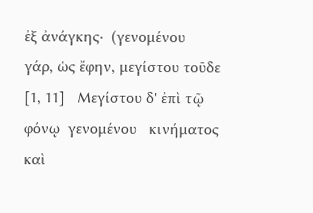ἐξ ἀνάγκης·  (γενομένου   γάρ, ὡς ἔφην, μεγίστου τοῦδε
[1, 11]   Μεγίστου δ' ἐπὶ τῷ φόνῳ  γενομένου   κινήματος καὶ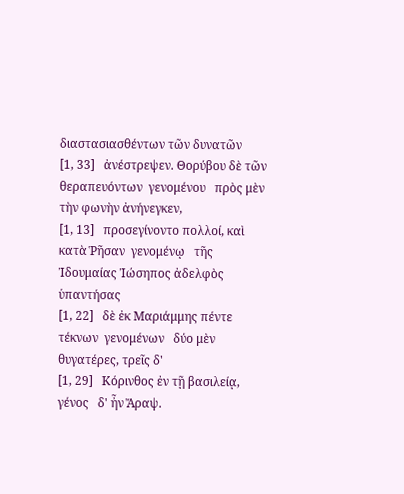διαστασιασθέντων τῶν δυνατῶν
[1, 33]   ἀνέστρεψεν. Θορύβου δὲ τῶν θεραπευόντων  γενομένου   πρὸς μὲν τὴν φωνὴν ἀνήνεγκεν,
[1, 13]   προσεγίνοντο πολλοί, καὶ κατὰ Ῥῆσαν  γενομένῳ   τῆς Ἰδουμαίας Ἰώσηπος ἀδελφὸς ὑπαντήσας
[1, 22]   δὲ ἐκ Μαριάμμης πέντε τέκνων  γενομένων   δύο μὲν θυγατέρες, τρεῖς δ'
[1, 29]   Κόρινθος ἐν τῇ βασιλείᾳ,  γένος   δ' ἦν Ἄραψ.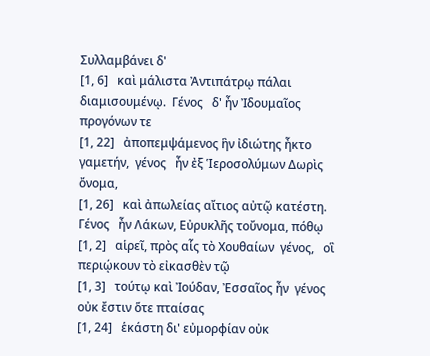Συλλαμβάνει δ'
[1, 6]   καὶ μάλιστα Ἀντιπάτρῳ πάλαι διαμισουμένῳ.  Γένος   δ' ἦν Ἰδουμαῖος προγόνων τε
[1, 22]   ἀποπεμψάμενος ἣν ἰδιώτης ἦκτο γαμετήν,  γένος   ἦν ἐξ Ἱεροσολύμων Δωρὶς ὄνομα,
[1, 26]   καὶ ἀπωλείας αἴτιος αὐτῷ κατέστη.  Γένος   ἦν Λάκων, Εὐρυκλῆς τοὔνομα, πόθῳ
[1, 2]   αἱρεῖ, πρὸς αἷς τὸ Χουθαίων  γένος,   οἳ περιῴκουν τὸ εἰκασθὲν τῷ
[1, 3]   τούτῳ καὶ Ἰούδαν, Ἐσσαῖος ἦν  γένος   οὐκ ἔστιν ὅτε πταίσας
[1, 24]   ἑκάστη δι' εὐμορφίαν οὐκ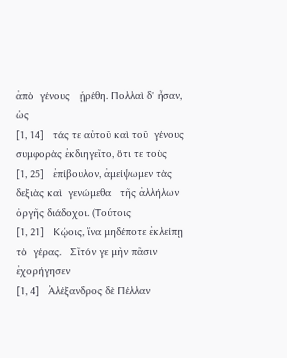ἀπὸ  γένους   ᾑρέθη. Πολλαὶ δ' ἦσαν, ὡς
[1, 14]   τάς τε αὐτοῦ καὶ τοῦ  γένους   συμφορὰς ἐκδιηγεῖτο, ὅτι τε τοὺς
[1, 25]   ἐπίβουλον, ἀμείψωμεν τὰς δεξιὰς καὶ  γενώμεθα   τῆς ἀλλήλων ὀργῆς διάδοχοι. (Τούτοις
[1, 21]   Κῴοις, ἵνα μηδέποτε ἐκλείπῃ τὸ  γέρας.   Σῖτόν γε μὴν πᾶσιν ἐχορήγησεν
[1, 4]   Ἀλέξανδρος δὲ Πέλλαν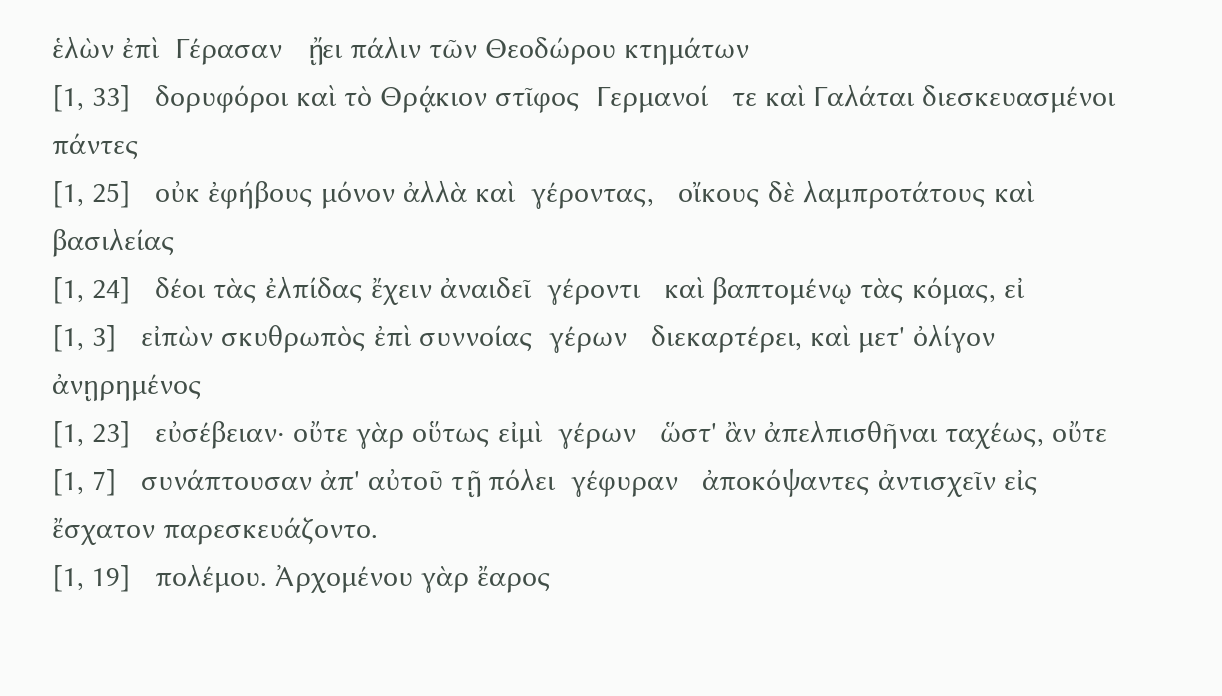ἑλὼν ἐπὶ  Γέρασαν   ᾔει πάλιν τῶν Θεοδώρου κτημάτων
[1, 33]   δορυφόροι καὶ τὸ Θρᾴκιον στῖφος  Γερμανοί   τε καὶ Γαλάται διεσκευασμένοι πάντες
[1, 25]   οὐκ ἐφήβους μόνον ἀλλὰ καὶ  γέροντας,   οἴκους δὲ λαμπροτάτους καὶ βασιλείας
[1, 24]   δέοι τὰς ἐλπίδας ἔχειν ἀναιδεῖ  γέροντι   καὶ βαπτομένῳ τὰς κόμας, εἰ
[1, 3]   εἰπὼν σκυθρωπὸς ἐπὶ συννοίας  γέρων   διεκαρτέρει, καὶ μετ' ὀλίγον ἀνῃρημένος
[1, 23]   εὐσέβειαν· οὔτε γὰρ οὕτως εἰμὶ  γέρων   ὥστ' ἂν ἀπελπισθῆναι ταχέως, οὔτε
[1, 7]   συνάπτουσαν ἀπ' αὐτοῦ τῇ πόλει  γέφυραν   ἀποκόψαντες ἀντισχεῖν εἰς ἔσχατον παρεσκευάζοντο.
[1, 19]   πολέμου. Ἀρχομένου γὰρ ἔαρος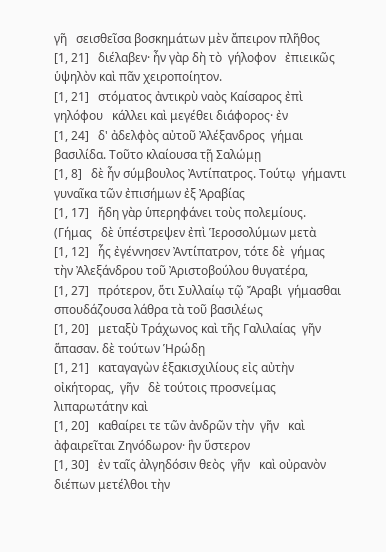γῆ   σεισθεῖσα βοσκημάτων μὲν ἄπειρον πλῆθος
[1, 21]   διέλαβεν· ἦν γὰρ δὴ τὸ  γήλοφον   ἐπιεικῶς ὑψηλὸν καὶ πᾶν χειροποίητον.
[1, 21]   στόματος ἀντικρὺ ναὸς Καίσαρος ἐπὶ  γηλόφου   κάλλει καὶ μεγέθει διάφορος· ἐν
[1, 24]   δ' ἀδελφὸς αὐτοῦ Ἀλέξανδρος  γήμαι   βασιλίδα. Τοῦτο κλαίουσα τῇ Σαλώμῃ
[1, 8]   δὲ ἦν σύμβουλος Ἀντίπατρος. Τούτῳ  γήμαντι   γυναῖκα τῶν ἐπισήμων ἐξ Ἀραβίας
[1, 17]   ἤδη γὰρ ὑπερηφάνει τοὺς πολεμίους.  (Γήμας   δὲ ὑπέστρεψεν ἐπὶ Ἱεροσολύμων μετὰ
[1, 12]   ἧς ἐγέννησεν Ἀντίπατρον, τότε δὲ  γήμας   τὴν Ἀλεξάνδρου τοῦ Ἀριστοβούλου θυγατέρα,
[1, 27]   πρότερον, ὅτι Συλλαίῳ τῷ Ἄραβι  γήμασθαι   σπουδάζουσα λάθρα τὰ τοῦ βασιλέως
[1, 20]   μεταξὺ Τράχωνος καὶ τῆς Γαλιλαίας  γῆν   ἅπασαν. δὲ τούτων Ἡρώδῃ
[1, 21]   καταγαγὼν ἑξακισχιλίους εἰς αὐτὴν οἰκήτορας,  γῆν   δὲ τούτοις προσνείμας λιπαρωτάτην καὶ
[1, 20]   καθαίρει τε τῶν ἀνδρῶν τὴν  γῆν   καὶ ἀφαιρεῖται Ζηνόδωρον· ἣν ὕστερον
[1, 30]   ἐν ταῖς ἀλγηδόσιν θεὸς  γῆν   καὶ οὐρανὸν διέπων μετέλθοι τὴν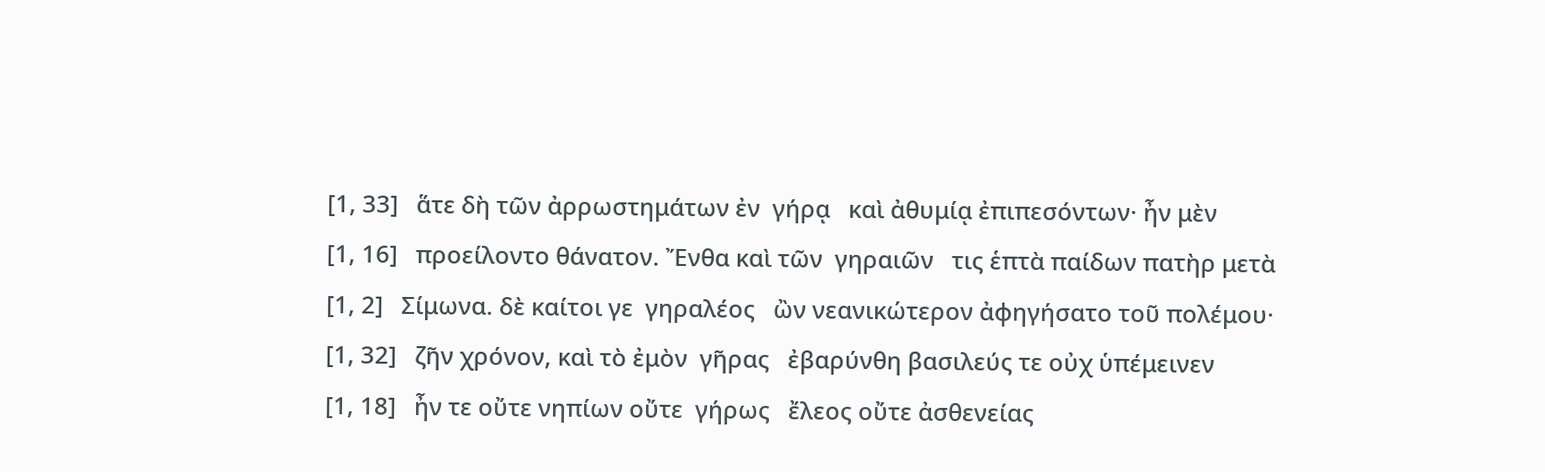[1, 33]   ἅτε δὴ τῶν ἀρρωστημάτων ἐν  γήρᾳ   καὶ ἀθυμίᾳ ἐπιπεσόντων· ἦν μὲν
[1, 16]   προείλοντο θάνατον. Ἔνθα καὶ τῶν  γηραιῶν   τις ἑπτὰ παίδων πατὴρ μετὰ
[1, 2]   Σίμωνα. δὲ καίτοι γε  γηραλέος   ὢν νεανικώτερον ἀφηγήσατο τοῦ πολέμου·
[1, 32]   ζῆν χρόνον, καὶ τὸ ἐμὸν  γῆρας   ἐβαρύνθη βασιλεύς τε οὐχ ὑπέμεινεν
[1, 18]   ἦν τε οὔτε νηπίων οὔτε  γήρως   ἔλεος οὔτε ἀσθενείας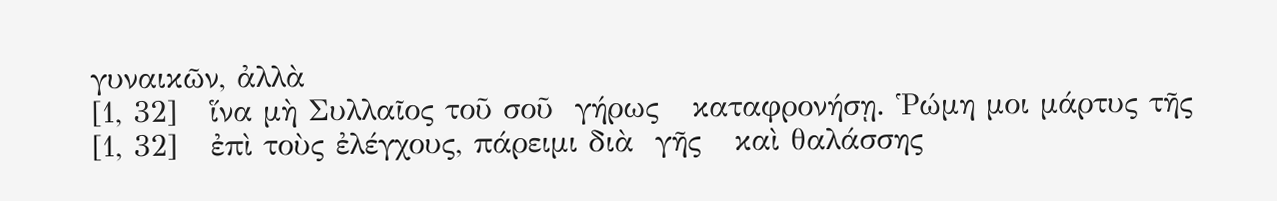γυναικῶν, ἀλλὰ
[1, 32]   ἵνα μὴ Συλλαῖος τοῦ σοῦ  γήρως   καταφρονήσῃ. Ῥώμη μοι μάρτυς τῆς
[1, 32]   ἐπὶ τοὺς ἐλέγχους, πάρειμι διὰ  γῆς   καὶ θαλάσσης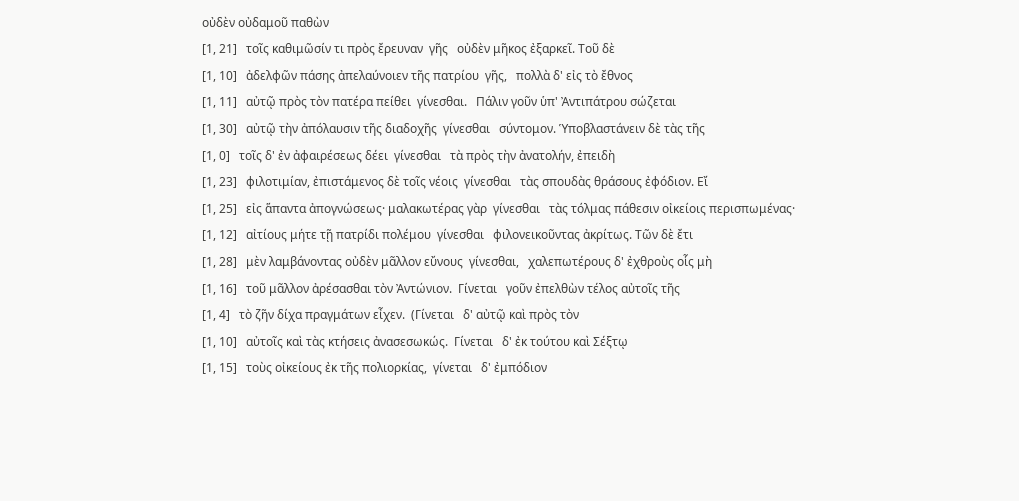οὐδὲν οὐδαμοῦ παθὼν
[1, 21]   τοῖς καθιμῶσίν τι πρὸς ἔρευναν  γῆς   οὐδὲν μῆκος ἐξαρκεῖ. Τοῦ δὲ
[1, 10]   ἀδελφῶν πάσης ἀπελαύνοιεν τῆς πατρίου  γῆς,   πολλὰ δ' εἰς τὸ ἔθνος
[1, 11]   αὐτῷ πρὸς τὸν πατέρα πείθει  γίνεσθαι.   Πάλιν γοῦν ὑπ' Ἀντιπάτρου σώζεται
[1, 30]   αὐτῷ τὴν ἀπόλαυσιν τῆς διαδοχῆς  γίνεσθαι   σύντομον. Ὑποβλαστάνειν δὲ τὰς τῆς
[1, 0]   τοῖς δ' ἐν ἀφαιρέσεως δέει  γίνεσθαι   τὰ πρὸς τὴν ἀνατολήν, ἐπειδὴ
[1, 23]   φιλοτιμίαν, ἐπιστάμενος δὲ τοῖς νέοις  γίνεσθαι   τὰς σπουδὰς θράσους ἐφόδιον. Εἴ
[1, 25]   εἰς ἅπαντα ἀπογνώσεως· μαλακωτέρας γὰρ  γίνεσθαι   τὰς τόλμας πάθεσιν οἰκείοις περισπωμένας·
[1, 12]   αἰτίους μήτε τῇ πατρίδι πολέμου  γίνεσθαι   φιλονεικοῦντας ἀκρίτως. Τῶν δὲ ἔτι
[1, 28]   μὲν λαμβάνοντας οὐδὲν μᾶλλον εὔνους  γίνεσθαι,   χαλεπωτέρους δ' ἐχθροὺς οἷς μὴ
[1, 16]   τοῦ μᾶλλον ἀρέσασθαι τὸν Ἀντώνιον.  Γίνεται   γοῦν ἐπελθὼν τέλος αὐτοῖς τῆς
[1, 4]   τὸ ζῆν δίχα πραγμάτων εἶχεν.  (Γίνεται   δ' αὐτῷ καὶ πρὸς τὸν
[1, 10]   αὐτοῖς καὶ τὰς κτήσεις ἀνασεσωκώς.  Γίνεται   δ' ἐκ τούτου καὶ Σέξτῳ
[1, 15]   τοὺς οἰκείους ἐκ τῆς πολιορκίας,  γίνεται   δ' ἐμπόδιον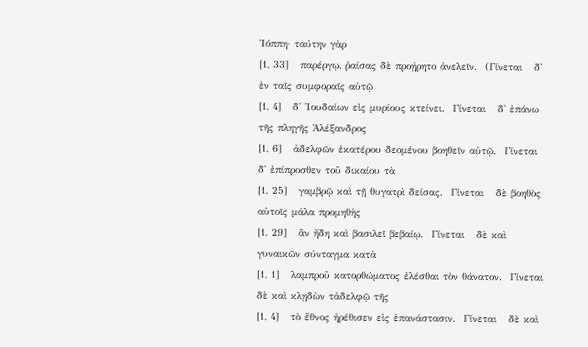Ἰόππη· ταύτην γὰρ
[1, 33]   παρέργῳ, ῥαίσας δὲ προῄρητο ἀνελεῖν.  (Γίνεται   δ' ἐν ταῖς συμφοραῖς αὐτῷ
[1, 4]   δ' Ἰουδαίων εἰς μυρίους κτείνει.  Γίνεται   δ' ἐπάνω τῆς πληγῆς Ἀλέξανδρος
[1, 6]   ἀδελφῶν ἑκατέρου δεομένου βοηθεῖν αὐτῷ.  Γίνεται   δ' ἐπίπροσθεν τοῦ δικαίου τὰ
[1, 25]   γαμβρῷ καὶ τῇ θυγατρὶ δείσας.  Γίνεται   δὲ βοηθὸς αὐτοῖς μάλα προμηθὴς
[1, 29]   ἂν ἤδη καὶ βασιλεῖ βεβαίῳ.  Γίνεται   δὲ καὶ γυναικῶν σύνταγμα κατὰ
[1, 1]   λαμπροῦ κατορθώματος ἑλέσθαι τὸν θάνατον.  Γίνεται   δὲ καὶ κλῃδὼν τἀδελφῷ τῆς
[1, 4]   τὸ ἔθνος ἠρέθισεν εἰς ἐπανάστασιν.  Γίνεται   δὲ καὶ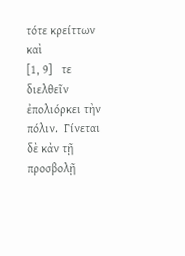τότε κρείττων καὶ
[1, 9]   τε διελθεῖν ἐπολιόρκει τὴν πόλιν.  Γίνεται   δὲ κἀν τῇ προσβολῇ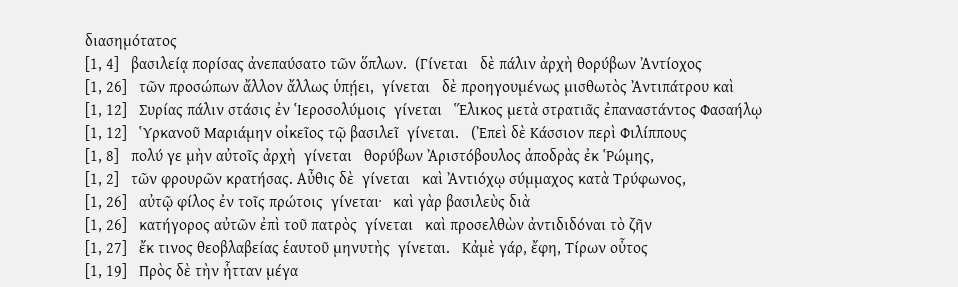διασημότατος
[1, 4]   βασιλείᾳ πορίσας ἀνεπαύσατο τῶν ὅπλων.  (Γίνεται   δὲ πάλιν ἀρχὴ θορύβων Ἀντίοχος
[1, 26]   τῶν προσώπων ἄλλον ἄλλως ὑπῄει,  γίνεται   δὲ προηγουμένως μισθωτὸς Ἀντιπάτρου καὶ
[1, 12]   Συρίας πάλιν στάσις ἐν Ἱεροσολύμοις  γίνεται   Ἕλικος μετὰ στρατιᾶς ἐπαναστάντος Φασαήλῳ
[1, 12]   Ὑρκανοῦ Μαριάμην οἰκεῖος τῷ βασιλεῖ  γίνεται.   (Ἐπεὶ δὲ Κάσσιον περὶ Φιλίππους
[1, 8]   πολύ γε μὴν αὐτοῖς ἀρχὴ  γίνεται   θορύβων Ἀριστόβουλος ἀποδρὰς ἐκ Ῥώμης,
[1, 2]   τῶν φρουρῶν κρατήσας. Αὖθις δὲ  γίνεται   καὶ Ἀντιόχῳ σύμμαχος κατὰ Τρύφωνος,
[1, 26]   αὐτῷ φίλος ἐν τοῖς πρώτοις  γίνεται·   καὶ γὰρ βασιλεὺς διὰ
[1, 26]   κατήγορος αὐτῶν ἐπὶ τοῦ πατρὸς  γίνεται   καὶ προσελθὼν ἀντιδιδόναι τὸ ζῆν
[1, 27]   ἔκ τινος θεοβλαβείας ἑαυτοῦ μηνυτὴς  γίνεται.   Κἀμὲ γάρ, ἔφη, Τίρων οὗτος
[1, 19]   Πρὸς δὲ τὴν ἧτταν μέγα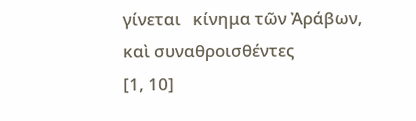γίνεται   κίνημα τῶν Ἀράβων, καὶ συναθροισθέντες
[1, 10]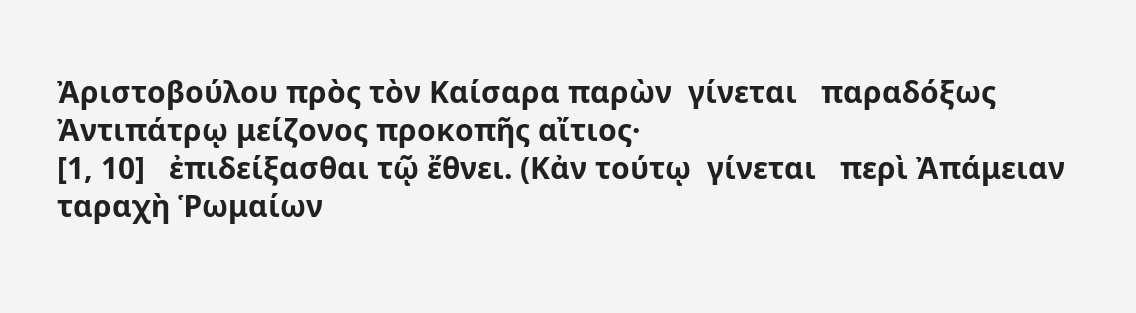Ἀριστοβούλου πρὸς τὸν Καίσαρα παρὼν  γίνεται   παραδόξως Ἀντιπάτρῳ μείζονος προκοπῆς αἴτιος·
[1, 10]   ἐπιδείξασθαι τῷ ἔθνει. (Κἀν τούτῳ  γίνεται   περὶ Ἀπάμειαν ταραχὴ Ῥωμαίων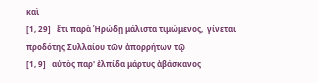καὶ
[1, 29]   ἔτι παρὰ Ἡρώδῃ μάλιστα τιμώμενος,  γίνεται   προδότης Συλλαίου τῶν ἀπορρήτων τῷ
[1, 9]   αὐτὸς παρ' ἐλπίδα μάρτυς ἀβάσκανος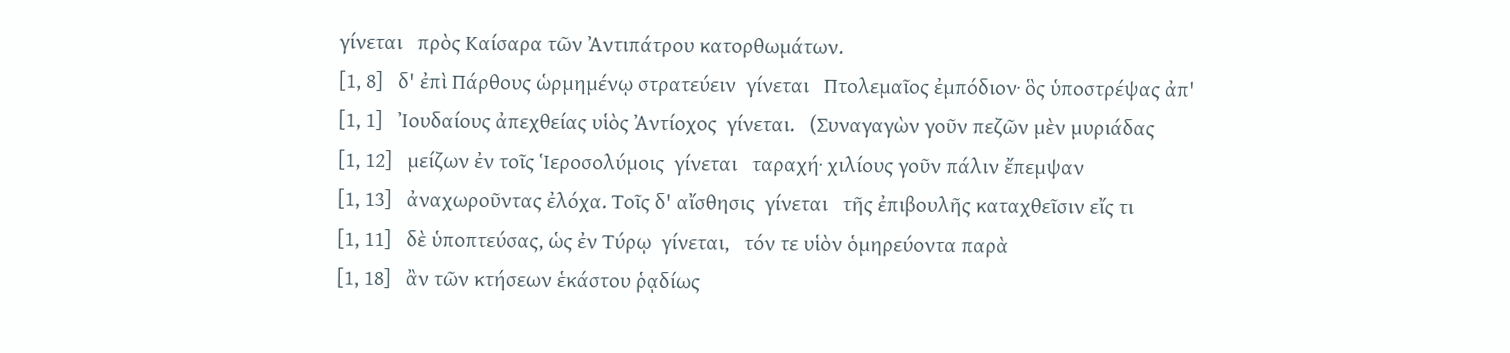γίνεται   πρὸς Καίσαρα τῶν Ἀντιπάτρου κατορθωμάτων.
[1, 8]   δ' ἐπὶ Πάρθους ὡρμημένῳ στρατεύειν  γίνεται   Πτολεμαῖος ἐμπόδιον· ὃς ὑποστρέψας ἀπ'
[1, 1]   Ἰουδαίους ἀπεχθείας υἱὸς Ἀντίοχος  γίνεται.   (Συναγαγὼν γοῦν πεζῶν μὲν μυριάδας
[1, 12]   μείζων ἐν τοῖς Ἱεροσολύμοις  γίνεται   ταραχή· χιλίους γοῦν πάλιν ἔπεμψαν
[1, 13]   ἀναχωροῦντας ἐλόχα. Τοῖς δ' αἴσθησις  γίνεται   τῆς ἐπιβουλῆς καταχθεῖσιν εἴς τι
[1, 11]   δὲ ὑποπτεύσας, ὡς ἐν Τύρῳ  γίνεται,   τόν τε υἱὸν ὁμηρεύοντα παρὰ
[1, 18]   ἂν τῶν κτήσεων ἑκάστου ῥᾳδίως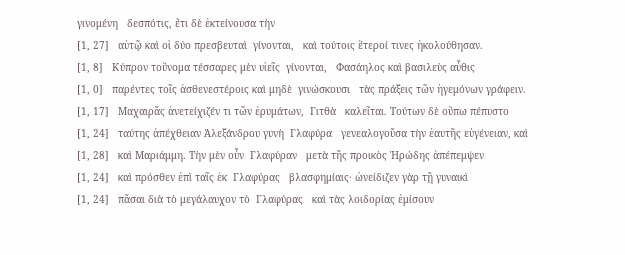γινομένη   δεσπότις, ἔτι δὲ ἐκτείνουσα τὴν
[1, 27]   αὐτῷ καὶ οἱ δύο πρεσβευταὶ  γίνονται,   καὶ τούτοις ἕτεροί τινες ἠκολούθησαν.
[1, 8]   Κύπρον τοὔνομα τέσσαρες μὲν υἱεῖς  γίνονται,   Φασάηλος καὶ βασιλεὺς αὖθις
[1, 0]   παρέντες τοῖς ἀσθενεστέροις καὶ μηδὲ  γινώσκουσι   τὰς πράξεις τῶν ἡγεμόνων γράφειν.
[1, 17]   Μαχαιρᾶς ἀνετείχιζέν τι τῶν ἐρυμάτων,  Γιτθὰ   καλεῖται. Τούτων δὲ οὔπω πέπυστο
[1, 24]   ταύτης ἀπέχθειαν Ἀλεξάνδρου γυνὴ  Γλαφύρα   γενεαλογοῦσα τὴν ἑαυτῆς εὐγένειαν, καὶ
[1, 28]   καὶ Μαριάμμη. Τὴν μὲν οὖν  Γλαφύραν   μετὰ τῆς προικὸς Ἡρώδης ἀπέπεμψεν
[1, 24]   καὶ πρόσθεν ἐπὶ ταῖς ἐκ  Γλαφύρας   βλασφημίαις· ὠνείδιζεν γὰρ τῇ γυναικὶ
[1, 24]   πᾶσαι διὰ τὸ μεγάλαυχον τὸ  Γλαφύρας   καὶ τὰς λοιδορίας ἐμίσουν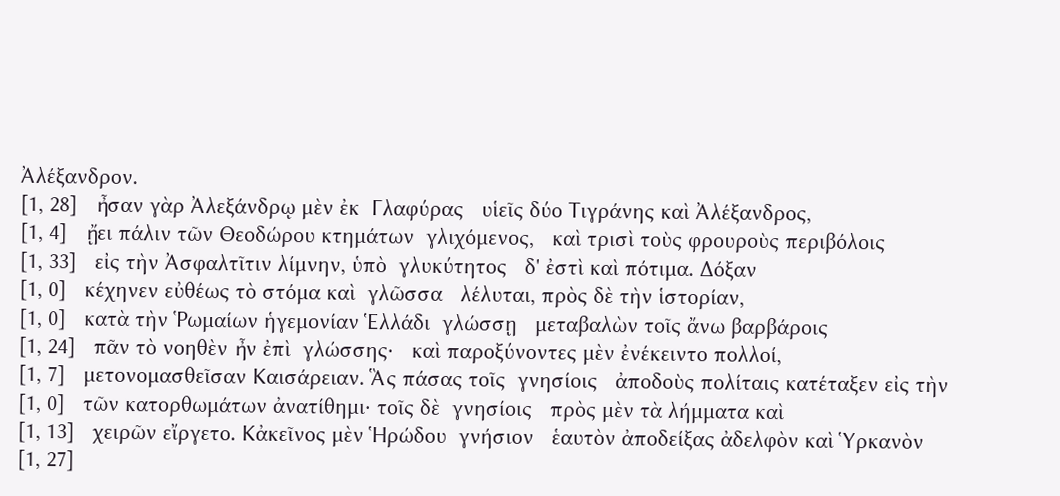Ἀλέξανδρον.
[1, 28]   ἦσαν γὰρ Ἀλεξάνδρῳ μὲν ἐκ  Γλαφύρας   υἱεῖς δύο Τιγράνης καὶ Ἀλέξανδρος,
[1, 4]   ᾔει πάλιν τῶν Θεοδώρου κτημάτων  γλιχόμενος,   καὶ τρισὶ τοὺς φρουροὺς περιβόλοις
[1, 33]   εἰς τὴν Ἀσφαλτῖτιν λίμνην, ὑπὸ  γλυκύτητος   δ' ἐστὶ καὶ πότιμα. Δόξαν
[1, 0]   κέχηνεν εὐθέως τὸ στόμα καὶ  γλῶσσα   λέλυται, πρὸς δὲ τὴν ἱστορίαν,
[1, 0]   κατὰ τὴν Ῥωμαίων ἡγεμονίαν Ἑλλάδι  γλώσσῃ   μεταβαλὼν τοῖς ἄνω βαρβάροις
[1, 24]   πᾶν τὸ νοηθὲν ἦν ἐπὶ  γλώσσης·   καὶ παροξύνοντες μὲν ἐνέκειντο πολλοί,
[1, 7]   μετονομασθεῖσαν Καισάρειαν. Ἃς πάσας τοῖς  γνησίοις   ἀποδοὺς πολίταις κατέταξεν εἰς τὴν
[1, 0]   τῶν κατορθωμάτων ἀνατίθημι· τοῖς δὲ  γνησίοις   πρὸς μὲν τὰ λήμματα καὶ
[1, 13]   χειρῶν εἴργετο. Κἀκεῖνος μὲν Ἡρώδου  γνήσιον   ἑαυτὸν ἀποδείξας ἀδελφὸν καὶ Ὑρκανὸν
[1, 27]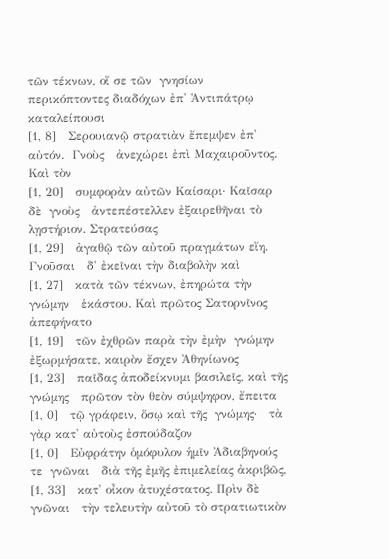τῶν τέκνων, οἵ σε τῶν  γνησίων   περικόπτοντες διαδόχων ἐπ' Ἀντιπάτρῳ καταλείπουσι
[1, 8]   Σερουιανῷ στρατιὰν ἔπεμψεν ἐπ' αὐτόν.  Γνοὺς   ἀνεχώρει ἐπὶ Μαχαιροῦντος. Καὶ τὸν
[1, 20]   συμφορὰν αὐτῶν Καίσαρι· Καῖσαρ δὲ  γνοὺς   ἀντεπέστελλεν ἐξαιρεθῆναι τὸ λῃστήριον. Στρατεύσας
[1, 29]   ἀγαθῷ τῶν αὐτοῦ πραγμάτων εἴη.  Γνοῦσαι   δ' ἐκεῖναι τὴν διαβολὴν καὶ
[1, 27]   κατὰ τῶν τέκνων, ἐπηρώτα τὴν  γνώμην   ἑκάστου. Καὶ πρῶτος Σατορνῖνος ἀπεφήνατο
[1, 19]   τῶν ἐχθρῶν παρὰ τὴν ἐμὴν  γνώμην   ἐξωρμήσατε, καιρὸν ἔσχεν Ἀθηνίωνος
[1, 23]   παῖδας ἀποδείκνυμι βασιλεῖς, καὶ τῆς  γνώμης   πρῶτον τὸν θεὸν σύμψηφον, ἔπειτα
[1, 0]   τῷ γράφειν, ὅσῳ καὶ τῆς  γνώμης·   τὰ γὰρ κατ' αὐτοὺς ἐσπούδαζον
[1, 0]   Εὐφράτην ὁμόφυλον ἡμῖν Ἀδιαβηνούς τε  γνῶναι   διὰ τῆς ἐμῆς ἐπιμελείας ἀκριβῶς,
[1, 33]   κατ' οἶκον ἀτυχέστατος. Πρὶν δὲ  γνῶναι   τὴν τελευτὴν αὐτοῦ τὸ στρατιωτικὸν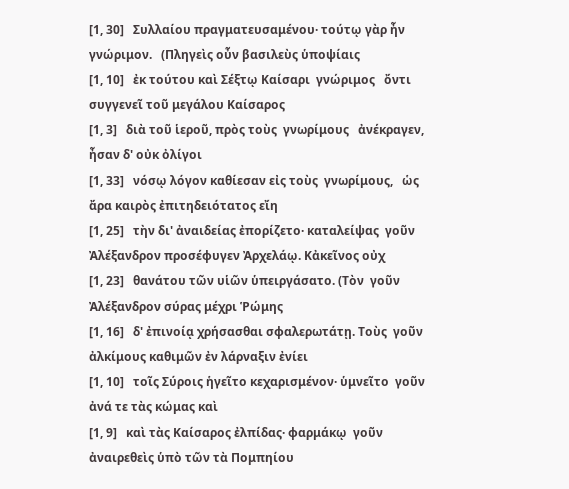[1, 30]   Συλλαίου πραγματευσαμένου· τούτῳ γὰρ ἦν  γνώριμον.   (Πληγεὶς οὖν βασιλεὺς ὑποψίαις
[1, 10]   ἐκ τούτου καὶ Σέξτῳ Καίσαρι  γνώριμος   ὄντι συγγενεῖ τοῦ μεγάλου Καίσαρος
[1, 3]   διὰ τοῦ ἱεροῦ, πρὸς τοὺς  γνωρίμους   ἀνέκραγεν, ἦσαν δ' οὐκ ὀλίγοι
[1, 33]   νόσῳ λόγον καθίεσαν εἰς τοὺς  γνωρίμους,   ὡς ἄρα καιρὸς ἐπιτηδειότατος εἴη
[1, 25]   τὴν δι' ἀναιδείας ἐπορίζετο· καταλείψας  γοῦν   Ἀλέξανδρον προσέφυγεν Ἀρχελάῳ. Κἀκεῖνος οὐχ
[1, 23]   θανάτου τῶν υἱῶν ὑπειργάσατο. (Τὸν  γοῦν   Ἀλέξανδρον σύρας μέχρι Ῥώμης
[1, 16]   δ' ἐπινοίᾳ χρήσασθαι σφαλερωτάτῃ. Τοὺς  γοῦν   ἀλκίμους καθιμῶν ἐν λάρναξιν ἐνίει
[1, 10]   τοῖς Σύροις ἡγεῖτο κεχαρισμένον· ὑμνεῖτο  γοῦν   ἀνά τε τὰς κώμας καὶ
[1, 9]   καὶ τὰς Καίσαρος ἐλπίδας· φαρμάκῳ  γοῦν   ἀναιρεθεὶς ὑπὸ τῶν τὰ Πομπηίου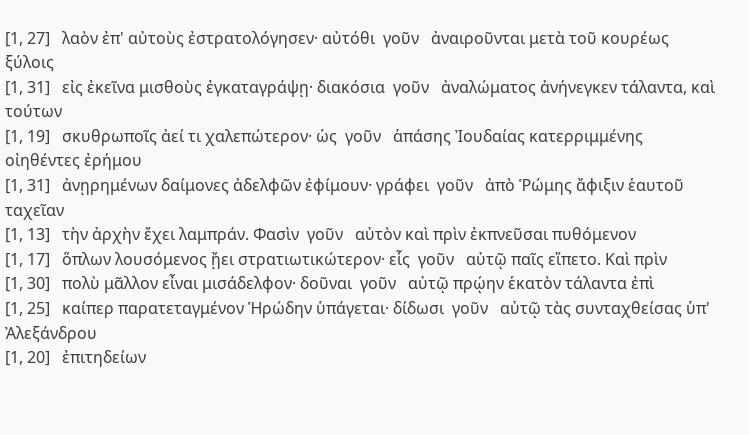[1, 27]   λαὸν ἐπ' αὐτοὺς ἐστρατολόγησεν· αὐτόθι  γοῦν   ἀναιροῦνται μετὰ τοῦ κουρέως ξύλοις
[1, 31]   εἰς ἐκεῖνα μισθοὺς ἐγκαταγράψῃ· διακόσια  γοῦν   ἀναλώματος ἀνήνεγκεν τάλαντα, καὶ τούτων
[1, 19]   σκυθρωποῖς ἀεί τι χαλεπώτερον· ὡς  γοῦν   ἁπάσης Ἰουδαίας κατερριμμένης οἰηθέντες ἐρήμου
[1, 31]   ἀνῃρημένων δαίμονες ἀδελφῶν ἐφίμουν· γράφει  γοῦν   ἀπὸ Ῥώμης ἄφιξιν ἑαυτοῦ ταχεῖαν
[1, 13]   τὴν ἀρχὴν ἔχει λαμπράν. Φασὶν  γοῦν   αὐτὸν καὶ πρὶν ἐκπνεῦσαι πυθόμενον
[1, 17]   ὅπλων λουσόμενος ᾔει στρατιωτικώτερον· εἷς  γοῦν   αὐτῷ παῖς εἵπετο. Καὶ πρὶν
[1, 30]   πολὺ μᾶλλον εἶναι μισάδελφον· δοῦναι  γοῦν   αὐτῷ πρῴην ἑκατὸν τάλαντα ἐπὶ
[1, 25]   καίπερ παρατεταγμένον Ἡρώδην ὑπάγεται· δίδωσι  γοῦν   αὐτῷ τὰς συνταχθείσας ὑπ' Ἀλεξάνδρου
[1, 20]   ἐπιτηδείων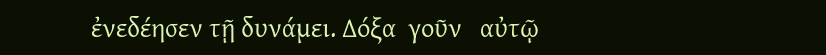ἐνεδέησεν τῇ δυνάμει. Δόξα  γοῦν   αὐτῷ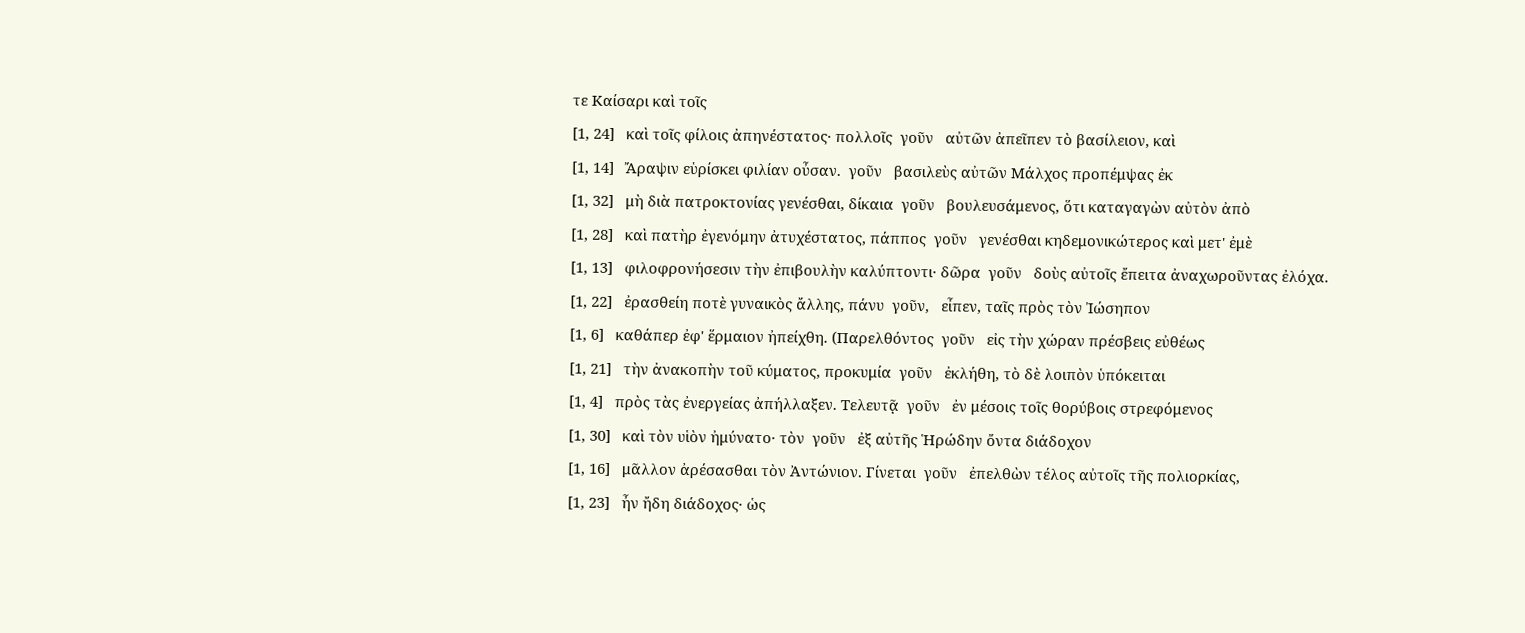τε Καίσαρι καὶ τοῖς
[1, 24]   καὶ τοῖς φίλοις ἀπηνέστατος· πολλοῖς  γοῦν   αὐτῶν ἀπεῖπεν τὸ βασίλειον, καὶ
[1, 14]   Ἄραψιν εὑρίσκει φιλίαν οὖσαν.  γοῦν   βασιλεὺς αὐτῶν Μάλχος προπέμψας ἐκ
[1, 32]   μὴ διὰ πατροκτονίας γενέσθαι, δίκαια  γοῦν   βουλευσάμενος, ὅτι καταγαγὼν αὐτὸν ἀπὸ
[1, 28]   καὶ πατὴρ ἐγενόμην ἀτυχέστατος, πάππος  γοῦν   γενέσθαι κηδεμονικώτερος καὶ μετ' ἐμὲ
[1, 13]   φιλοφρονήσεσιν τὴν ἐπιβουλὴν καλύπτοντι· δῶρα  γοῦν   δοὺς αὐτοῖς ἔπειτα ἀναχωροῦντας ἐλόχα.
[1, 22]   ἐρασθείη ποτὲ γυναικὸς ἄλλης, πάνυ  γοῦν,   εἶπεν, ταῖς πρὸς τὸν Ἰώσηπον
[1, 6]   καθάπερ ἐφ' ἕρμαιον ἠπείχθη. (Παρελθόντος  γοῦν   εἰς τὴν χώραν πρέσβεις εὐθέως
[1, 21]   τὴν ἀνακοπὴν τοῦ κύματος, προκυμία  γοῦν   ἐκλήθη, τὸ δὲ λοιπὸν ὑπόκειται
[1, 4]   πρὸς τὰς ἐνεργείας ἀπήλλαξεν. Τελευτᾷ  γοῦν   ἐν μέσοις τοῖς θορύβοις στρεφόμενος
[1, 30]   καὶ τὸν υἱὸν ἠμύνατο· τὸν  γοῦν   ἐξ αὐτῆς Ἡρώδην ὄντα διάδοχον
[1, 16]   μᾶλλον ἀρέσασθαι τὸν Ἀντώνιον. Γίνεται  γοῦν   ἐπελθὼν τέλος αὐτοῖς τῆς πολιορκίας,
[1, 23]   ἦν ἤδη διάδοχος· ὡς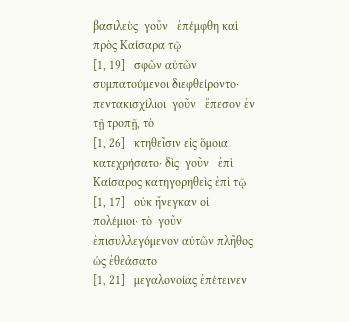βασιλεὺς  γοῦν   ἐπέμφθη καὶ πρὸς Καίσαρα τῷ
[1, 19]   σφῶν αὐτῶν συμπατούμενοι διεφθείροντο· πεντακισχίλιοι  γοῦν   ἔπεσον ἐν τῇ τροπῇ, τὸ
[1, 26]   κτηθεῖσιν εἰς ὅμοια κατεχρήσατο· δὶς  γοῦν   ἐπὶ Καίσαρος κατηγορηθεὶς ἐπὶ τῷ
[1, 17]   οὐκ ἤνεγκαν οἱ πολέμιοι· τὸ  γοῦν   ἐπισυλλεγόμενον αὐτῶν πλῆθος ὡς ἐθεάσατο
[1, 21]   μεγαλονοίας ἐπέτεινεν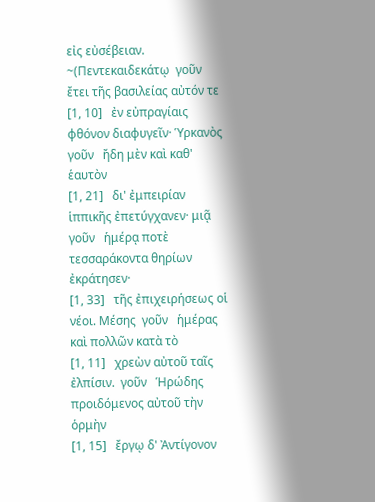εἰς εὐσέβειαν. ~(Πεντεκαιδεκάτῳ  γοῦν   ἔτει τῆς βασιλείας αὐτόν τε
[1, 10]   ἐν εὐπραγίαις φθόνον διαφυγεῖν· Ὑρκανὸς  γοῦν   ἤδη μὲν καὶ καθ' ἑαυτὸν
[1, 21]   δι' ἐμπειρίαν ἱππικῆς ἐπετύγχανεν· μιᾷ  γοῦν   ἡμέρᾳ ποτὲ τεσσαράκοντα θηρίων ἐκράτησεν·
[1, 33]   τῆς ἐπιχειρήσεως οἱ νέοι. Μέσης  γοῦν   ἡμέρας καὶ πολλῶν κατὰ τὸ
[1, 11]   χρεὼν αὐτοῦ ταῖς ἐλπίσιν.  γοῦν   Ἡρώδης προιδόμενος αὐτοῦ τὴν ὁρμὴν
[1, 15]   ἔργῳ δ' Ἀντίγονον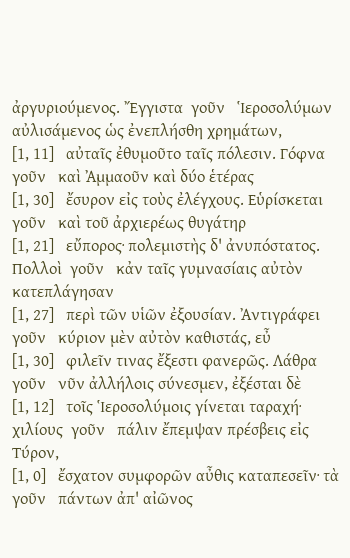ἀργυριούμενος. Ἔγγιστα  γοῦν   Ἱεροσολύμων αὐλισάμενος ὡς ἐνεπλήσθη χρημάτων,
[1, 11]   αὐταῖς ἐθυμοῦτο ταῖς πόλεσιν. Γόφνα  γοῦν   καὶ Ἀμμαοῦν καὶ δύο ἑτέρας
[1, 30]   ἔσυρον εἰς τοὺς ἐλέγχους. Εὑρίσκεται  γοῦν   καὶ τοῦ ἀρχιερέως θυγάτηρ
[1, 21]   εὔπορος· πολεμιστὴς δ' ἀνυπόστατος. Πολλοὶ  γοῦν   κἀν ταῖς γυμνασίαις αὐτὸν κατεπλάγησαν
[1, 27]   περὶ τῶν υἱῶν ἐξουσίαν. Ἀντιγράφει  γοῦν   κύριον μὲν αὐτὸν καθιστάς, εὖ
[1, 30]   φιλεῖν τινας ἔξεστι φανερῶς. Λάθρα  γοῦν   νῦν ἀλλήλοις σύνεσμεν, ἐξέσται δὲ
[1, 12]   τοῖς Ἱεροσολύμοις γίνεται ταραχή· χιλίους  γοῦν   πάλιν ἔπεμψαν πρέσβεις εἰς Τύρον,
[1, 0]   ἔσχατον συμφορῶν αὖθις καταπεσεῖν· τὰ  γοῦν   πάντων ἀπ' αἰῶνος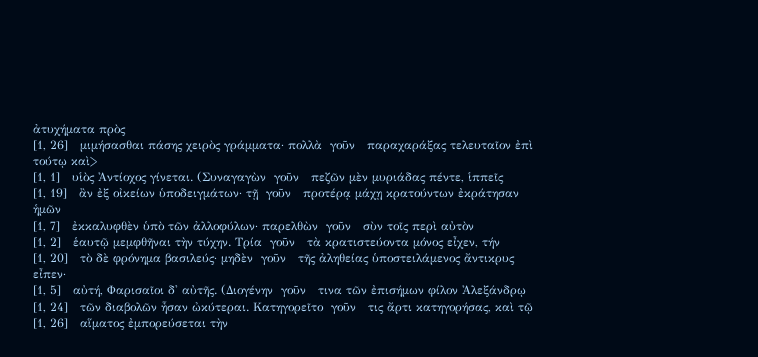ἀτυχήματα πρὸς
[1, 26]   μιμήσασθαι πάσης χειρὸς γράμματα· πολλὰ  γοῦν   παραχαράξας τελευταῖον ἐπὶ τούτῳ καὶ>
[1, 1]   υἱὸς Ἀντίοχος γίνεται. (Συναγαγὼν  γοῦν   πεζῶν μὲν μυριάδας πέντε, ἱππεῖς
[1, 19]   ἂν ἐξ οἰκείων ὑποδειγμάτων· τῇ  γοῦν   προτέρᾳ μάχῃ κρατούντων ἐκράτησαν ἡμῶν
[1, 7]   ἐκκαλυφθὲν ὑπὸ τῶν ἀλλοφύλων· παρελθὼν  γοῦν   σὺν τοῖς περὶ αὐτὸν
[1, 2]   ἑαυτῷ μεμφθῆναι τὴν τύχην. Τρία  γοῦν   τὰ κρατιστεύοντα μόνος εἶχεν, τήν
[1, 20]   τὸ δὲ φρόνημα βασιλεύς· μηδὲν  γοῦν   τῆς ἀληθείας ὑποστειλάμενος ἄντικρυς εἶπεν·
[1, 5]   αὐτή, Φαρισαῖοι δ' αὐτῆς. (Διογένην  γοῦν   τινα τῶν ἐπισήμων φίλον Ἀλεξάνδρῳ
[1, 24]   τῶν διαβολῶν ἦσαν ὠκύτεραι. Κατηγορεῖτο  γοῦν   τις ἄρτι κατηγορήσας, καὶ τῷ
[1, 26]   αἵματος ἐμπορεύσεται τὴν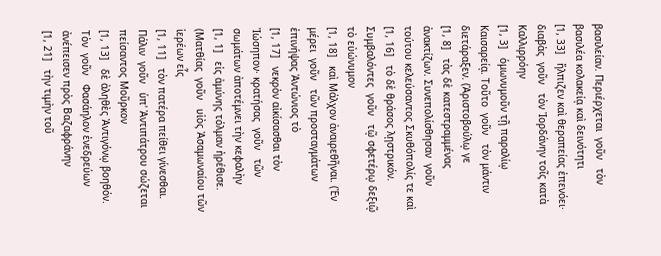βασιλείαν. Περιέρχεται  γοῦν   τὸν βασιλέα κολακείᾳ καὶ δεινότητι
[1, 33]   ἤλπιζεν καὶ θεραπείας ἐπενόει· διαβὰς  γοῦν   τὸν Ἰορδάνην τοῖς κατὰ Καλλιρρόην
[1, 3]   ὁμωνυμοῦν τῇ παραλίῳ Καισαρείᾳ. Τοῦτο  γοῦν   τὸν μάντιν διετάραξεν. (Ἀριστοβούλῳ γε
[1, 8]   τὰς δὲ κατεστραμμένας ἀνακτίζων. Συνεπολίσθησαν  γοῦν   τούτου κελεύσαντος Σκυθόπολίς τε καὶ
[1, 16]   τὸ δὲ θράσος λῃστρικόν. Συμβαλόντες  γοῦν   τῷ σφετέρῳ δεξιῷ τὸ εὐώνυμον
[1, 18]   καὶ Μάλχον ἀναιρεθῆναι. (Ἐν μέρει  γοῦν   τῶν προσταγμάτων ἐπινήψας Ἀντώνιος τὸ
[1, 17]   νεκρὸν αἰκίσασθαι τὸν Ἰώσηπον· κρατήσας  γοῦν   τῶν σωμάτων ἀποτέμνει τὴν κεφαλὴν
[1, 1]   εἰς ἀμύνης τόλμαν ἠρέθισε. (Ματθίας  γοῦν   υἱὸς Ἀσαμωναίου τῶν ἱερέων εἷς
[1, 11]   τὸν πατέρα πείθει γίνεσθαι. Πάλιν  γοῦν   ὑπ' Ἀντιπάτρου σώζεται πείσαντος Μοῦρκον
[1, 13]   δὲ ἀληθὲς Ἀντιγόνῳ βοηθόν. Τὸν  γοῦν   Φασάηλον ἐνεδρεύων ἀνέπεισεν πρὸς Βαζαφράνην
[1, 21]   τὴν τιμὴν τοῦ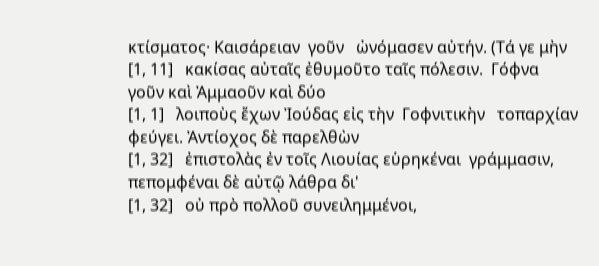κτίσματος· Καισάρειαν  γοῦν   ὠνόμασεν αὐτήν. (Τά γε μὴν
[1, 11]   κακίσας αὐταῖς ἐθυμοῦτο ταῖς πόλεσιν.  Γόφνα   γοῦν καὶ Ἀμμαοῦν καὶ δύο
[1, 1]   λοιποὺς ἔχων Ἰούδας εἰς τὴν  Γοφνιτικὴν   τοπαρχίαν φεύγει. Ἀντίοχος δὲ παρελθὼν
[1, 32]   ἐπιστολὰς ἐν τοῖς Λιουίας εὑρηκέναι  γράμμασιν,   πεπομφέναι δὲ αὐτῷ λάθρα δι'
[1, 32]   οὐ πρὸ πολλοῦ συνειλημμένοι,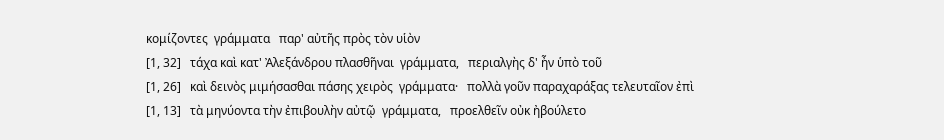κομίζοντες  γράμματα   παρ' αὐτῆς πρὸς τὸν υἱὸν
[1, 32]   τάχα καὶ κατ' Ἀλεξάνδρου πλασθῆναι  γράμματα,   περιαλγὴς δ' ἦν ὑπὸ τοῦ
[1, 26]   καὶ δεινὸς μιμήσασθαι πάσης χειρὸς  γράμματα·   πολλὰ γοῦν παραχαράξας τελευταῖον ἐπὶ
[1, 13]   τὰ μηνύοντα τὴν ἐπιβουλὴν αὐτῷ  γράμματα,   προελθεῖν οὐκ ἠβούλετο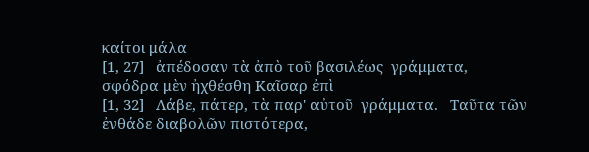καίτοι μάλα
[1, 27]   ἀπέδοσαν τὰ ἀπὸ τοῦ βασιλέως  γράμματα,   σφόδρα μὲν ἠχθέσθη Καῖσαρ ἐπὶ
[1, 32]   Λάβε, πάτερ, τὰ παρ' αὐτοῦ  γράμματα.   Ταῦτα τῶν ἐνθάδε διαβολῶν πιστότερα,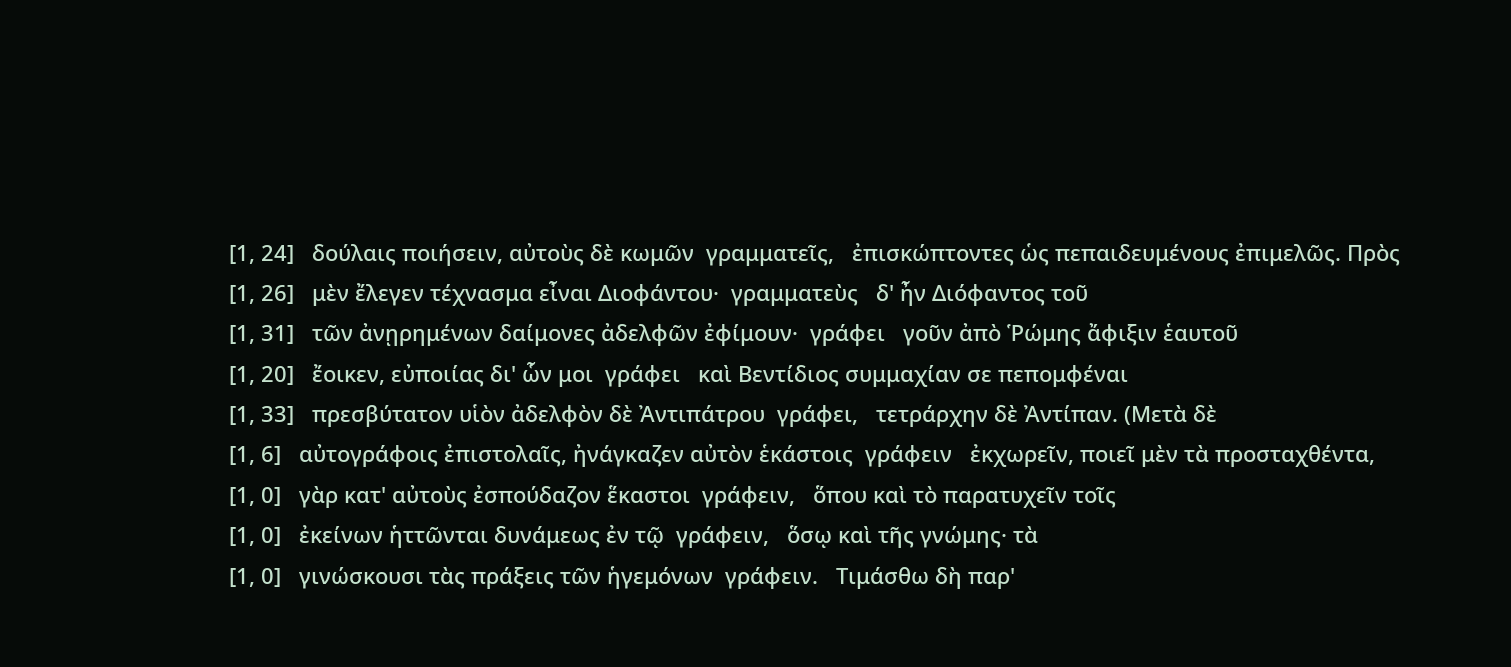[1, 24]   δούλαις ποιήσειν, αὐτοὺς δὲ κωμῶν  γραμματεῖς,   ἐπισκώπτοντες ὡς πεπαιδευμένους ἐπιμελῶς. Πρὸς
[1, 26]   μὲν ἔλεγεν τέχνασμα εἶναι Διοφάντου·  γραμματεὺς   δ' ἦν Διόφαντος τοῦ
[1, 31]   τῶν ἀνῃρημένων δαίμονες ἀδελφῶν ἐφίμουν·  γράφει   γοῦν ἀπὸ Ῥώμης ἄφιξιν ἑαυτοῦ
[1, 20]   ἔοικεν, εὐποιίας δι' ὧν μοι  γράφει   καὶ Βεντίδιος συμμαχίαν σε πεπομφέναι
[1, 33]   πρεσβύτατον υἱὸν ἀδελφὸν δὲ Ἀντιπάτρου  γράφει,   τετράρχην δὲ Ἀντίπαν. (Μετὰ δὲ
[1, 6]   αὐτογράφοις ἐπιστολαῖς, ἠνάγκαζεν αὐτὸν ἑκάστοις  γράφειν   ἐκχωρεῖν, ποιεῖ μὲν τὰ προσταχθέντα,
[1, 0]   γὰρ κατ' αὐτοὺς ἐσπούδαζον ἕκαστοι  γράφειν,   ὅπου καὶ τὸ παρατυχεῖν τοῖς
[1, 0]   ἐκείνων ἡττῶνται δυνάμεως ἐν τῷ  γράφειν,   ὅσῳ καὶ τῆς γνώμης· τὰ
[1, 0]   γινώσκουσι τὰς πράξεις τῶν ἡγεμόνων  γράφειν.   Τιμάσθω δὴ παρ'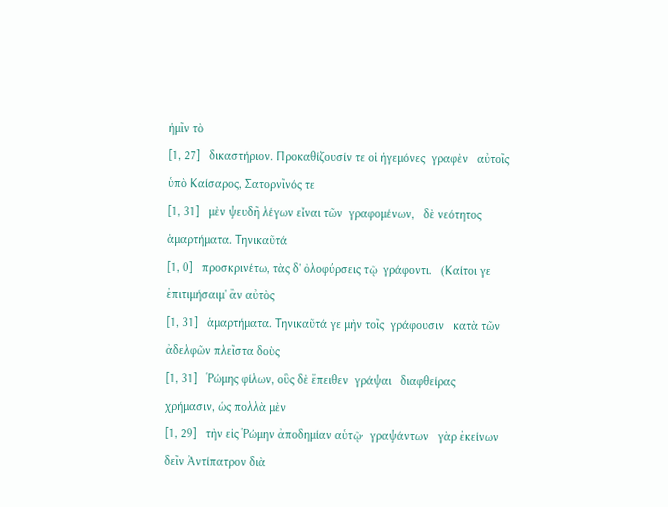ἡμῖν τὸ
[1, 27]   δικαστήριον. Προκαθίζουσίν τε οἱ ἡγεμόνες  γραφὲν   αὐτοῖς ὑπὸ Καίσαρος, Σατορνῖνός τε
[1, 31]   μὲν ψευδῆ λέγων εἶναι τῶν  γραφομένων,   δὲ νεότητος ἁμαρτήματα. Τηνικαῦτά
[1, 0]   προσκρινέτω, τὰς δ' ὀλοφύρσεις τῷ  γράφοντι.   (Καίτοι γε ἐπιτιμήσαιμ' ἂν αὐτὸς
[1, 31]   ἁμαρτήματα. Τηνικαῦτά γε μὴν τοῖς  γράφουσιν   κατὰ τῶν ἀδελφῶν πλεῖστα δοὺς
[1, 31]   Ῥώμης φίλων, οὓς δὲ ἔπειθεν  γράψαι   διαφθείρας χρήμασιν, ὡς πολλὰ μὲν
[1, 29]   τὴν εἰς Ῥώμην ἀποδημίαν αὑτῷ·  γραψάντων   γὰρ ἐκείνων δεῖν Ἀντίπατρον διὰ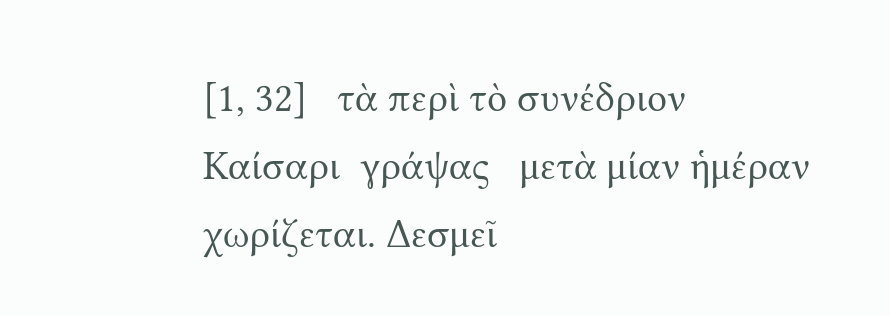[1, 32]   τὰ περὶ τὸ συνέδριον Καίσαρι  γράψας   μετὰ μίαν ἡμέραν χωρίζεται. Δεσμεῖ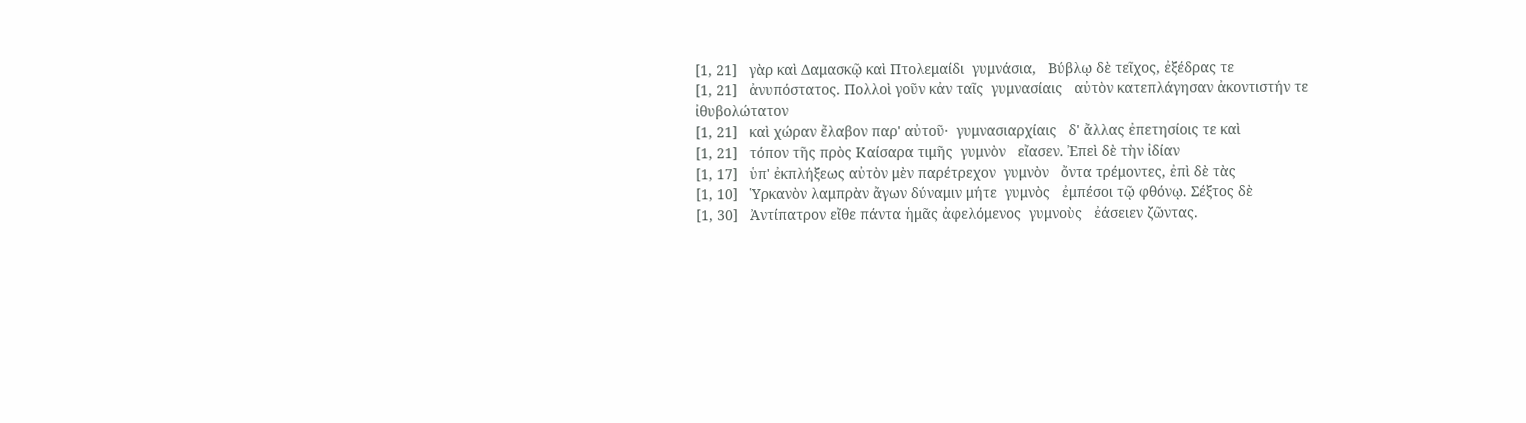[1, 21]   γὰρ καὶ Δαμασκῷ καὶ Πτολεμαίδι  γυμνάσια,   Βύβλῳ δὲ τεῖχος, ἐξέδρας τε
[1, 21]   ἀνυπόστατος. Πολλοὶ γοῦν κἀν ταῖς  γυμνασίαις   αὐτὸν κατεπλάγησαν ἀκοντιστήν τε ἰθυβολώτατον
[1, 21]   καὶ χώραν ἔλαβον παρ' αὐτοῦ·  γυμνασιαρχίαις   δ' ἄλλας ἐπετησίοις τε καὶ
[1, 21]   τόπον τῆς πρὸς Καίσαρα τιμῆς  γυμνὸν   εἴασεν. Ἐπεὶ δὲ τὴν ἰδίαν
[1, 17]   ὑπ' ἐκπλήξεως αὐτὸν μὲν παρέτρεχον  γυμνὸν   ὄντα τρέμοντες, ἐπὶ δὲ τὰς
[1, 10]   Ὑρκανὸν λαμπρὰν ἄγων δύναμιν μήτε  γυμνὸς   ἐμπέσοι τῷ φθόνῳ. Σέξτος δὲ
[1, 30]   Ἀντίπατρον εἴθε πάντα ἡμᾶς ἀφελόμενος  γυμνοὺς   ἐάσειεν ζῶντας.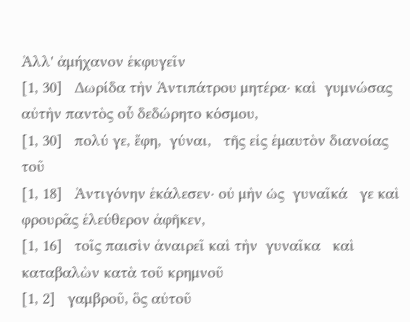Ἀλλ' ἀμήχανον ἐκφυγεῖν
[1, 30]   Δωρίδα τὴν Ἀντιπάτρου μητέρα· καὶ  γυμνώσας   αὐτὴν παντὸς οὗ δεδώρητο κόσμου,
[1, 30]   πολύ γε, ἔφη,  γύναι,   τῆς εἰς ἐμαυτὸν διανοίας τοῦ
[1, 18]   Ἀντιγόνην ἐκάλεσεν· οὐ μὴν ὡς  γυναῖκά   γε καὶ φρουρᾶς ἐλεύθερον ἀφῆκεν,
[1, 16]   τοῖς παισὶν ἀναιρεῖ καὶ τὴν  γυναῖκα   καὶ καταβαλὼν κατὰ τοῦ κρημνοῦ
[1, 2]   γαμβροῦ, ὃς αὐτοῦ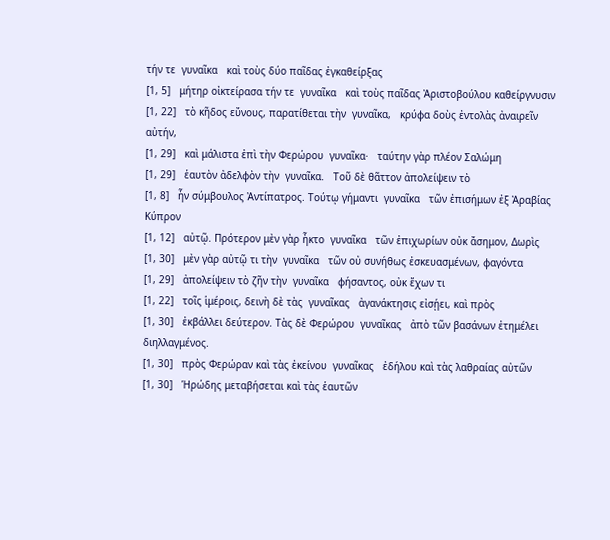τήν τε  γυναῖκα   καὶ τοὺς δύο παῖδας ἐγκαθείρξας
[1, 5]   μήτηρ οἰκτείρασα τήν τε  γυναῖκα   καὶ τοὺς παῖδας Ἀριστοβούλου καθείργνυσιν
[1, 22]   τὸ κῆδος εὔνους, παρατίθεται τὴν  γυναῖκα,   κρύφα δοὺς ἐντολὰς ἀναιρεῖν αὐτήν,
[1, 29]   καὶ μάλιστα ἐπὶ τὴν Φερώρου  γυναῖκα·   ταύτην γὰρ πλέον Σαλώμη
[1, 29]   ἑαυτὸν ἀδελφὸν τὴν  γυναῖκα.   Τοῦ δὲ θᾶττον ἀπολείψειν τὸ
[1, 8]   ἦν σύμβουλος Ἀντίπατρος. Τούτῳ γήμαντι  γυναῖκα   τῶν ἐπισήμων ἐξ Ἀραβίας Κύπρον
[1, 12]   αὐτῷ. Πρότερον μὲν γὰρ ἦκτο  γυναῖκα   τῶν ἐπιχωρίων οὐκ ἄσημον, Δωρὶς
[1, 30]   μὲν γὰρ αὐτῷ τι τὴν  γυναῖκα   τῶν οὐ συνήθως ἐσκευασμένων, φαγόντα
[1, 29]   ἀπολείψειν τὸ ζῆν τὴν  γυναῖκα   φήσαντος, οὐκ ἔχων τι
[1, 22]   τοῖς ἱμέροις, δεινὴ δὲ τὰς  γυναῖκας   ἀγανάκτησις εἰσῄει, καὶ πρὸς
[1, 30]   ἐκβάλλει δεύτερον. Τὰς δὲ Φερώρου  γυναῖκας   ἀπὸ τῶν βασάνων ἐτημέλει διηλλαγμένος.
[1, 30]   πρὸς Φερώραν καὶ τὰς ἐκείνου  γυναῖκας   ἐδήλου καὶ τὰς λαθραίας αὐτῶν
[1, 30]   Ἡρώδης μεταβήσεται καὶ τὰς ἑαυτῶν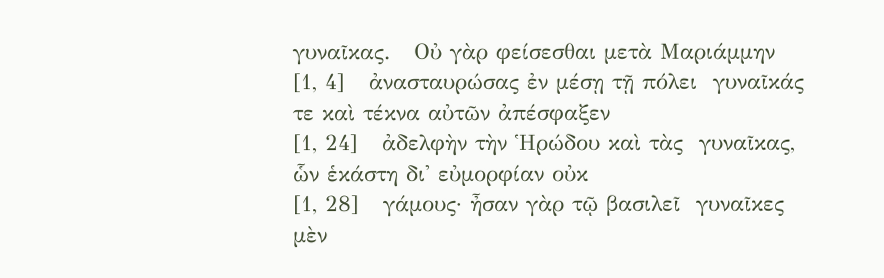γυναῖκας.   Οὐ γὰρ φείσεσθαι μετὰ Μαριάμμην
[1, 4]   ἀνασταυρώσας ἐν μέσῃ τῇ πόλει  γυναῖκάς   τε καὶ τέκνα αὐτῶν ἀπέσφαξεν
[1, 24]   ἀδελφὴν τὴν Ἡρώδου καὶ τὰς  γυναῖκας,   ὧν ἑκάστη δι' εὐμορφίαν οὐκ
[1, 28]   γάμους· ἦσαν γὰρ τῷ βασιλεῖ  γυναῖκες   μὲν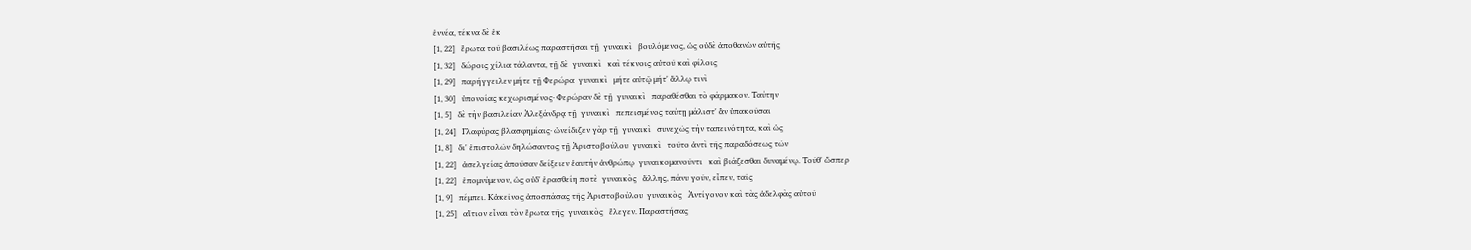ἐννέα, τέκνα δὲ ἐκ
[1, 22]   ἔρωτα τοῦ βασιλέως παραστῆσαι τῇ  γυναικὶ   βουλόμενος, ὡς οὐδὲ ἀποθανὼν αὐτῆς
[1, 32]   δώροις χίλια τάλαντα, τῇ δὲ  γυναικὶ   καὶ τέκνοις αὐτοῦ καὶ φίλοις
[1, 29]   παρήγγειλεν μήτε τῇ Φερώρα  γυναικὶ   μήτε αὐτῷ μήτ' ἄλλῳ τινὶ
[1, 30]   ὑπονοίας κεχωρισμένος· Φερώραν δὲ τῇ  γυναικὶ   παραθέσθαι τὸ φάρμακον. Ταύτην
[1, 5]   δὲ τὴν βασιλείαν Ἀλεξάνδρᾳ τῇ  γυναικὶ   πεπεισμένος ταύτῃ μάλιστ' ἂν ὑπακοῦσαι
[1, 24]   Γλαφύρας βλασφημίαις· ὠνείδιζεν γὰρ τῇ  γυναικὶ   συνεχῶς τὴν ταπεινότητα, καὶ ὡς
[1, 8]   δι' ἐπιστολῶν δηλώσαντος τῇ Ἀριστοβούλου  γυναικὶ   τοῦτο ἀντὶ τῆς παραδόσεως τῶν
[1, 22]   ἀσελγείας ἀποῦσαν δείξειεν ἑαυτὴν ἀνθρώπῳ  γυναικομανοῦντι   καὶ βιάζεσθαι δυναμένῳ. Τοῦθ' ὥσπερ
[1, 22]   ἐπομνύμενον, ὡς οὐδ' ἐρασθείη ποτὲ  γυναικὸς   ἄλλης, πάνυ γοῦν, εἶπεν, ταῖς
[1, 9]   πέμπει. Κἀκεῖνος ἀποσπάσας τῆς Ἀριστοβούλου  γυναικὸς   Ἀντίγονον καὶ τὰς ἀδελφὰς αὐτοῦ
[1, 25]   αἴτιον εἶναι τὸν ἔρωτα τῆς  γυναικὸς   ἔλεγεν. Παραστήσας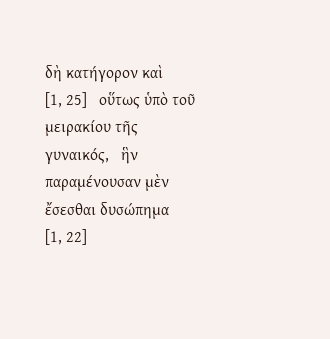δὴ κατήγορον καὶ
[1, 25]   οὕτως ὑπὸ τοῦ μειρακίου τῆς  γυναικός,   ἣν παραμένουσαν μὲν ἔσεσθαι δυσώπημα
[1, 22]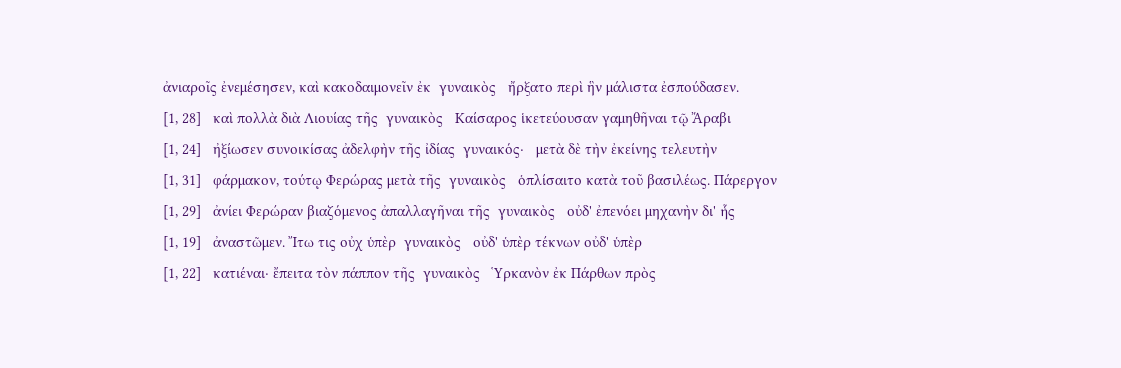ἀνιαροῖς ἐνεμέσησεν, καὶ κακοδαιμονεῖν ἐκ  γυναικὸς   ἤρξατο περὶ ἣν μάλιστα ἐσπούδασεν.
[1, 28]   καὶ πολλὰ διὰ Λιουίας τῆς  γυναικὸς   Καίσαρος ἱκετεύουσαν γαμηθῆναι τῷ Ἄραβι
[1, 24]   ἠξίωσεν συνοικίσας ἀδελφὴν τῆς ἰδίας  γυναικός·   μετὰ δὲ τὴν ἐκείνης τελευτὴν
[1, 31]   φάρμακον, τούτῳ Φερώρας μετὰ τῆς  γυναικὸς   ὁπλίσαιτο κατὰ τοῦ βασιλέως. Πάρεργον
[1, 29]   ἀνίει Φερώραν βιαζόμενος ἀπαλλαγῆναι τῆς  γυναικὸς   οὐδ' ἐπενόει μηχανὴν δι' ἧς
[1, 19]   ἀναστῶμεν. Ἴτω τις οὐχ ὑπὲρ  γυναικὸς   οὐδ' ὑπὲρ τέκνων οὐδ' ὑπὲρ
[1, 22]   κατιέναι· ἔπειτα τὸν πάππον τῆς  γυναικὸς   Ὑρκανὸν ἐκ Πάρθων πρὸς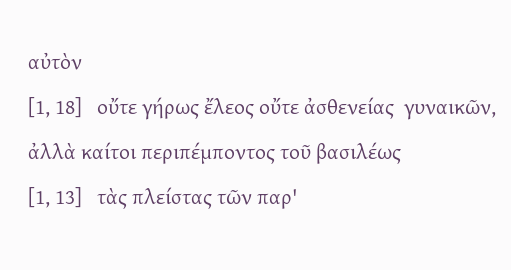αὐτὸν
[1, 18]   οὔτε γήρως ἔλεος οὔτε ἀσθενείας  γυναικῶν,   ἀλλὰ καίτοι περιπέμποντος τοῦ βασιλέως
[1, 13]   τὰς πλείστας τῶν παρ'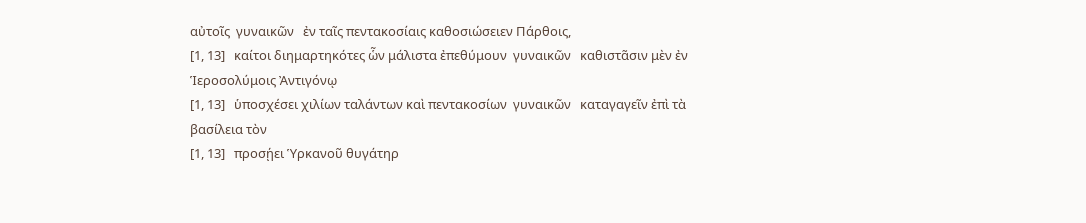αὐτοῖς  γυναικῶν   ἐν ταῖς πεντακοσίαις καθοσιώσειεν Πάρθοις,
[1, 13]   καίτοι διημαρτηκότες ὧν μάλιστα ἐπεθύμουν  γυναικῶν   καθιστᾶσιν μὲν ἐν Ἱεροσολύμοις Ἀντιγόνῳ
[1, 13]   ὑποσχέσει χιλίων ταλάντων καὶ πεντακοσίων  γυναικῶν   καταγαγεῖν ἐπὶ τὰ βασίλεια τὸν
[1, 13]   προσῄει Ὑρκανοῦ θυγάτηρ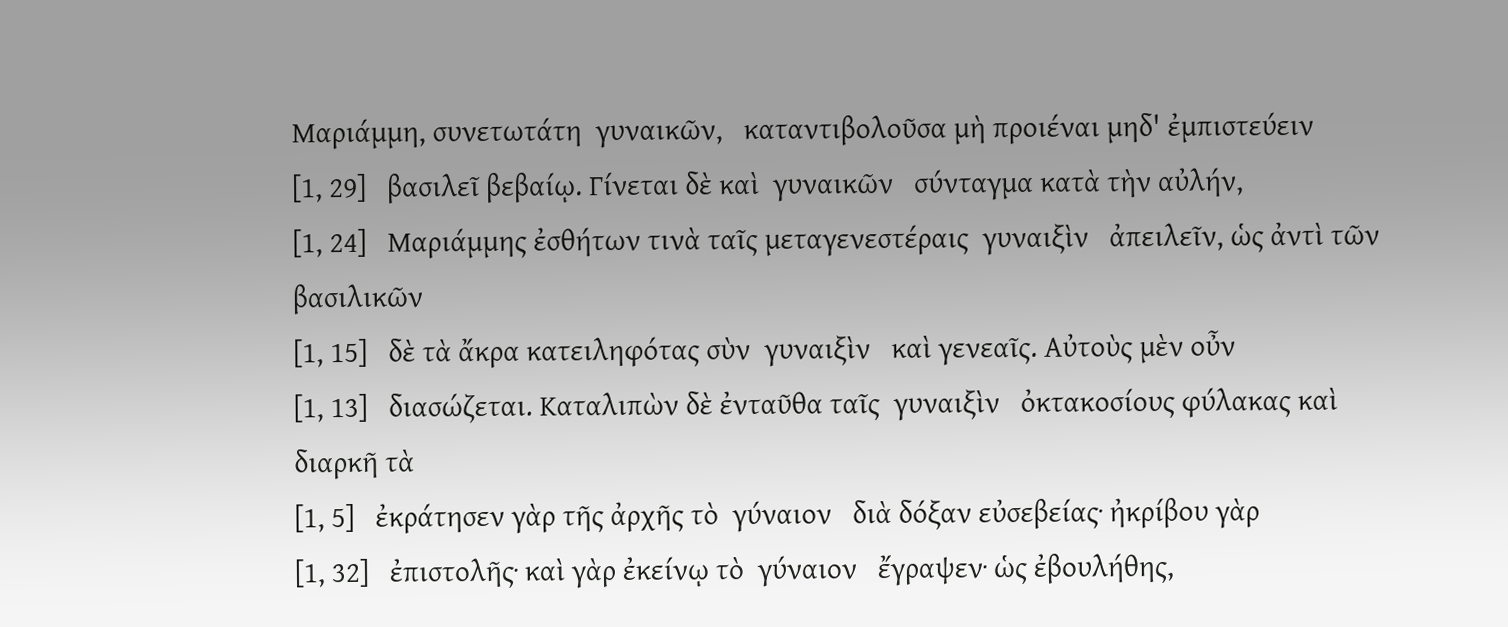Μαριάμμη, συνετωτάτη  γυναικῶν,   καταντιβολοῦσα μὴ προιέναι μηδ' ἐμπιστεύειν
[1, 29]   βασιλεῖ βεβαίῳ. Γίνεται δὲ καὶ  γυναικῶν   σύνταγμα κατὰ τὴν αὐλήν,
[1, 24]   Μαριάμμης ἐσθήτων τινὰ ταῖς μεταγενεστέραις  γυναιξὶν   ἀπειλεῖν, ὡς ἀντὶ τῶν βασιλικῶν
[1, 15]   δὲ τὰ ἄκρα κατειληφότας σὺν  γυναιξὶν   καὶ γενεαῖς. Αὐτοὺς μὲν οὖν
[1, 13]   διασώζεται. Καταλιπὼν δὲ ἐνταῦθα ταῖς  γυναιξὶν   ὀκτακοσίους φύλακας καὶ διαρκῆ τὰ
[1, 5]   ἐκράτησεν γὰρ τῆς ἀρχῆς τὸ  γύναιον   διὰ δόξαν εὐσεβείας· ἠκρίβου γὰρ
[1, 32]   ἐπιστολῆς· καὶ γὰρ ἐκείνῳ τὸ  γύναιον   ἔγραψεν· ὡς ἐβουλήθης,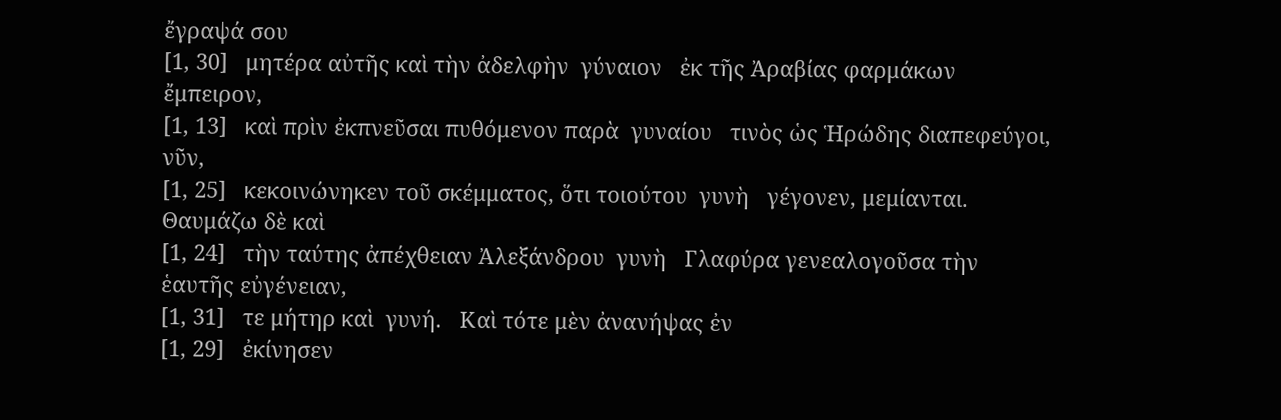ἔγραψά σου
[1, 30]   μητέρα αὐτῆς καὶ τὴν ἀδελφὴν  γύναιον   ἐκ τῆς Ἀραβίας φαρμάκων ἔμπειρον,
[1, 13]   καὶ πρὶν ἐκπνεῦσαι πυθόμενον παρὰ  γυναίου   τινὸς ὡς Ἡρώδης διαπεφεύγοι, νῦν,
[1, 25]   κεκοινώνηκεν τοῦ σκέμματος, ὅτι τοιούτου  γυνὴ   γέγονεν, μεμίανται. Θαυμάζω δὲ καὶ
[1, 24]   τὴν ταύτης ἀπέχθειαν Ἀλεξάνδρου  γυνὴ   Γλαφύρα γενεαλογοῦσα τὴν ἑαυτῆς εὐγένειαν,
[1, 31]   τε μήτηρ καὶ  γυνή.   Καὶ τότε μὲν ἀνανήψας ἐν
[1, 29]   ἐκίνησεν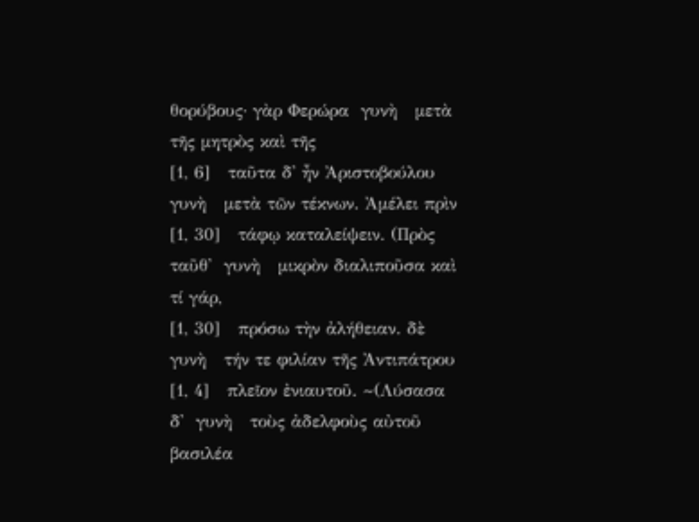θορύβους· γὰρ Φερώρα  γυνὴ   μετὰ τῆς μητρὸς καὶ τῆς
[1, 6]   ταῦτα δ' ἦν Ἀριστοβούλου  γυνὴ   μετὰ τῶν τέκνων. Ἀμέλει πρὶν
[1, 30]   τάφῳ καταλείψειν. (Πρὸς ταῦθ'  γυνὴ   μικρὸν διαλιποῦσα καὶ τί γάρ,
[1, 30]   πρόσω τὴν ἀλήθειαν. δὲ  γυνὴ   τήν τε φιλίαν τῆς Ἀντιπάτρου
[1, 4]   πλεῖον ἐνιαυτοῦ. ~(Λύσασα δ'  γυνὴ   τοὺς ἀδελφοὺς αὐτοῦ βασιλέα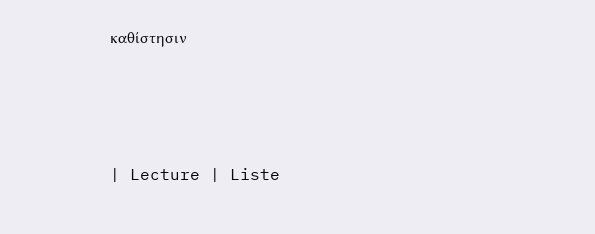καθίστησιν




| Lecture | Liste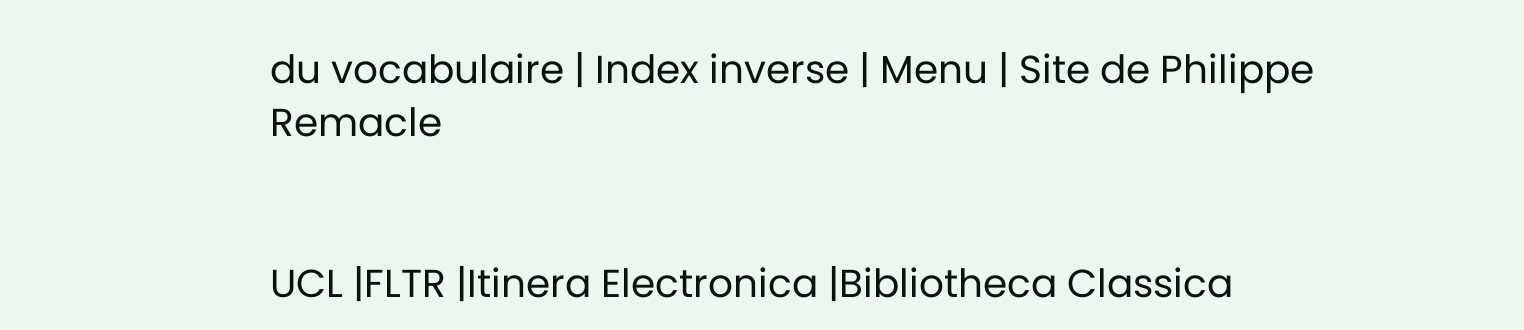du vocabulaire | Index inverse | Menu | Site de Philippe Remacle


UCL |FLTR |Itinera Electronica |Bibliotheca Classica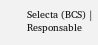Selecta (BCS) |
Responsable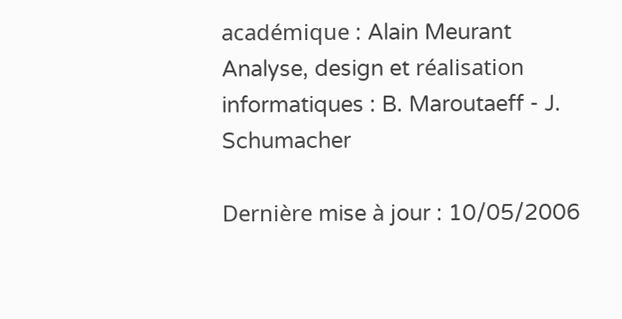académique : Alain Meurant
Analyse, design et réalisation informatiques : B. Maroutaeff - J. Schumacher

Dernière mise à jour : 10/05/2006